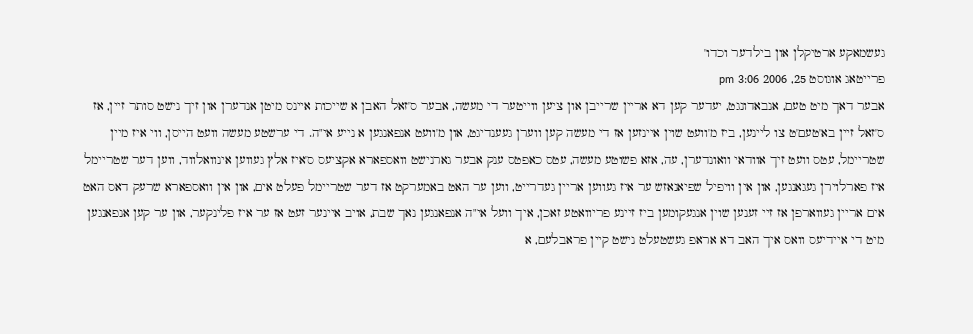געשמאקע ארטיקלן און בילדער וכדו'
פרייטאג אוגוסט 25, 2006 3:06 pm
אבער דאך מיט טעם, אנבאדונגט, יעדער קען דא אריין שרייבן און ציען ווייטער די מעשה, אבער ס'זאל האבן א שייכות איינס מיטן אנדערן און זיך נישט סותר זיין, אז ס'זאל זיין בא'טעם'ט צו ליינען, ביז מ'וועט שוין איינזען אז די מעשה קען ווערן געענדיגט, און מ'וועט אנפאנגען א נייע אי"ה. די ערשטע מעשה וועט הייסן, ווי איז מיין שטריימל, עטס וועט זיך אוודאי וואונדערן, עה, אזא פשוטע מעשה, עטס כאפטס ענק אבער גארנישט וואספארא אקציעס ס'איז אלץ געווען אינוואלווד, ווען דער שטריימל איז פארלוירן געגאנגען, און אין וויפיל שפיאנאזש ער איז געווען אריין געדרייט, ווען ער האט באמערקט אז דער שטריימל פעלט אים, און אין וואספארא שרעק דאס האט אים אריין געווארפן אז זיי זענען שוין אנגעקומען ביז זיינע פריוואטע זאכן, איך וועל אי"ה אנפאנגען נאך שבת, אויב איינער זעט אז ער איז פלינקער, און ער קען אנפאנגען מיט די איידיעס וואס איך האב דא אראפ געשטעלט נישט קיין פראבלעם, א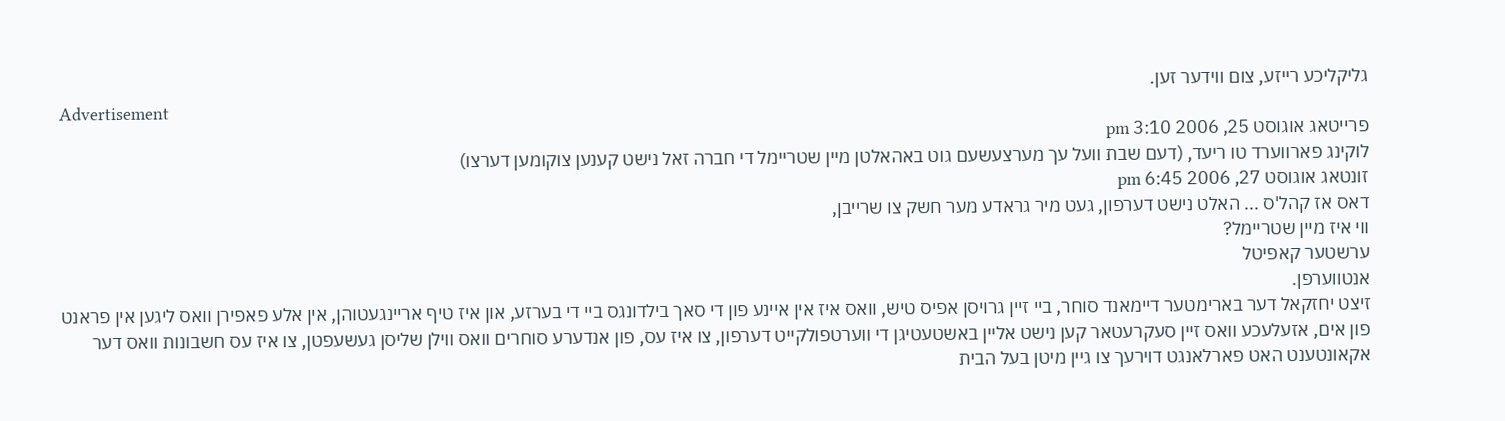גליקליכע רייזע, צום ווידער זען.
Advertisement
פרייטאג אוגוסט 25, 2006 3:10 pm
לוקינג פארווערד טו ריעד, (דעם שבת וועל עך מערצעשעם גוט באהאלטן מיין שטריימל די חברה זאל נישט קענען צוקומען דערצו)
זונטאג אוגוסט 27, 2006 6:45 pm
דאס אז קהל'ס ... האלט נישט דערפון, געט מיר גראדע מער חשק צו שרייבן,
ווי איז מיין שטריימל?
ערשטער קאפיטל
אנטווערפן.
זיצט יחזקאל דער בארימטער דיימאנד סוחר, ביי זיין גרויסן אפיס טיש, וואס איז אין איינע פון די סאך בילדונגס ביי די בערזע, און איז טיף אריינגעטוהן, אין אלע פאפירן וואס ליגען אין פראנט פון אים, אזעלעכע וואס זיין סעקרעטאר קען נישט אליין באשטעטיגן די ווערטפולקייט דערפון, צו איז עס, פון אנדערע סוחרים וואס ווילן שליסן געשעפטן, צו איז עס חשבונות וואס דער אקאונטענט האט פארלאנגט דוירעך צו גיין מיטן בעל הבית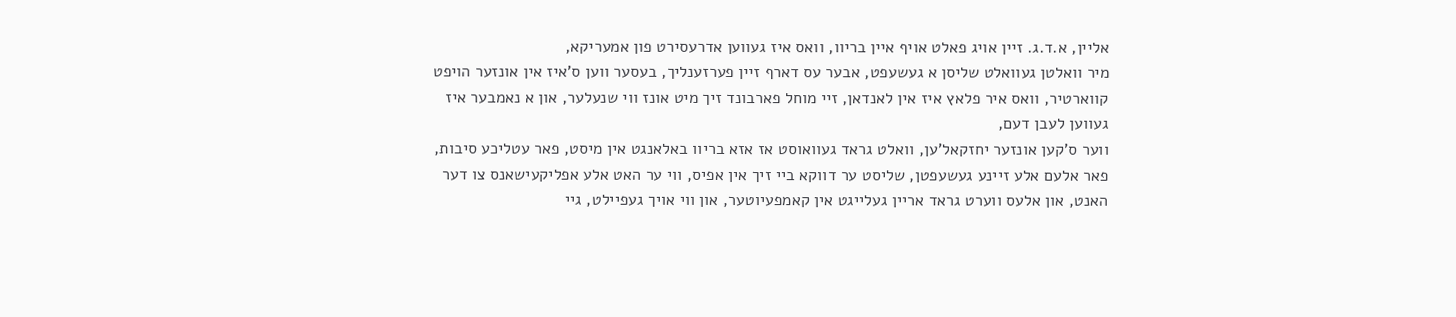אליין, א.ד.ג. זיין אויג פאלט אויף איין בריוו, וואס איז געווען אדרעסירט פון אמעריקא,
מיר וואלטן געוואלט שליסן א געשעפט, אבער עס דארף זיין פערזענליך, בעסער ווען ס'איז אין אונזער הויפט קווארטיר, וואס איר פלאץ איז אין לאנדאן, זיי מוחל פארבונד זיך מיט אונז ווי שנעלער, און א נאמבער איז געווען לעבן דעם,
ווער ס'קען אונזער יחזקאל'ען, וואלט גראד געוואוסט אז אזא בריוו באלאנגט אין מיסט, פאר עטליכע סיבות, פאר אלעם אלע זיינע געשעפטן, שליסט ער דווקא ביי זיך אין אפיס, ווי ער האט אלע אפליקעישאנס צו דער האנט, און אלעס ווערט גראד אריין געלייגט אין קאמפעיוטער, און ווי אויך געפיילט, גיי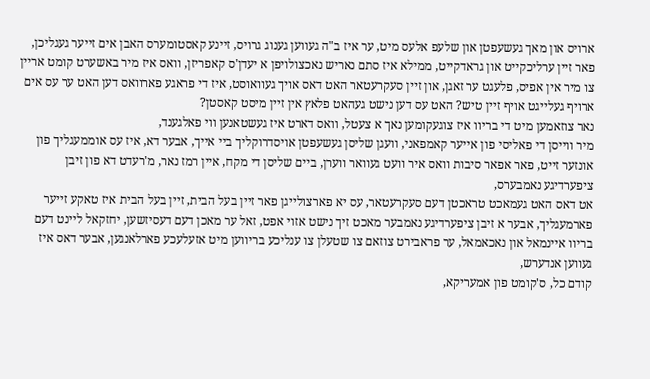ארויס און מאך געשעפטן און שלעפ אלעס מיט, ער איז ב"ה געווען גענוג גרויס, זיינע קאסטומערס האבן אים זייער געגליכן, פאר זיין ערליכקייט און גראדקייט, ממילא איז סתם נאריש נאכצולויפן א יעדן'ס קאפריזן, וואס איז מיר באשערט קומט אריין צו מיר אין אפיס, פלעגט ער זאגן, און זיין סעקרעטאר האט דאס אויך געוואוסט, איז די פראגע פארוואס דען האט ער עס אים ארויף געלייגט אויף זיין טיש? האט עס דען נישט געהאט פלאץ אין זיין מיסט קאסטן?
נאר צוזאמען מיט די בריוו איז צוגעקומען נאך א צעטל, וואס דארט איז געשטאנען ווי פאלגענד,
מיר ווייסן די פאליסי פון אייער קאמפאני, וועגן שליסן געשעפטן אויסדרוקליך ביי אייך, אבער דא, איז עס אוממעגליך פון אונזער זייט, פאר אפאר סיבות וואס איר וועט געוואר ווערן, ביים שליסן די מקח, איין רמז נאר, מ'רעדט דא פון זיבן ציפערדיגע נאמבערס,
אט דאס האט געמאכט טראכטן דעם סעקרעטאר, עס יא פארצולייגן פאר זיין בעל הבית, זיין בעל הבית איז טאקע זייער פארמעגליך, אבער א זיבן ציפערדיגע נאמבער מאכט זיך נישט אזוי אפט, זאל ער מאכן דעם דעסיזשען, יחזקאל ליינט דעם בריוו איינמאל און נאכאמאל, ער פראבירט צוזאם צו שטעלן צו ענליכע בריווען מיט אזעלעכע פארלאנגען, אבער דאס איז געווען אנדערש,
קודם כל, ס'קומט פון אמעריקא,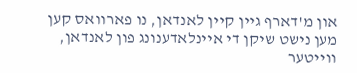און מ'דארף גיין קיין לאנדאן, נו פארוואס קען מען נישט שיקן די איינלאדענונג פון לאנדאן, ווייטער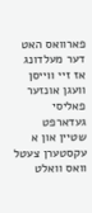פארוואס האט דער מעלדונג אז זיי ווייסן וועגן אונזער פאליסי געדארפט שטיין און א עקסטערן צעטל וואס וואלט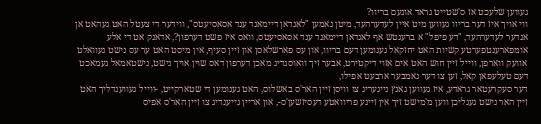געווען שלעכט אז ס'שטייט גראד אונעם בריוו?
ווי אויך איז דער בריוו געווען מיט איין לעדערהעד, מיטן נאמען "לאנדאן דיימאנד ענד אסאסיעטס", ווידער די צעטל האט געהאט אן אנדער לעדערהעד, "דע פיפל" א ברענטש אף לאנדאן דיימאנד ענד אסאסיעטס, וואס איז פשט דערפון?, אדאנק אט די אלע אומפארענטפערטע קשיות האט יחזקאל גענומען דעם בריוו, און עס פארשלאסן און זיין סעיף, אין מיסט האט ער עס נישט געוואלט אוועק ווארפן, ווייל זיין חוש האט אים אזוי דיקטירט, אבער זיך וואוסנדיג מאכן דערפון דאס שוין אויך נישט, נישטאמאל געמאכט דעם טעלעפאן קאל, זען צו דער נאמבער ארבעט אפילו,
דער סעקרעטאר גראדע, איז געווען גאנץ נייגעריג צו וויסן זיין האר'ס באשלוס, האט גענומען די שטארקייט, -ווייל געווענדליך האט זיין האר נישט געגליכן ווען מ'מישט זיך אין זיינע פריוואטע דעסיזשען'ס-, און אריין גייענדיג צו זיין האר'ס אפיס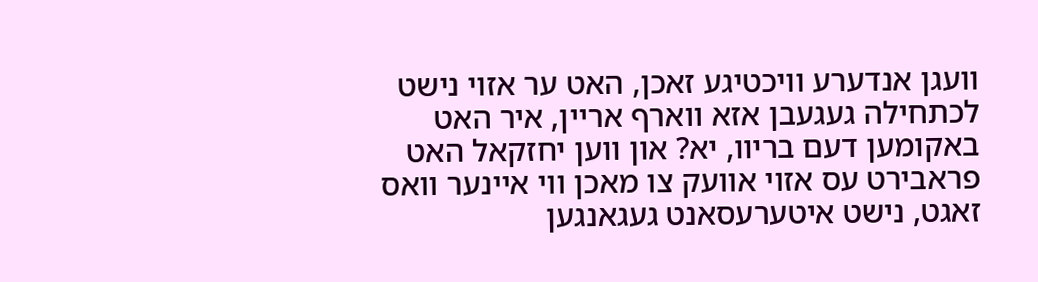וועגן אנדערע וויכטיגע זאכן, האט ער אזוי נישט לכתחילה געגעבן אזא ווארף אריין, איר האט באקומען דעם בריוו, יא? און ווען יחזקאל האט פראבירט עס אזוי אוועק צו מאכן ווי איינער וואס זאגט, נישט איטערעסאנט געגאנגען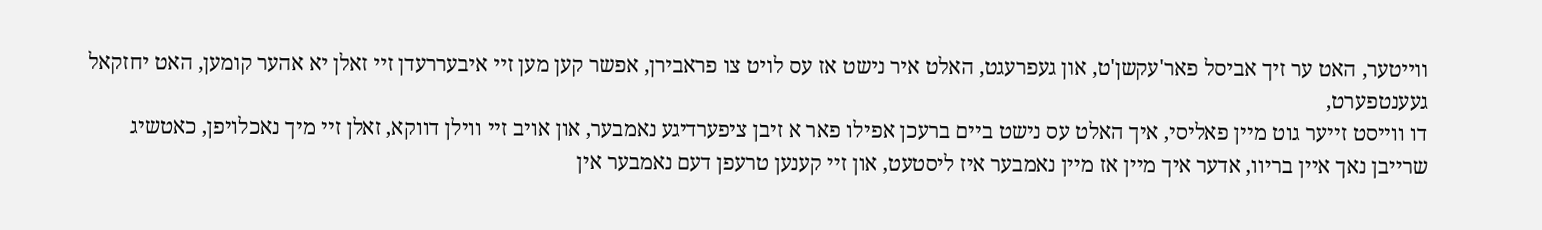ווייטער, האט ער זיך אביסל פאר'עקשן'ט, און געפרעגט, האלט איר נישט אז עס לויט צו פראבירן, אפשר קען מען זיי איבעררעדן זיי זאלן יא אהער קומען, האט יחזקאל געענטפערט,
דו ווייסט זייער גוט מיין פאליסי, איך האלט עס נישט ביים ברעכן אפילו פאר א זיבן ציפערדיגע נאמבער, און אויב זיי ווילן דווקא, זאלן זיי מיך נאכלויפן, כאטשיג שרייבן נאך איין בריוו, אדער איך מיין אז מיין נאמבער איז ליסטעט, און זיי קענען טרעפן דעם נאמבער אין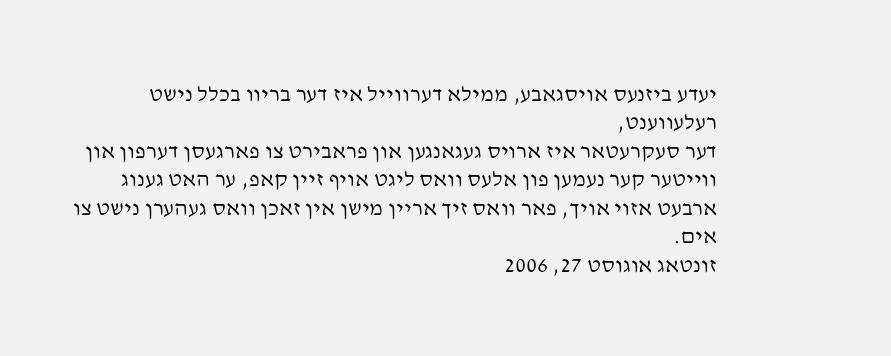יעדע ביזנעס אויסגאבע, ממילא דערווייל איז דער בריוו בכלל נישט רעלעווענט,
דער סעקרעטאר איז ארויס געגאנגען און פראבירט צו פארגעסן דערפון און ווייטער קער נעמען פון אלעס וואס ליגט אויף זיין קאפ, ער האט גענוג ארבעט אזוי אויך, פאר וואס זיך אריין מישן אין זאכן וואס געהערן נישט צו אים.
זונטאג אוגוסט 27, 2006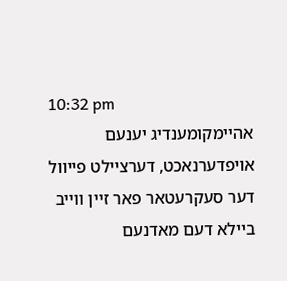10:32 pm
אהיימקומענדיג יענעם אויפדערנאכט, דערציילט פייוול דער סעקרעטאר פאר זיין ווייב ביילא דעם מאדנעם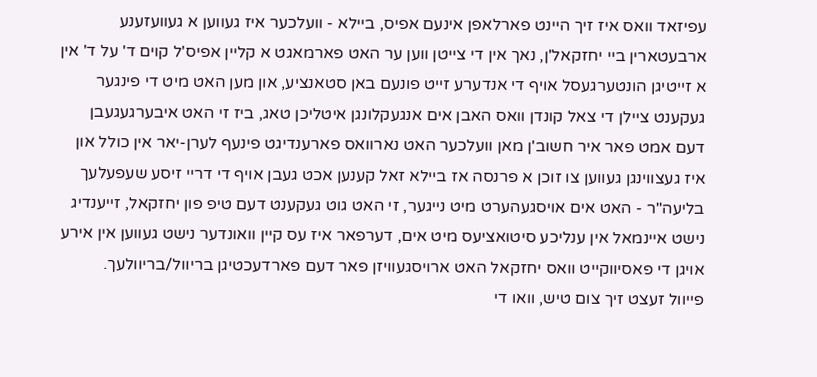עפיזאד וואס איז זיך היינט פארלאפן אינעם אפיס, ביילא - וועלכער איז געווען א געוועזענע ארבעטארין ביי יחזקאל'ן, נאך אין די צייטן ווען ער האט פארמאגט א קליין אפיס'ל קוים ד' על ד' אין א זייטיגן הונטערגעסל אויף די אנדערע זייט פונעם באן סטאנציע, און מען האט מיט די פינגער געקענט ציילן די צאל קונדן וואס האבן אים אנגעקלונגן איטליכן טאג, ביז זי האט איבערגעגעבן דעם אמט פאר איר חשוב'ן מאן וועלכער האט נארוואס פארענדיגט פינעף לערן-יאר אין כולל און איז געצווינגן געווען צו זוכן א פרנסה אז ביילא זאל קענען אכט געבן אויף די דריי זיסע שעפעלעך בליעה"ר - האט אים אויסגעהערט מיט נייגער, זי האט גוט געקענט דעם טיפ פון יחזקאל, זייענדיג נישט איינמאל אין ענליכע סיטואציעס מיט אים, דערפאר איז עס קיין וואונדער נישט געווען אין אירע אויגן די פאסיווקייט וואס יחזקאל האט ארויסגעוויזן פאר דעם פארדעכטיגן בריוול/בריוולעך.
פייוול זעצט זיך צום טיש, וואו די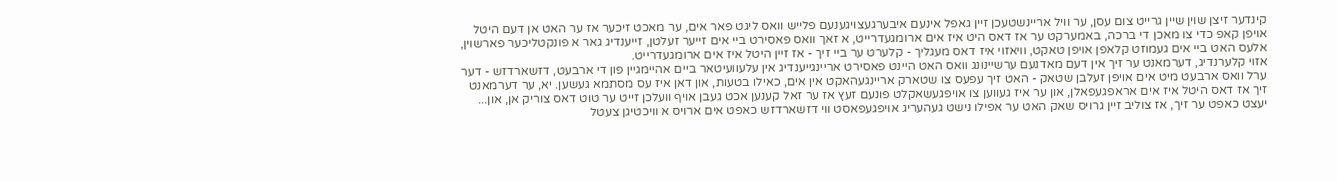קינדער זיצן שוין שיין גרייט צום עסן, ער וויל אריינשטעכן זיין גאפל אינעם איבערגעצויגענעם פלייש וואס ליגט פאר אים, ער מאכט זיכער אז ער האט אן דעם היטל אויפן קאפ כדי צו מאכן די ברכה, באמערקט ער אז דאס היט איז אים ארומגעדרייט, א זאך וואס פאסירט ביי אים זייער זעלטן, זייענדיג גאר א פונקטליכער פארשוין, אלעס האט ביי אים געמוזט קלאפן אויפן טאקט, וויאזוי איז דאס מעגליך - קלערט ער ביי זיך - אז זיין היטל איז אים ארומגעדרייט.
אזוי קלערנדיג, דערמאנט ער זיך אין דעם מאדנעם ערשיינונג וואס האט היינט פאסירט אריינגייענדיג אין עלעוועיטאר ביים אהיימגיין פון די ארבעט, דזשארדזש - דער ערל וואס ארבעט מיט אים אויפן זעלבן שטאק - האט זיך עפעס צו שטארק אריינגעהאקט אין אים, כאילו בטעות, און דאן איז עס מסתמא געשען. יא, ער דערמאנט זיך אז דאס היטל איז אים אראפגעפאלן, און ער איז געווען צו אויפגעשאקלט פונעם זעץ אז ער זאל קענען אכט געבן אויף וועלכן זייט ער טוט דאס צוריק אן, און... יעצט כאפט ער זיך, אז צוליב זיין גרויס שאק האט ער אפילו נישט געהעריג אויפגעפאסט ווי דזשארדזש כאפט אים ארויס א וויכטיגן צעטל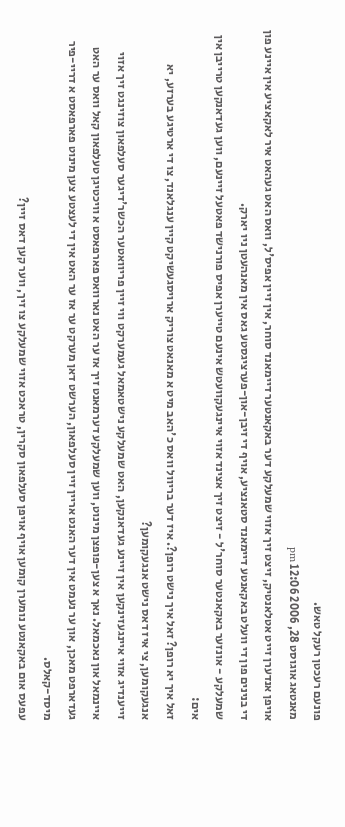פונעם רעכטן רעקל טאש.
מאנטאג אוגוסט 28, 2006 12:06 pm
אויפן אנדערן זייט אטלאנטיק, זיצט זיך אזוי שמעלקע דער באקאנטער דיימאנד סוחר, אין זיין אפיס'ל, וואס האט געהאט איר לאקאציע אין איינע פון די בנינים פון די וועלט באקאנטע דיימאנד סטאנציע, אויף די זיבן-און-פערציגסטע גאס אין מאנהעטן ניו יארק.
שמעלקע - אונזער באקאנטער סוחר'ל - זיצט זיך אצינד אזוי איינגעקוועטש אינעם טייערן אפיס פורנישד פאטעל זיינעם, ווען געדאנקען טרייבן אין אים:
זאל איך יא רופן? זאל איך נישט רופן?. איז דער בריוול וואס כ'האב מיט א מאנאט צוריק ארויסגעשיקט קיין ענגלאנד, צו די ארטיגע בערזע, יא אנגעקומען, צי איז דאס נישט אנגעקומען?
זייענדיג אזוי איינגעזינקען אין זיינע געדאנקען, האט שמעלקע נישטאמאל געמערקט ווי זיין פריוואטער הכשר'דיגער סעלפאון צוזינגט זיך אזוי איינמאל און נאכמאל. נאך א צען-פופצן מינוט, ווען שמעלקע דערמאנט זיך אז ער האט נארוואס פארפאסט א וויכטיגן טעלפאון קאל וואס ער האט געדארפט מאכן, און ער נעמט אין דער האנט אריין זיין סעלפאון, הערשט דאן מערקט ער אז ער האט אין די לעצטע צען מינוט פארפאסט א דריי-פיר מיסד-קאלס.
עפעס אום באקאנטע נומערן קומען אויף אויפן סעלפאון סקרין, טראכט אזוי שמעלקע צו זיך, ווער קען דאס זיין?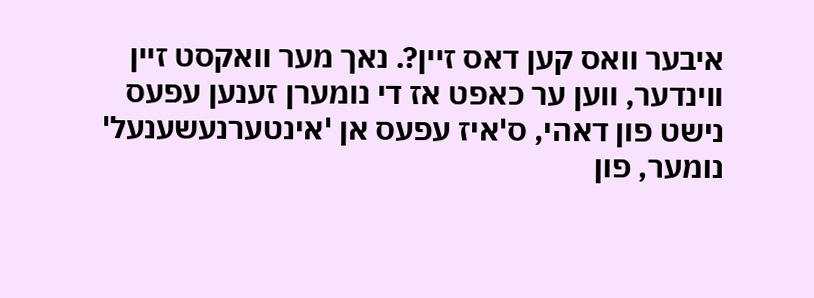איבער וואס קען דאס זיין?. נאך מער וואקסט זיין ווינדער, ווען ער כאפט אז די נומערן זענען עפעס נישט פון דאהי, ס'איז עפעס אן 'אינטערנעשענעל' נומער, פון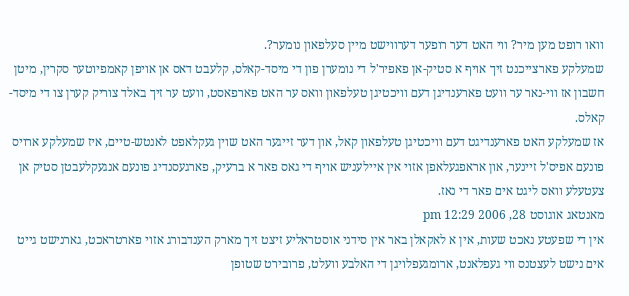וואו רופט מען מיר? ווי האט דער רופער דערווישט מיין סעלפאון נומער?.
שמעלקע פארצייכנט זיך אויף א סטיק-אן פאפיר'ל די נומערן פון די מיסד-קאלס, קלעבט דאס אן אויפן קאמפיוטער סקרין, מיטן חשבון אז ווי-נאר ער וועט פארענדיגן דעם וויכטיגן טעלפאון וואס ער האט פארפאסט, וועט ער זיך באלד צוריק קערן צו די מיסד-קאלס.
אז שמעלקע האט פארענדיגט דעם וויכטיגן טעלפאון קאל, און דער זייגער האט שוין געקלאפט לאנטש-טיים, איז שמעלקע ארויס פונעם אפיס'ל זיינער, און אראפגעלאפן אזוי אין איילעניש אויף די גאס פאר א ברעיק, פארגעסנדיג פונעם אנגעקלעבטן סטיק אן צעטעלע וואס ליגט אים פאר די נאז.
מאנטאג אוגוסט 28, 2006 12:29 pm
אין די שפעטע נאכט שעות, אין א לאקאלן באר אין סידני אוסטראליע זיצט זיך מארק הענדבורג אזוי פארטראכט, גארנישט גייט אים נישט לעצטנס ווי געפלאנט, ארומגעפלויגן די האלבע וועלט, פרובירט שטופן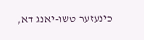כינעזער טשו-יאנג דא,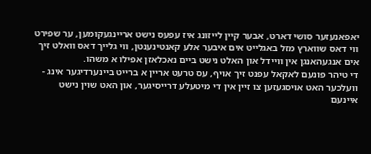יאפאנעזער סושי דארט, אבער קיין לייזונג איז עפעס נישט אריינגעקומען, ער שפירט ווי דאס שווארץ מזל באגלייט אים איבער אלע קאנטינענטן, ווי גלייך דאס וואלט זיך אים אנגעהאנגן אין וויידל און האלט נישט ביים נאכלאזן אפילו א משהו.
די טיהר פונעם לאקאל עפנט זיך אויף, עס טרעט אריין א ברייט ביינערדיגער אינג - וועלכער האט אויסגעזען צו זיין אין די מיטעלע דרייסיגער, און האט שוין נישט איינעם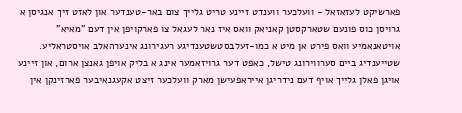פארשיקט לעזאזאל - וועלכער ווענדט זיינע טריט גלייך צום באר-טענדער און לאזט זיך אנגיסן א גרויסן כוס פונעם שטארקסטן קאניאק וואס איז נאר לעגאל צו פארקויפן אין דעם "מאיא" אויטאנאמיע וואס פירט אן מיט א כמו-זעלבסטשטענדיגע רעגירונג אינערהאלב אויסטראליע.
שטייענדיג ביים סערווירונג טישל, כאפט דער גרויזאמער אינג א בליק אויפן גאנצן ארום, און זיינע אויגן פאלן גלייך אויף דעם נידריגן אייראפעישן מארק וועלכער זיצט אקעגנאיבער פארזינקן אין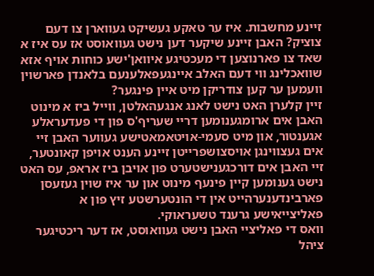זיינע מחשבות. איז ער טאקע געשיקט געווארן צו דעם צוציק? האבן זיינע שיקער דען נישט געוואוסט אז עס איז א שאד צו פארנוצען די מעכטיגע איוואן'ישע כוחות אויף אזא שוואכלינג ווי דעם האלב איינגעפאלענעם בלאנדן פארשוין וועמען ער קען צודריקן מיט איין פינגער?
זיין קלערן האט נישט לאנג אנגעהאלטן, ווייל ביז א מינוט האבן אים ארומגענומען דריי שעריף'ס פון די פעדעראלע אגענטור, און מיט סעמי-אויטאמאטישע געווער האבן זיי אים געצווינגן אויסצושפרייטן זיינע הענט אויפן קאונטער, זיי האבן אים דורכגענישטערט פון אויבן ביז אראפ, עס האט נישט גענומען קיין פינעף מינוט און ער איז שוין געזעסן פארבינדענערהייט אין די הונטערשטע זיץ פון א פאליצייאישע גרענד טשעראוקי.
וואס די פאליציי האבן נישט געוואוסט, אז דער ריכטיגער ציהל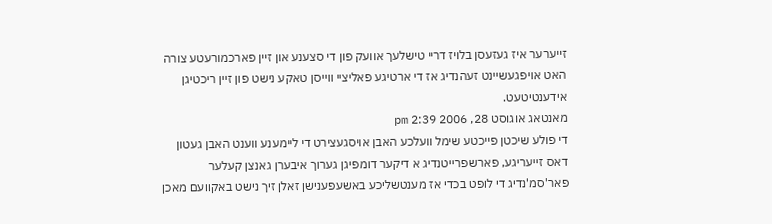זייערער איז געזעסן בלויז דריי טישלעך אוועק פון די סצענע און זיין פארכמורעטע צורה האט אויפגעשיינט זעהנדיג אז די ארטיגע פאליציי ווייסן טאקע נישט פון זיין ריכטיגן אידענטיטעט.
מאנטאג אוגוסט 28, 2006 2:39 pm
די פולע שיכטן פייכטע שימל וועלכע האבן אויסגעצירט די ליימענע ווענט האבן געטון דאס זייעריגע, פארשפרייטנדיג א דיקער דומפיגן גערוך איבערן גאנצן קעלער פאר'סמ'נדיג די לופט בכדי אז מענטשליכע באשעפענישן זאלן זיך נישט באקוועם מאכן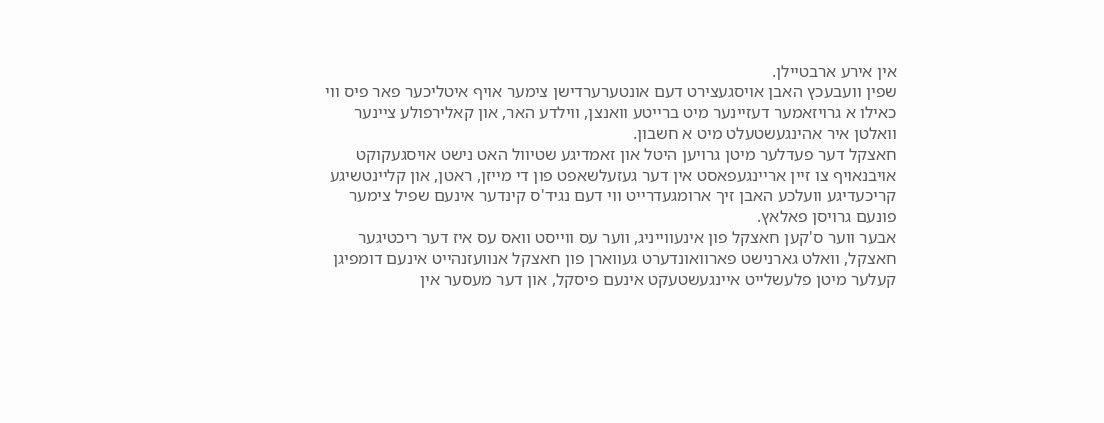אין אירע ארבטיילן.
שפין וועבעכץ האבן אויסגעצירט דעם אונטערערדישן צימער אויף איטליכער פאר פיס ווי כאילו א גרויזאמער דעזיינער מיט ברייטע וואנצן, ווילדע האר, און קאלירפולע ציינער וואלטן איר אהינגעשטעלט מיט א חשבון.
חאצקל דער פעדלער מיטן גרויען היטל און זאמדיגע שטיוול האט נישט אויסגעקוקט אויבנאויף צו זיין אריינגעפאסט אין דער געזעלשאפט פון די מייזן, ראטן, און קליינטשיגע קריכעדיגע וועלכע האבן זיך ארומגעדרייט ווי דעם נגיד'ס קינדער אינעם שפיל צימער פונעם גרויסן פאלאץ.
אבער ווער ס'קען חאצקל פון אינעווייניג, ווער עס ווייסט וואס עס איז דער ריכטיגער חאצקל, וואלט גארנישט פארוואונדערט געווארן פון חאצקל אנוועזנהייט אינעם דומפיגן קעלער מיטן פלעשלייט איינגעשטעקט אינעם פיסקל, און דער מעסער אין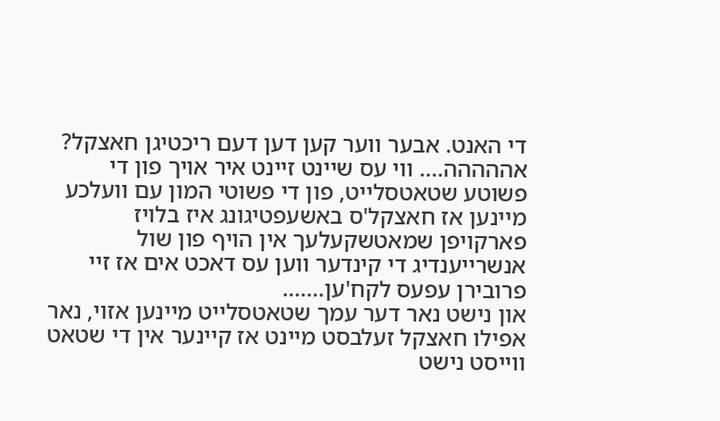די האנט. אבער ווער קען דען דעם ריכטיגן חאצקל?
אההההה.... ווי עס שיינט זיינט איר אויך פון די פשוטע שטאטסלייט, פון די פשוטי המון עם וועלכע מיינען אז חאצקל'ס באשעפטיגונג איז בלויז פארקויפן שמאטשקעלעך אין הויף פון שול אנשרייענדיג די קינדער ווען עס דאכט אים אז זיי פרובירן עפעס לקח'ען.......
און נישט נאר דער עמך שטאטסלייט מיינען אזוי, נאר אפילו חאצקל זעלבסט מיינט אז קיינער אין די שטאט ווייסט נישט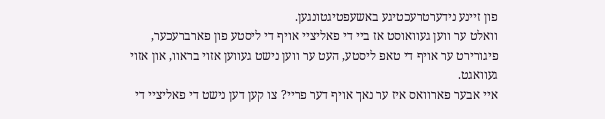פון זיינע נידערטרעכטיגע באשעפטיגטונגען.
וואלט ער ווען געוואוסט אז ביי די פאליציי אויף די ליסטע פון פארברעכער, פיגורירט ער אויף די טאפ ליסטע, העט ער ווען נישט געווען אזוי בראוו, און אזוי געוואגט.
איי אבער פארוואס איז ער נאך אויף דער פריי? צו קען דען נישט די פאליציי די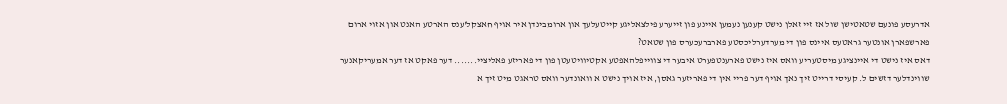אדרעסע פונעם שטאטישן שול אז זיי זאלן נישט קענען נעמען איינע פון זייערע פילצאליגע קייטעלעך און ארומבינדן איר אויף חאצקל'ענס הארטע האנט און אזוי ארום פארשפארן אונטער גראטעס איינס פון די מערדערליכסטע פארברעכערס פון שטאט?
דאס איז נישט די איינציגע מיסטעריע וואס איז נישט פארענטפערט איבער די צווייפלהאפטע אקטיוויטעטן פון די פאריזע פאליציי....... דער פאקט אז דער אמעריקאנער שווינדלער דזשים ל. קעיסי דרייט זיך נאך אויף דער פריי אין די פאריזער גאסן, איז אויך נישט א וואונדער וואס טראגט מיט זיך א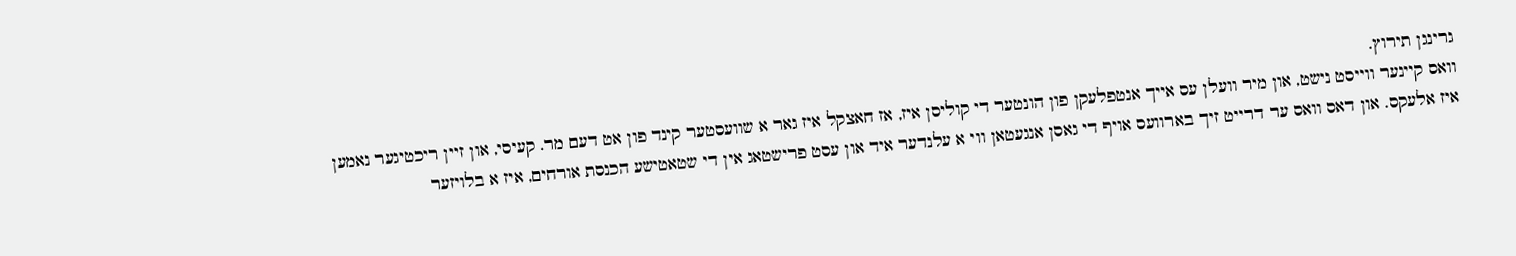גרינגן תירוץ.
וואס קיינער ווייסט נישט, און מיר וועלן עס אייך אנטפלעקן פון הונטער די קוליסן איז, אז חאצקל איז גאר א שוועסטער קינד פון אט דעם מר. קעיסי, און זיין ריכטיגער נאמען איז אלעקס. און דאס וואס ער דרייט זיך בארוועס אויף די גאסן אנגעטאן ווי א עלנדער איד און עסט פרישטאג אין די שטאטישע הכנסת אורחים, איז א בלויזער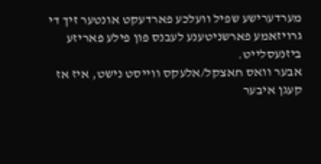מערדערישע שפיל וועלכע פארדעקט אונטער זיך די גרויזאמע פארשניטענע לעבנס פון פילע פאריזע ביזנעסלייט.
אבער וואס חאצקל/אלעקס ווייסט נישט, איז אז קעגן איבער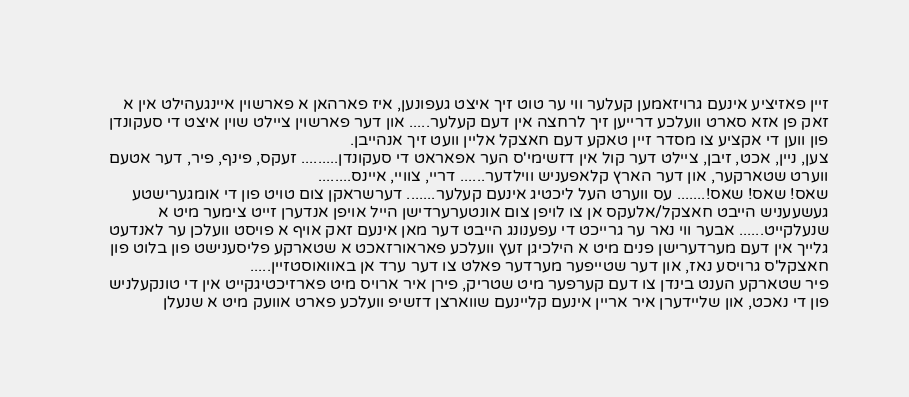זיין פאזיציע אינעם גרויזאמען קעלער ווי ער טוט זיך איצט געפונען, איז פארהאן א פארשוין איינגעהילט אין א זאק פן אזא סארט וועלכע דרייען זיך לרחצה אין דעם קעלער..... און דער פארשוין ציילט שוין איצט די סעקונדן פון ווען די אקציע צו מסדר זיין טאקע דעם חאצקל אליין וועט זיך אנהייבן.
צען, ניין, אכט, זיבן, ציילט דער קול אין דזשימי'ס הער אפאראט די סעקונדן......... זעקס, פינף, פיר, דער אטעם ווערט שטארקער, און דער הארץ קלאפעניש ווילדער...... דריי, צוויי, איינס........
שאס! שאס! שאס!....... עס ווערט העל ליכטיג אינעם קעלער....... דערשראקן צום טויט פון די אומגערישטע געשעעניש הייבט חאצקל/אלעקס אן צו לויפן צום אונטערערדישן הייל אויפן אנדערן זייט צימער מיט א שנעלקייט...... אבער ווי נאר ער גרייכט די עפענונג הייבט דער מאן אינעם זאק אויף א פויסט וועלכן ער לאנדעט גלייך אין דעם מערדערישן פנים מיט א הילכיגן זעץ וועלכע פאראורזאכט א שטארקע פליסענישט פון בלוט פון חאצקל'ס גרויסע נאז, און דער שטייפער מערדער פאלט צו דער ערד אן באוואוסטזיין.....
פיר שטארקע הענט בינדן צו דעם קערפער מיט שטריק, פירן איר ארויס מיט פארזיכטיגקייט אין די טונקעלניש פון די נאכט, און שליידערן איר אריין אינעם קליינעם שווארצן דזשיפ וועלכע פארט אוועק מיט א שנעלן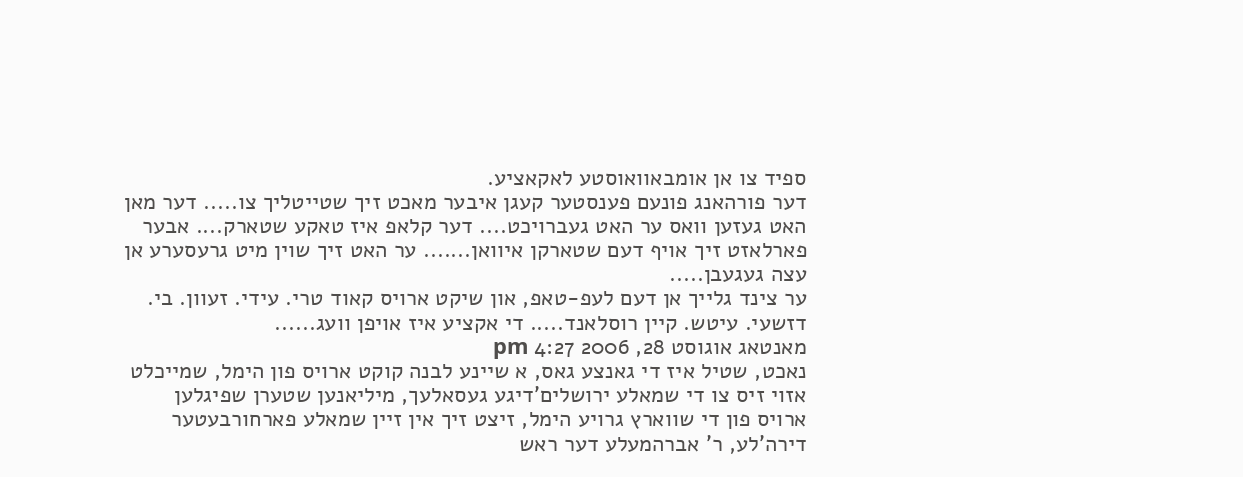ספיד צו אן אומבאוואוסטע לאקאציע.
דער פורהאנג פונעם פענסטער קעגן איבער מאכט זיך שטייטליך צו..... דער מאן האט געזען וואס ער האט געברויכט.... דער קלאפ איז טאקע שטארק.... אבער פארלאזט זיך אויף דעם שטארקן איוואן....... ער האט זיך שוין מיט גרעסערע אן עצה געגעבן.....
ער צינד גלייך אן דעם לעפ-טאפ, און שיקט ארויס קאוד טרי. עידי. זעוון. בי. דזשעי. עיטש. קיין רוסלאנד..... די אקציע איז אויפן וועג......
מאנטאג אוגוסט 28, 2006 4:27 pm
נאכט, שטיל איז די גאנצע גאס, א שיינע לבנה קוקט ארויס פון הימל, שמייכלט אזוי זיס צו די שמאלע ירושלים'דיגע געסאלעך, מיליאנען שטערן שפיגלען ארויס פון די שווארץ גרויע הימל, זיצט זיך אין זיין שמאלע פארחורבעטער דירה'לע, ר' אברהמעלע דער ראש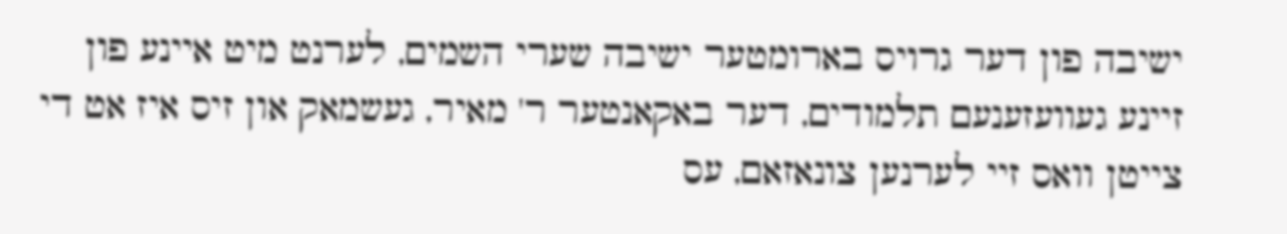ישיבה פון דער גרויס בארומטער ישיבה שערי השמים, לערנט מיט איינע פון זיינע געוועזענעם תלמודים, דער באקאנטער ר' מאיר, געשמאק און זיס איז אט די צייטן וואס זיי לערנען צונאזאם, עס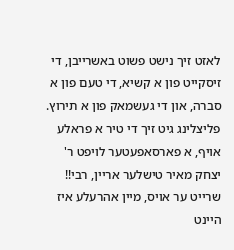לאזט זיך נישט פשוט באשרייבן, די זיסקייט פון א קשיא, די טעם פון א סברה, און די געשמאק פון א תירוץ.
פליצלינג גיט זיך די טיר א פראלע אויף, א פארסאפעטער לויפט ר' יצחק מאיר טישלער אריין, רבי!! שרייט ער אויס, מיין אהרעלע איז היינט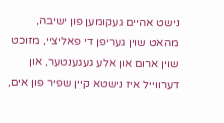נישט אהיים געקומען פון ישיבה, מהאט שוין געריפן די פאליציי, מזוכט שוין ארום און אלע געגענטער, און דערווייל איז נישטא קיין שפיר פון אים,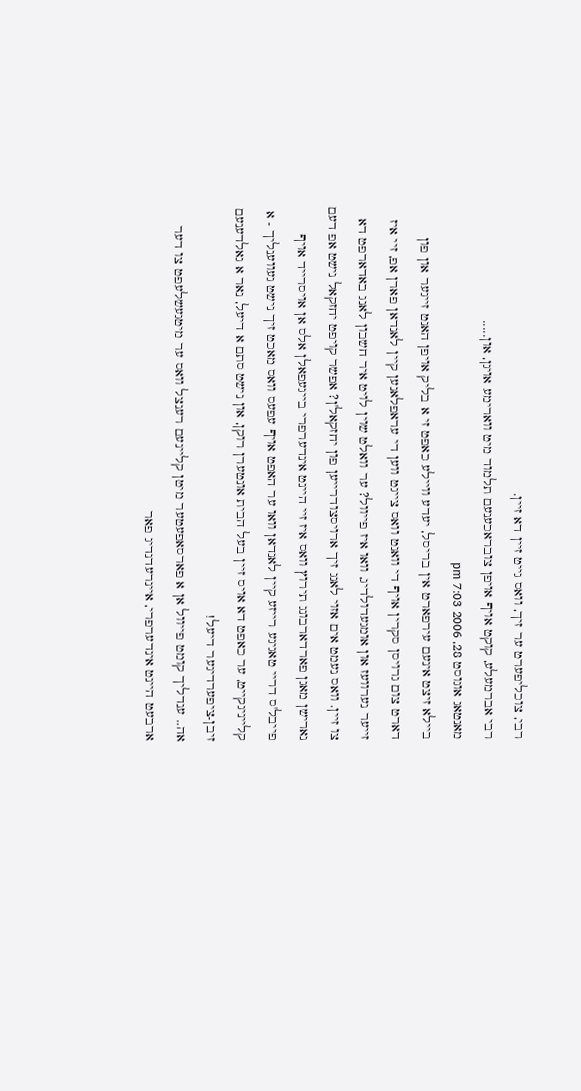רבי, צוכליפערט ער זיך, וואס גייט זיין דא זיין.
רבי אברמעלע, קוקט אויף אויפן צובראכענעם תלמוד מיט ווארימע אויגן, און.....
מאנטאג אוגוסט 28, 2006 7:03 pm
ביילא זיצט אינעם עירפארט אין בריסל, יעדע וויילע כאפט זי א בליק אויפן האנט זייגער און פון דארט צום גרויסן סקרין אויף די וואנט וואס צייגט ווען די עראפלאנען קיין לאנדאן פארן אפ, זיי איז זייער נערוועז און אומגעדולדיג, וואו איז פייוול? ער וואלט שוין לויט איר חשבון לאנג באדארפט דא צו זיין. וואס נעמט אים אזוי לאנג זיך ארויסצודרייען פון יחזקאל'ן? אפשר קויפט יחזקאל נישט אפ דעם נארישן מאגן פארדארבונג תירוץ וואס איז זיי היינט אינדערפרי בייגעפאלן אלס אן אויסרייד אויף פייבל'ס דריי טאגיגע רייזע קיין לאנדאן וואו ער האפט אויף עפעס וואס מאכט זיך נישט געווענליך - א קלייניגקייט, ער כאפט דא אויס זיין בעל הבית אונטערן רוקן, און נישט סתם א דיעל, נאר א גאלדענעם זיבן-ציפערדיגער דיעל!
אה.. ענדליך קומט פייוול אן א פארסאפעטער מיטן קליינעם רענצל וואס ער מיטגעשלעפט צו דער ארבעט היינט אינדערפרי, איינרעדנדיג פאר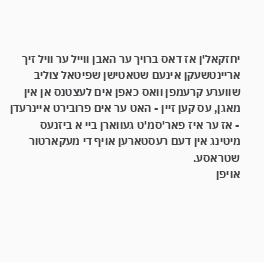יחזקאל'ן אז דאס ברויך ער האבן ווייל ער וויל זיך אריינטשעקן אינעם שטאטישן שפיטאל צוליב שווערע קרעמפן וואס כאפן אים לעצטנס אן אין מאגן, עס קען זיין - האט ער אים פרובירט איינרעדן - אז ער איז פאר'סמ'ט געווארן ביי א ביזנעס מיטינג אין דעם רעסטארען אויף די מעקארטור שטראסע.
אויפן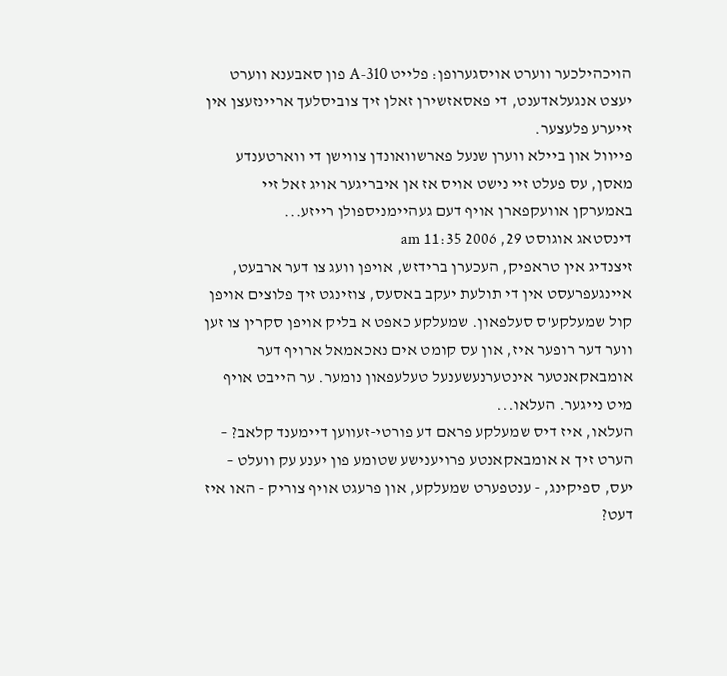הויכהילכער ווערט אויסגערופן: פלייט A-310 פון סאבענא ווערט יעצט אנגעלאדענט, די פאסאזשירן זאלן זיך צוביסלעך אריינזעצן אין זייערע פלעצער.
פייוול און ביילא ווערן שנעל פארשוואונדן צווישן די ווארטענדע מאסן, עס פעלט זיי נישט אויס אז אן איבריגער אויג זאל זיי באמערקן אוועקפארן אויף דעם געהיימניספולן רייזע...
דינסטאג אוגוסט 29, 2006 11:35 am
זיצנדיג אין טראפיק, העכערן ברידזש, אויפן וועג צו דער ארבעט, איינגעפרעסט אין די תולעת יעקב באסעס, צוזינגט זיך פלוצים אויפן קול שמעלקע'ס סעלפאון. שמעלקע כאפט א בליק אויפן סקרין צו זען ווער דער רופער איז, און עס קומט אים נאכאמאל ארויף דער אומבאקאנטער אינטערנעשענעל טעלעפאון נומער. ער הייבט אויף מיט נייגער. העלאו...
העלאו, איז דיס שמעלקע פראם דע פורטי-זעווען דיימענד קלאב? – הערט זיך א אומבאקאנטע פרויענישע שטומע פון יענע עק וועלט –
יעס, ספיקינג, - ענטפערט שמעלקע, און פרעגט אויף צוריק - האו איז דעט?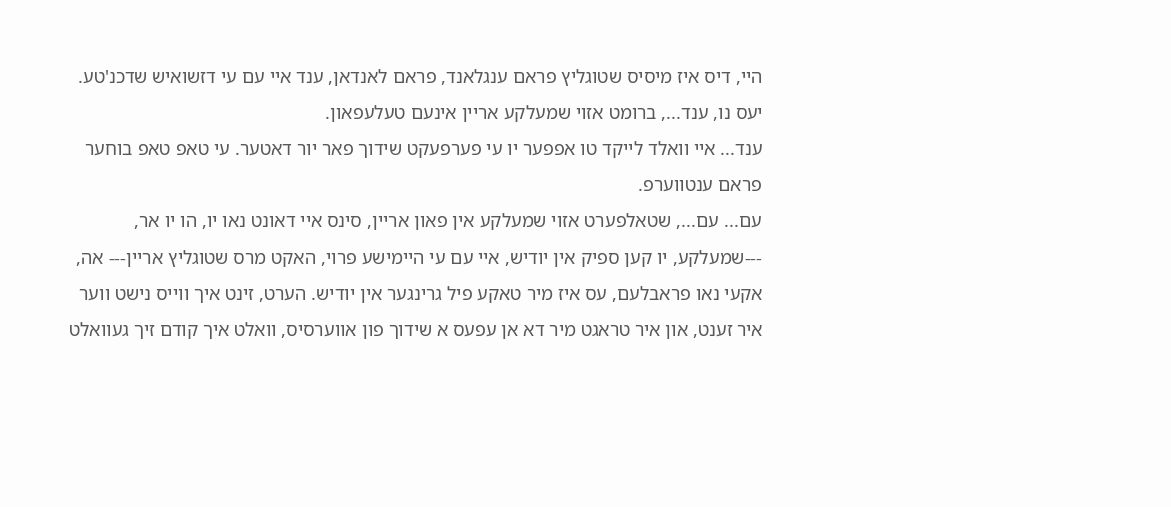היי, דיס איז מיסיס שטוגליץ פראם ענגלאנד, פראם לאנדאן, ענד איי עם עי דזשואיש שדכנ'טע.
יעס נו, ענד..., ברומט אזוי שמעלקע אריין אינעם טעלעפאון.
ענד... איי וואלד לייקד טו אפפער יו עי פערפעקט שידוך פאר יור דאטער. עי טאפ טאפ בוחער פראם ענטווערפ.
עם... עם..., שטאלפערט אזוי שמעלקע אין פאון אריין, סינס איי דאונט נאו יו, הו יו אר, ---שמעלקע, יו קען ספיק אין יודיש, איי עם עי היימישע פרוי, האקט מרס שטוגליץ אריין--- אה, אקעי נאו פראבלעם, עס איז מיר טאקע פיל גרינגער אין יודיש. הערט, זינט איך ווייס נישט ווער איר זענט, און איר טראגט מיר דא אן עפעס א שידוך פון אווערסיס, וואלט איך קודם זיך געוואלט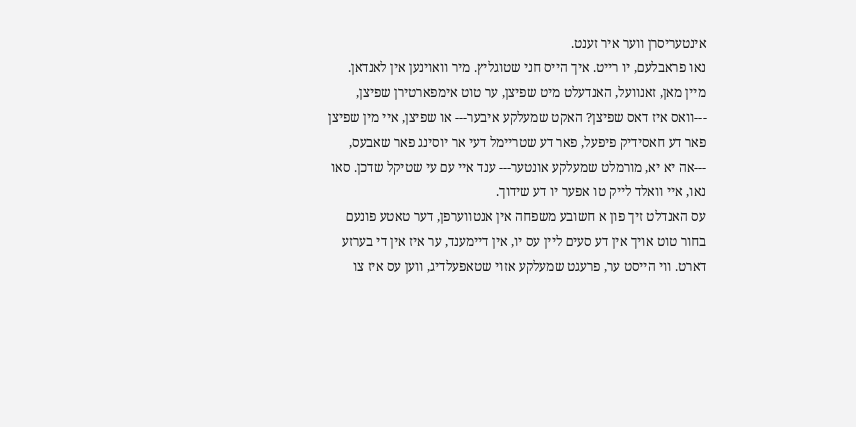אינטעריסרן ווער איר זענט.
נאו פראבלעם, יו רייט. איך הייס חני שטוגליץ. מיר וואוינען אין לאנדאן. מיין מאן, זאנוועל, האנדעלט מיט שפיצן, ער טוט אימפארטירן שפיצן, ---וואס איז דאס שפיצן? האקט שמעלקע איבער--- או שפיצן, איי מין שפיצן פאר דע חאסידיק פיפעל, פאר דע שטריימל דעי אר יוסינג פאר שאבעס, ---אה יא יא, מורמלט שמעלקע אונטער--- ענד איי עם עי שטיקל שדכן. סאו נאו, איי וואלד לייק טו אפער יו דע שידוך.
עס האנדלט זיך פון א חשובע משפחה אין אנטווערפן, דער טאטע פונעם בחור טוט אויך אין דע סעים ליין עס יו, אין דיימענד, ער איז אין די בערזע דארט. ווי הייסט ער, פרעגט שמעלקע אזוי שטאפעלדיג, ווען עס איז צו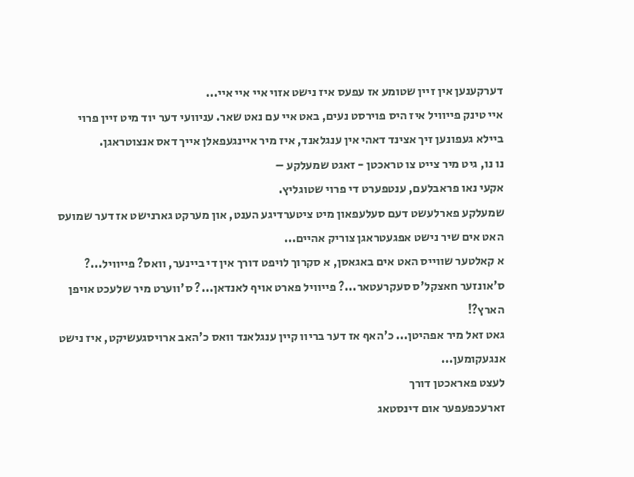דערקענען אין זיין שטומע אז עפעס איז נישט אזוי איי איי איי...
איי טינק פייוויל איז היס פוירסט נעים, באט איי עם נאט שאר. עניוועי דער יוד מיט זיין פרוי ביילא געפונען זיך אצינד דאהי אין ענגלאנד, איז מיר איינגעפאלן אייך דאס אנצוטראגן.
נו נו, גיט מיר צייט צו טראכטן - זאגט שמעלקע –
אקעי נאו פראבלעם, ענטפערט די פרוי שטוגליץ.
שמעלקע פארלעשט דעם סעלעפאון מיט ציטערדיגע הענט, און מערקט גארנישט אז דער שמועס האט אים שיר נישט אפגעטראגן צוריק אהיים...
א קאלטער שווייס האט אים באגאסן, א סקרוך לויפט דורך אין די ביינער, וואס? פייוויל...? ס'אונזער חאצקל'ס סעקרעטאר...? פייוויל פארט אויף לאנדאן...? ס'ווערט מיר שלעכט אויפן הארץ?!
גאט זאל מיר אפהיטן... כ'האף אז דער בריוו קיין ענגלאנד וואס כ'האב ארויסגעשיקט, איז נישט אנגעקומען...
לעצט פאראכטן דורך
זארעכפעפער אום דינסטאג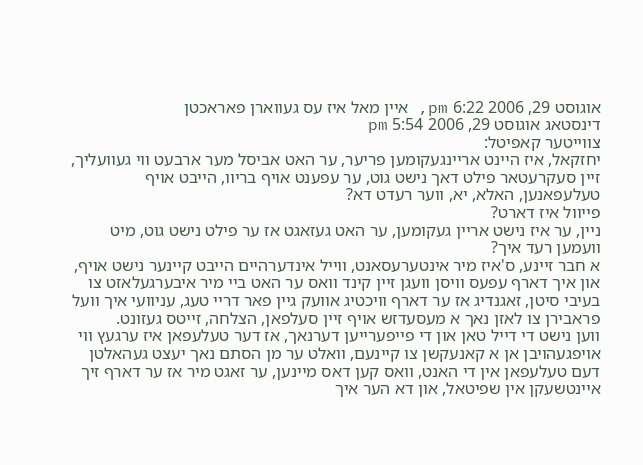אוגוסט 29, 2006 6:22 pm, איין מאל איז עס געווארן פאראכטן
דינסטאג אוגוסט 29, 2006 5:54 pm
צווייטער קאפיטל:
יחזקאל, איז היינט אריינגעקומען פריער, ער האט אביסל מער ארבעט ווי געוועליך, זיין סעקרעטאר פילט דאך נישט גוט, ער עפענט אויף בריוו, הייבט אויף טעלעפאנען, האלא, יא, ווער רעדט דא?
פייוול איז דארט?
ניין, ער איז נישט אריין געקומען, ער האט געזאגט אז ער פילט נישט גוט, מיט וועמען רעד איך?
א חבר זיינע, ס'איז מיר אינטערעסאנט, ווייל אינדערהיים הייבט קיינער נישט אויף, און איך דארף עפעס וויסן וועגן זיין קינד וואס ער האט ביי מיר איבערגעלאזט צו בעיבי סיטן, זאגנדיג אז ער דארף וויכטיג אוועק גיין פאר דריי טעג, עניוועי איך וועל פראבירן צו לאזן נאך א מעסעדזש אויף זיין סעלפאן, הצלחה, זייטס געזונט.
ווען נישט די דייל טאן און די פייפערייען דערנאך, אז דער טעלעפאן איז ערגעץ ווי אויפגעהויבן אן א קאנעקשן צו קיינעם, וואלט ער מן הסתם נאך יעצט געהאלטן דעם טעלעפאן אין די האנט, וואס קען דאס מיינען, ער זאגט מיר אז ער דארף זיך איינטשעקן אין שפיטאל, און דא הער איך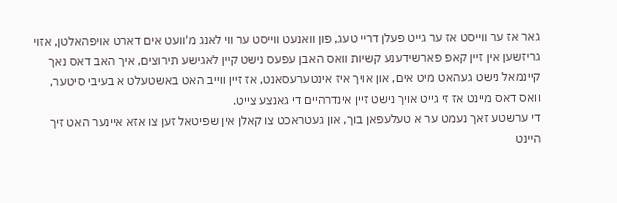גאר אז ער ווייסט אז ער גייט פעלן דריי טעג, פון וואנעט ווייסט ער ווי לאנג מ'וועט אים דארט אויפהאלטן, אזוי גריזשען אין זיין קאפ פארשידענע קשיות וואס האבן עפעס נישט קיין לאגישע תירוצים, איך האב דאס נאך קיינמאל נישט געהאט מיט אים, און אויך איז אינטערעסאנט, אז זיין ווייב האט באשטעלט א בעיבי סיטער, וואס דאס מיינט אז זי גייט אויך נישט זיין אינדרהיים די גאנצע צייט.
די ערשטע זאך נעמט ער א טעלעפאן בוך, און געטראכט צו קאלן אין שפיטאל זען צו אזא איינער האט זיך היינט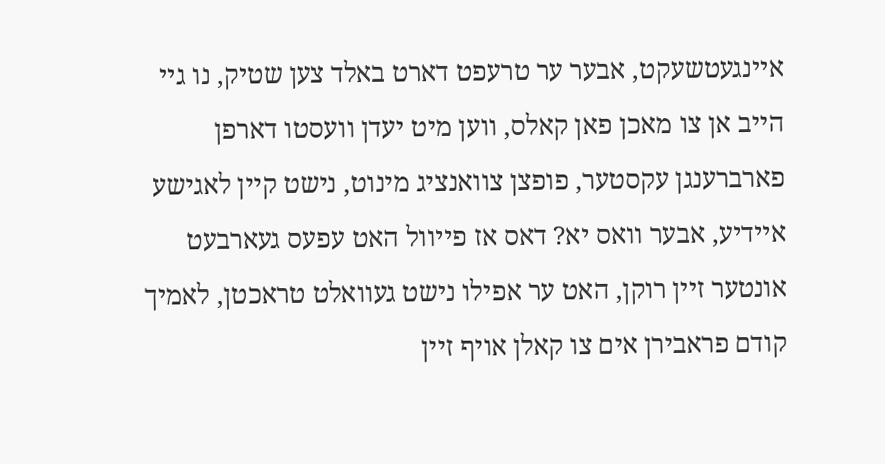איינגעטשעקט, אבער ער טרעפט דארט באלד צען שטיק, נו גיי הייב אן צו מאכן פאן קאלס, ווען מיט יעדן וועסטו דארפן פארברענגן עקסטער, פופצן צוואנציג מינוט, נישט קיין לאגישע איידיע, אבער וואס יא? דאס אז פייוול האט עפעס געארבעט אונטער זיין רוקן, האט ער אפילו נישט געוואלט טראכטן, לאמיך קודם פראבירן אים צו קאלן אויף זיין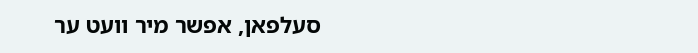סעלפאן, אפשר מיר וועט ער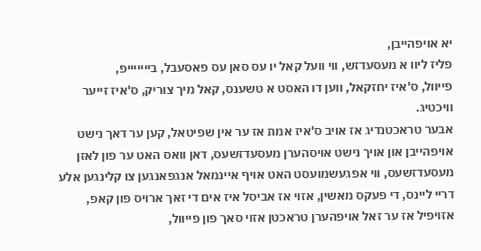יא אויפהייבן,
פליז ליוו א מעסעדזש, ווי וועל קאל יו עס סאן עס פאסעבל, ביייייייפ,
פייוול, ס'איז יחזקאל, ווען דו האסט א טשענס, קאל מיך צוריק, ס'איז זייער וויכטיג.
אבער טראכטנדיג אז אויב ס'איז אמת אז ער אין שפיטאל, קען ער דאך נישט אויפהייבן און אויך נישט אויסהערן מעסעדזשעס, דאן וואס האט ער פון לאזן מעסעדזשעס, ווי אפגעשמועסט האט אויף איינמאל אנגפאנגען צו קלינגען אלע דריי ליינס, די פעקס מאשין, אזוי אז אביסל איז אים די זאך ארויס פון קאפ, אזויפיל אז ער זאל אויפהערן טראכטן אזוי סאך פון פייוול,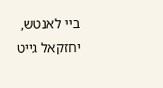ביי לאנטש, יחזקאל גייט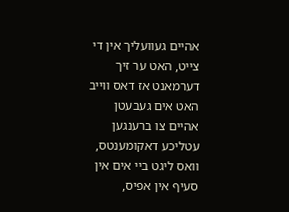אהיים געוועליך אין די צייט, האט ער זיך דערמאנט אז דאס ווייב האט אים געבעטן אהיים צו ברענגען עטליכע דאקומענטס, וואס ליגט ביי אים אין סעיף אין אפיס,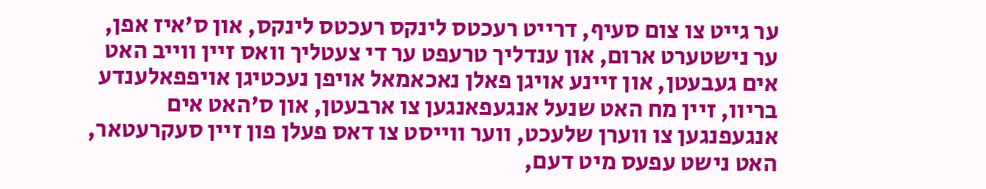ער גייט צו צום סעיף, דרייט רעכטס לינקס רעכטס לינקס, און ס'איז אפן, ער נישטערט ארום, און ענדליך טרעפט ער די צעטליך וואס זיין ווייב האט אים געבעטן, און זיינע אויגן פאלן נאכאמאל אויפן נעכטיגן אויפפאלענדע בריוו, זיין מח האט שנעל אנגעפאנגען צו ארבעטן, און ס'האט אים אנגעפנגען צו ווערן שלעכט, ווער ווייסט צו דאס פעלן פון זיין סעקרעטאר, האט נישט עפעס מיט דעם,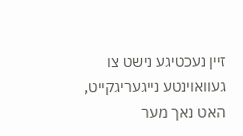זיין נעכטיגע נישט צו געוואוינטע נייגעריגקייט, האט נאך מער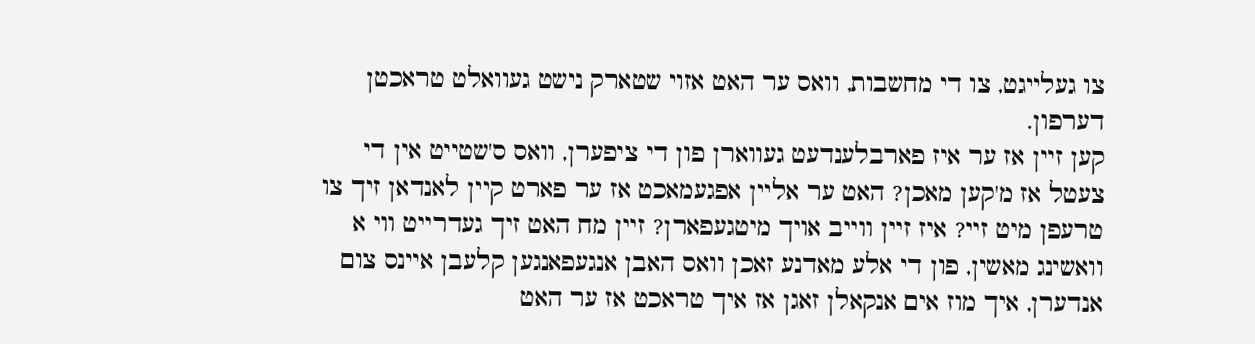צו געלייגט, צו די מחשבות, וואס ער האט אזוי שטארק נישט געוואלט טראכטן דערפון.
קען זיין אז ער איז פארבלענדעט געווארן פון די ציפערן, וואס ס'שטייט אין די צעטל אז מ'קען מאכן? האט ער אליין אפגעמאכט אז ער פארט קיין לאנדאן זיך צו טרעפן מיט זיי? איז זיין ווייב אויך מיטגעפארן? זיין מח האט זיך געדרייט ווי א וואשינג מאשין, פון די אלע מאדנע זאכן וואס האבן אנגעפאנגען קלעבן איינס צום אנדערן, איך מוז אים אנקאלן זאגן אז איך טראכט אז ער האט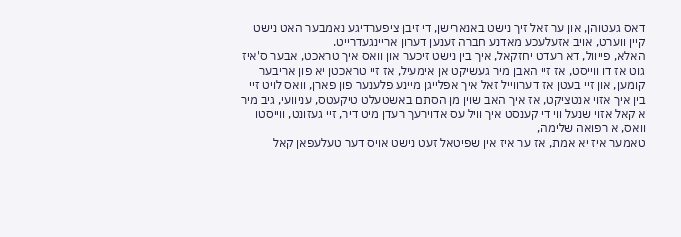דאס געטוהן, און ער זאל זיך נישט באנארישן, די זיבן ציפערדיגע נאמבער האט נישט קיין ווערט, אויב אזעלעכע מאדנע חברה זענען דערון אריינגעדרייט.
האלא, פייוול, דא רעדט יחזקאל, איך בין נישט זיכער און וואס איך טראכט, אבער ס'איז גוט אז דו ווייסט, אז זיי האבן מיר געשיקט אן אימעיל, אז זיי טראכטן יא פון אריבער קומען, און זיי בעטן אז דערווייל זאל איך אפלייגן מיינע פלענער פון פארן, וואס לויט זיי בין איך אזוי אנטציקט, אז איך האב שוין מן הסתם באשטעלט טיקעטס, עניוועי, גיב מיר א קאל אזוי שנעל ווי די קענסט איך וויל עס אדוירעך רעדן מיט דיר, זיי געזונט, ווייסטו וואס, א רפואה שלימה,
טאמער איז יא אמת, אז ער איז אין שפיטאל זעט נישט אויס דער טעלעפאן קאל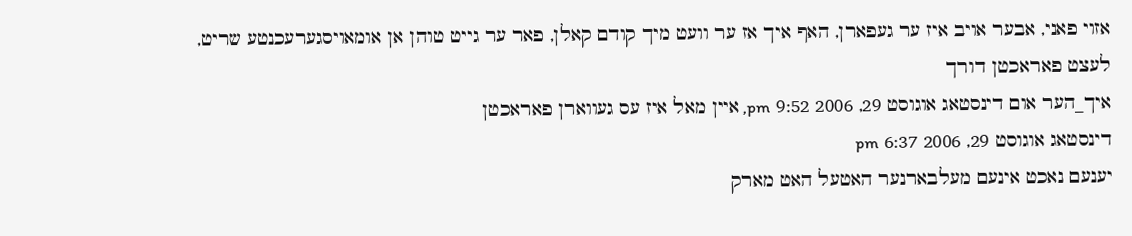אזוי פאני, אבער אויב איז ער געפארן, האף איך אז ער וועט מיך קודם קאלן, פאר ער גייט טוהן אן אומאויסגערעכנטע שריט,
לעצט פאראכטן דורך
איך_הער אום דינסטאג אוגוסט 29, 2006 9:52 pm, איין מאל איז עס געווארן פאראכטן
דינסטאג אוגוסט 29, 2006 6:37 pm
יענעם נאכט אינעם מעלבארנער האטעל האט מארק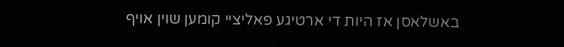באשלאסן אז היות די ארטיגע פאליציי קומען שוין אויף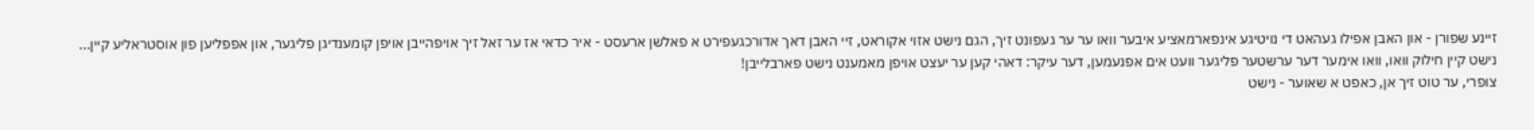זיינע שפורן - און האבן אפילו געהאט די נויטיגע אינפארמאציע איבער וואו ער ער געפונט זיך, הגם נישט אזוי אקוראט, זיי האבן דאך אדורכגעפירט א פאלשן ארעסט - איר כדאי אז ער זאל זיך אויפהייבן אויפן קומענדיגן פליגער, און אפפליען פון אוסטראליע קיין... נישט קיין חילוק וואו, וואו אימער דער ערשטער פליגער וועט אים אפנעמען, דער עיקר: דאהי קען ער יעצט אויפן מאמענט נישט פארבלייבן!
צופרי, ער טוט זיך אן, כאפט א שאוער - נישט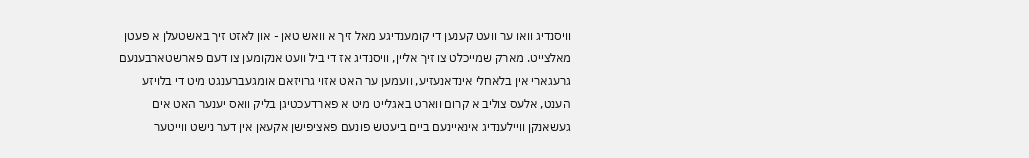וויסנדיג וואו ער וועט קענען די קומענדיגע מאל זיך א וואש טאן - און לאזט זיך באשטעלן א פעטן מאלצייט. מארק שמייכלט צו זיך אליין, וויסנדיג אז די ביל וועט אנקומען צו דעם פארשטארבענעם גרעגארי אין בלאחלי אינדאנעזיע, וועמען ער האט אזוי גרויזאם אומגעברענגט מיט די בלויזע הענט, אלעס צוליב א קרום ווארט באגלייט מיט א פארדעכטיגן בליק וואס יענער האט אים געשאנקן וויילענדיג אינאיינעם ביים ביעטש פונעם פאציפישן אקעאן אין דער נישט ווייטער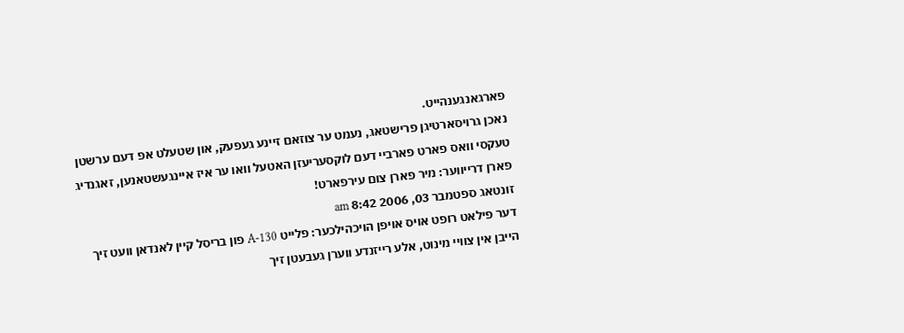פארגאנגענהייט.
נאכן גרויסארטיגן פרישטאג, נעמט ער צוזאם זיינע געפעק, און שטעלט אפ דעם ערשטן טעקסי וואס פארט פארביי דעם לוקסעריעזן האטעל וואו ער איז איינגעשטאנען, זאגנדיג פארן דרייווער: מיר פארן צום עירפארט!
זונטאג ספטמבר 03, 2006 8:42 am
דער פילאט רופט אויס אויפן הויכהילכער: פלייט A-130 פון בריסל קיין לאנדאן וועט זיך הייבן אין צוויי מינוט, אלע רייזנדע ווערן געבעטן זיך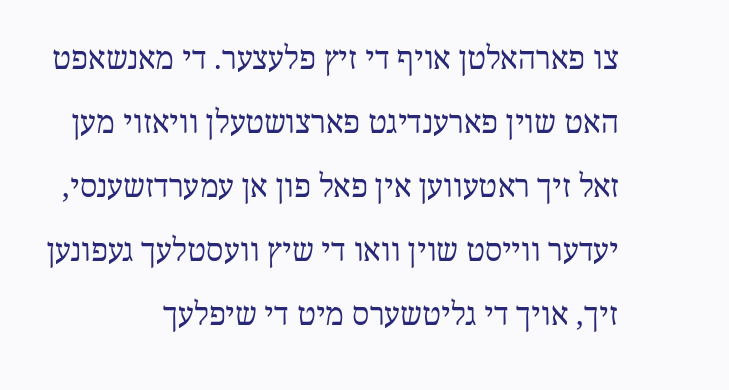צו פארהאלטן אויף די זיץ פלעצער. די מאנשאפט האט שוין פארענדיגט פארצושטעלן וויאזוי מען זאל זיך ראטעווען אין פאל פון אן עמערדזשענסי, יעדער ווייסט שוין וואו די שיץ וועסטלעך געפונען זיך, אויך די גליטשערס מיט די שיפלעך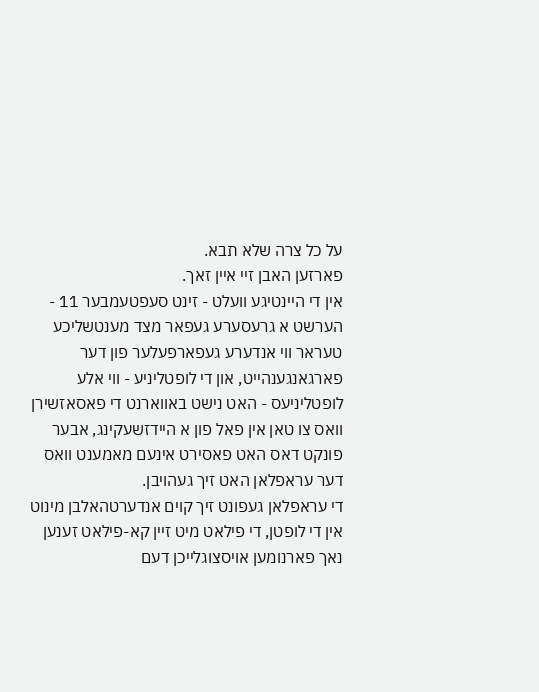על כל צרה שלא תבא.
פארזען האבן זיי איין זאך.
אין די היינטיגע וועלט - זינט סעפטעמבער 11 - הערשט א גרעסערע געפאר מצד מענטשליכע טעראר ווי אנדערע געפארפעלער פון דער פארגאנגענהייט, און די לופטליניע - ווי אלע לופטליניעס - האט נישט באווארנט די פאסאזשירן וואס צו טאן אין פאל פון א היידזשעקינג, אבער פונקט דאס האט פאסירט אינעם מאמענט וואס דער עראפלאן האט זיך געהויבן.
די עראפלאן געפונט זיך קוים אנדערטהאלבן מינוט אין די לופטן, די פילאט מיט זיין קא-פילאט זענען נאך פארנומען אויסצוגלייכן דעם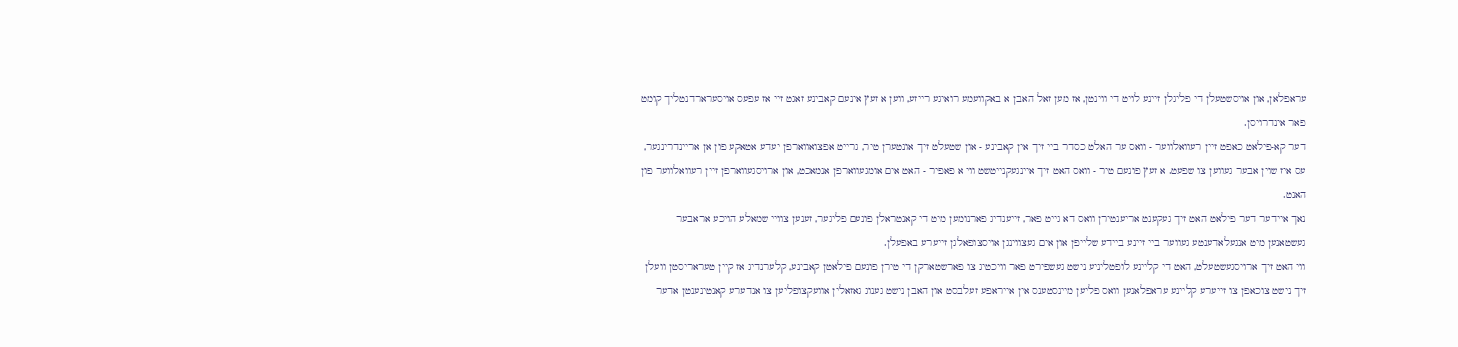עראפלאן, און אויסשטעלן די פליגלן זיינע לויט די ווינטן, אז מען זאל האבן א באקוועמע רואיגע רייזע, ווען א זעץ אינעם קאבינע זאגט זיי אז עפעס אויסערארדנטליך קומט פאר אינדרויסן.
דער קא-פילאט כאפט זיין רעוואלווער - וואס ער האלט כסדר ביי זיך אין קאבינע - און שטעלט זיך אונטערן טיר, גרייט אפצואווארפן יעדע אטאקע פון אן אריינדרינגער, עס איז שוין אבער געווען צו שפעט. א זעץ פונעם טיר - וואס האט זיך איינגעקנייטשט ווי א פאפיר - האט אים אומגעווארפן אנמאכט, און ארויסגעווארפן זיין רעוואלווער פון האנט.
נאך איידער דער פילאט האט זיך געקענט אריענטירן וואס דא גייט פאר, זייענדיג פארנומען מיט די קאנטראלן פונעם פליגער, זענען צוויי שמאלע הויכע אראבער געשטאנען מיט אנגעלאדענטע געווער ביי זיינע ביידע שלייפן און אים געצווינגן אויסצופאלגן זייערע באפעלן.
ווי האט זיך ארויסגעשטעלט, האט די קליינע לופטליניע נישט געשפירט פאר וויכטיג צו פארשטארקן די טירן פונעם פילאטן קאבינע, קלערנדיג אז קיין טעראריסטן וועלן זיך נישט צוכאפן צו זייערע קליינע עראפלאנען וואס פליען מיינסטענס אין אייראפע זעלבסט און האבן נישט גענוג גאזאלין אוועקצופליען צו אנדערע קאנטינענטן אדער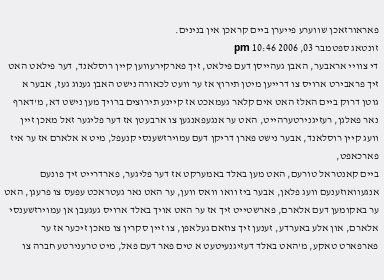פאראורזאכן שווערע פייערן ביים קראכן אין בנינים.
זונטאג ספטמבר 03, 2006 10:46 pm
די צוויי אראבער, האבן געהייסן דעם פילאט, זיך פארקירעווען קיין רוסלאנד, דער פילאט האט זיך פראבירט ארויס צו דרייען מיטן תירוץ אז ער וועט לכאורה נישט האבן גענוג געז, אבער א גוטן דרוק ביים האלז האט אים קלאר געמאכט אז קיינע תירוצים ברויך מען נישט דא, מ'דארף נאר פאלגן, רעזיגנירטערהייט, האט ער אנגעפאנגען צו ארבעטן אז דער פליגער זאל מאכן זיין וועג קיין רוסלאנד, אבער נישט פארן דריקן דעם עמוירזשענסי קנעפל, מיט א אלארם אז ער איז פארכאפט,
ביים קאנטראל טורעם, האט מען באלד באמערקט אז דער פליגער, פארדרייט זיך פונעם אנגעוואוזענעם וועג פלאן, אבער ביז וואו וואס ווען, ער האט נאר געטראכט עפעס צו פרעגן, האט ער באקומען דעם אלארם, פארשטייט זיך אז ער האט אויך באלד ארויס געגעבן אן עמוירזשענסי אלארם, און אלע באערדע, זענען זיך צוזאם געלאפן, צו זיין סקרין צו מאכן זיכער אז ער פארפארט טאקע, מ'האט באלד דעזיגנעיטעט א טים פאר דעם פאל, מיט טרענירטע חברה צו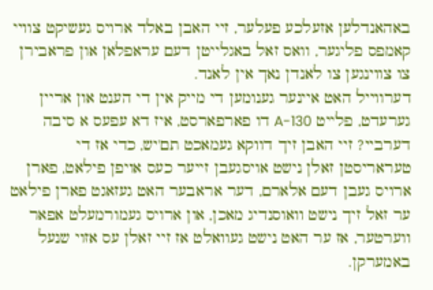באהאנדלען אזעלכע פעלער, זיי האבן באלד ארויס געשיקט צוויי קאמפס פליגער, וואס זאל באגלייטן דעם עראפלאן און פראבירן צו צווינגען צו לאנדן נאך אין לאנד.
דערווייל האט איינער גענומען די מייק אין די הענט און אריין גערעדט, פלייט A-130 דו פארפארסט, איז דא עפעס א סיבה דערביי? זיי האבן זיך דווקא געמאכט תם'יש, כדי אז די טעראריסטן זאלן נישט אויסגעבן זייער כעס אויפן פילאט, פארן ארויס געבן דעם אלארם, דער אראבער האט געזאגט פארן פילאט ער זאל זיך נישט וואוסנדיג מאכן, און ארויס געמורמעלט אפאר ווערטער, אז ער האט נישט געוואלט אז זיי זאלן עס אזוי שנעל באמערקן.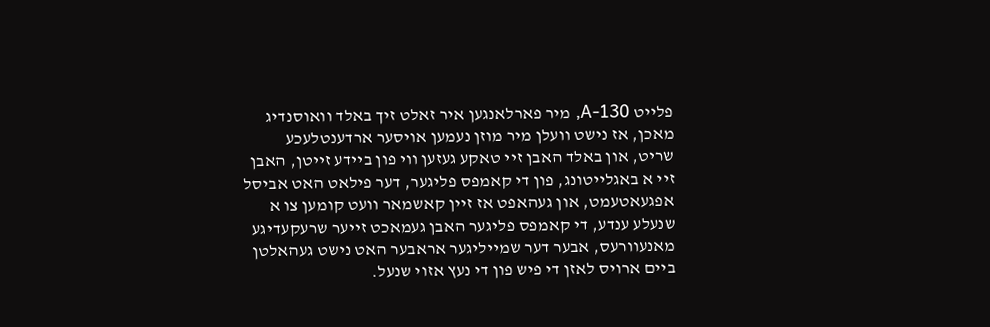פלייט A-130, מיר פארלאנגען איר זאלט זיך באלד וואוסנדיג מאכן, אז נישט וועלן מיר מוזן נעמען אויסער ארדענטלעכע שריט, און באלד האבן זיי טאקע געזען ווי פון ביידע זייטן, האבן זיי א באגלייטונג, פון די קאמפס פליגער, דער פילאט האט אביסל אפגעאטעמט, און געהאפט אז זיין קאשמאר וועט קומען צו א שנעלע ענדע, די קאמפס פליגער האבן געמאכט זייער שרעקעדיגע מאנעוורעס, אבער דער שמייליגער אראבער האט נישט געהאלטן ביים ארויס לאזן די פיש פון די נעץ אזוי שנעל.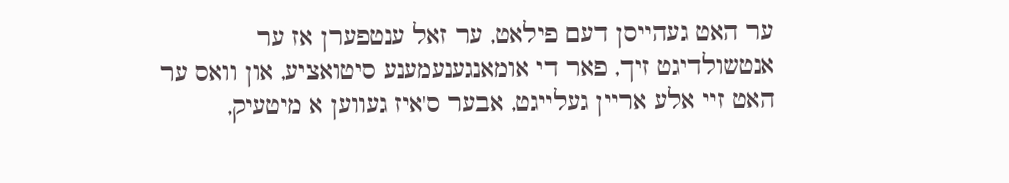ער האט געהייסן דעם פילאט, ער זאל ענטפערן אז ער אנטשולדיגט זיך, פאר די אומאנגענעמענע סיטואציע, און וואס ער האט זיי אלע אריין געלייגט, אבער ס'איז געווען א מיטעיק,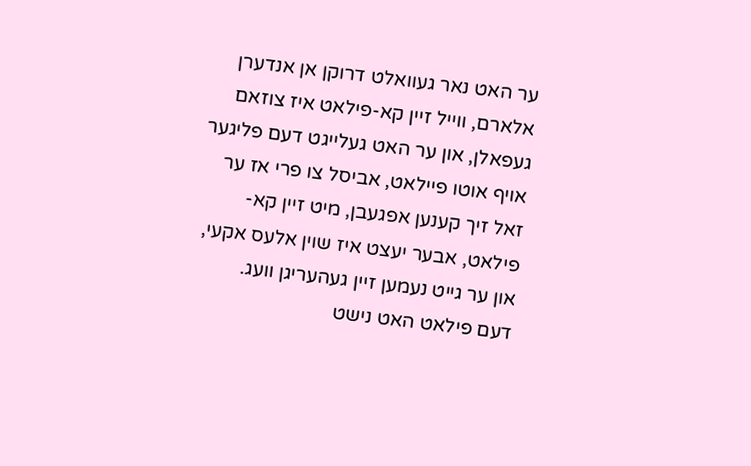ער האט נאר געוואלט דרוקן אן אנדערן אלארם, ווייל זיין קא-פילאט איז צוזאם געפאלן, און ער האט געלייגט דעם פליגער אויף אוטו פיילאט, אביסל צו פרי אז ער זאל זיך קענען אפגעבן, מיט זיין קא-פילאט, אבער יעצט איז שוין אלעס אקעי, און ער גייט נעמען זיין געהעריגן וועג.
דעם פילאט האט נישט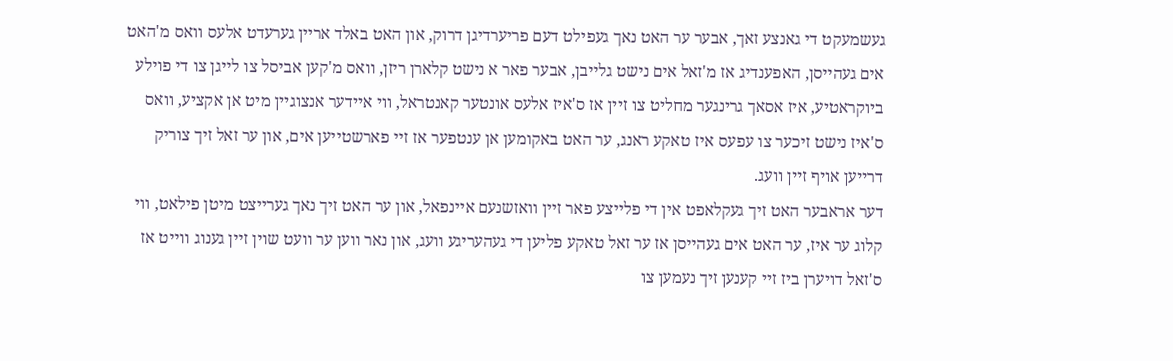געשמעקט די גאנצע זאך, אבער ער האט נאך געפילט דעם פריערדיגן דרוק, און האט באלד אריין גערעדט אלעס וואס מ'האט אים געהייסן, האפענדיג אז מ'זאל אים נישט גלייבן, אבער פאר א נישט קלארן ריזן, וואס מ'קען אביסל צו לייגן צו די פוילע ביוקראטיע, איז אסאך גרינגער מחליט צו זיין אז ס'איז אלעס אונטער קאנטראל, ווי איידער אנצוגיין מיט אן אקציע, וואס ס'איז נישט זיכער צו עפעס איז טאקע ראנג, ער האט באקומען אן ענטפער אז זיי פארשטייען אים, און ער זאל זיך צוריק דרייען אויף זיין וועג.
דער אראבער האט זיך געקלאפט אין די פלייצע פאר זיין וואזשנעם איינפאל, און ער האט זיך נאך גערייצט מיטן פילאט, ווי קלוג ער איז, ער האט אים געהייסן אז ער זאל טאקע פליען די געהעריגע וועג, און נאר ווען ער וועט שוין זיין גענוג ווייט אז ס'זאל דויערן ביז זיי קענען זיך נעמען צו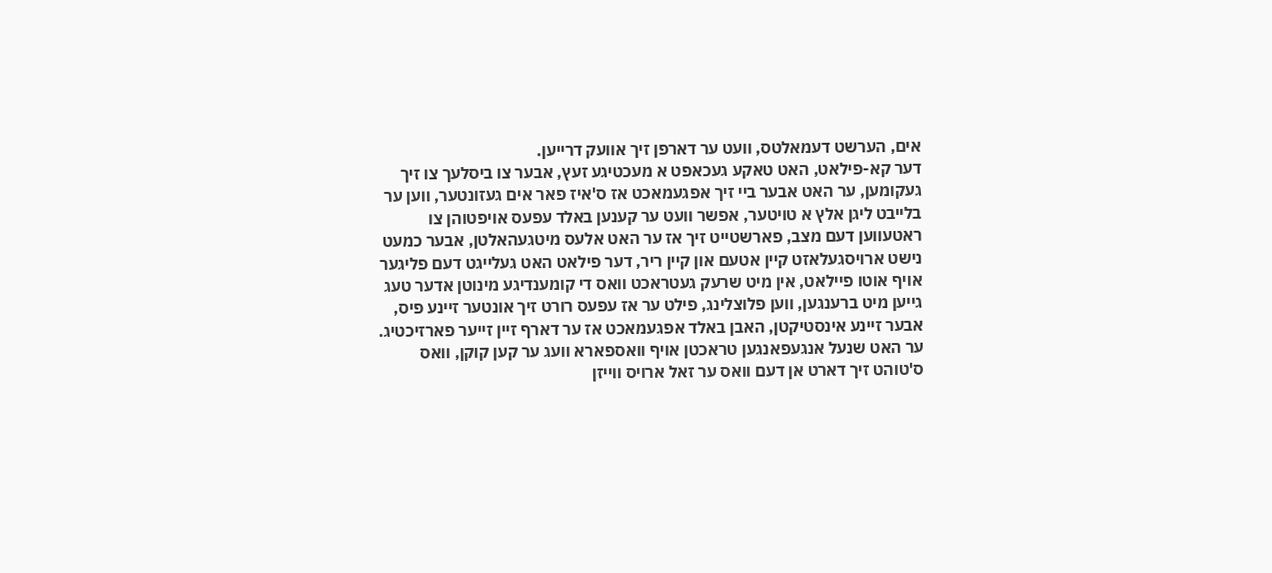אים, הערשט דעמאלטס, וועט ער דארפן זיך אוועק דרייען.
דער קא-פילאט, האט טאקע געכאפט א מעכטיגע זעץ, אבער צו ביסלעך צו זיך געקומען, ער האט אבער ביי זיך אפגעמאכט אז ס'איז פאר אים געזונטער, ווען ער בלייבט ליגן אלץ א טויטער, אפשר וועט ער קענען באלד עפעס אויפטוהן צו ראטעווען דעם מצב, פארשטייט זיך אז ער האט אלעס מיטגעהאלטן, אבער כמעט נישט ארויסגעלאזט קיין אטעם און קיין ריר, דער פילאט האט געלייגט דעם פליגער אויף אוטו פיילאט, אין מיט שרעק געטראכט וואס די קומענדיגע מינוטן אדער טעג גייען מיט ברענגען, ווען פלוצלינג, פילט ער אז עפעס רורט זיך אונטער זיינע פיס, אבער זיינע אינסטיקטן, האבן באלד אפגעמאכט אז ער דארף זיין זייער פארזיכטיג.
ער האט שנעל אנגעפאנגען טראכטן אויף וואספארא וועג ער קען קוקן, וואס ס'טוהט זיך דארט אן דעם וואס ער זאל ארויס ווייזן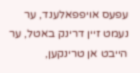עפעס אויפפאלענד, ער נעמט זיין דרינק באטל, ער הייבט אן טרינקען,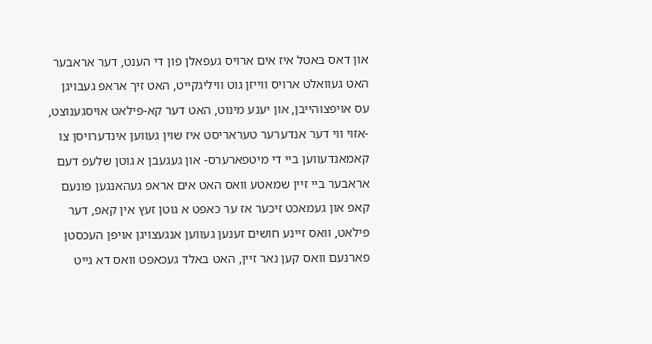און דאס באטל איז אים ארויס געפאלן פון די הענט, דער אראבער האט געוואלט ארויס ווייזן גוט וויליגקייט, האט זיך אראפ געבויגן עס אויפצוהייבן, און יענע מינוט, האט דער קא-פילאט אויסגענוצט, -אזוי ווי דער אנדערער טעראריסט איז שוין געווען אינדערויסן צו קאמאנדעווען ביי די מיטפארערס- און געגעבן א גוטן שלעפ דעם אראבער ביי זיין שמאטע וואס האט אים אראפ געהאנגען פונעם קאפ און געמאכט זיכער אז ער כאפט א גוטן זעץ אין קאפ, דער פילאט, וואס זיינע חושים זענען געווען אנגעצויגן אויפן העכסטן פארנעם וואס קען נאר זיין, האט באלד געכאפט וואס דא גייט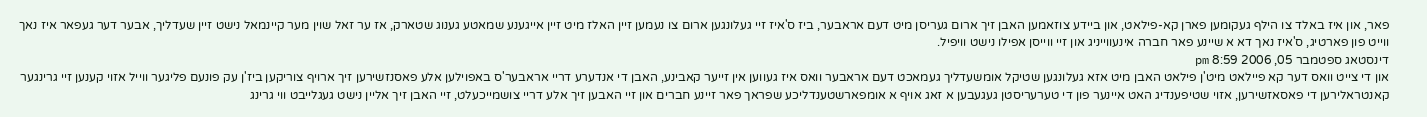פאר, און איז באלד צו הילף געקומען פארן קא-פילאט, און ביידע צוזאמען האבן זיך ארום געריסן מיט דעם אראבער, ביז ס'איז זיי געלונגען ארום צו נעמען זיין האלז מיט זיין אייגענע שמאטע גענוג שטארק, אז ער זאל שוין מער קיינמאל נישט זיין שעדליך, אבער דער געפאר איז נאך ווייט פון פארטיג, ס'איז נאך דא א שיינע פאר חברה אינעווייניג און זיי ווייסן אפילו נישט וויפיל.
דינסטאג ספטמבר 05, 2006 8:59 pm
און די צייט וואס דער קא פיילאט מיט'ן פילאט האבן מיט אזא געלונגען שטיקל אומשעדליך געמאכט דעם אראבער וואס איז געווען אין זייער קאבינע, האבן די אנדערע דריי אראבער'ס באפוילען אלע פאסנזשירען זיך ארויף צוריקען ביז'ן עק פונעם פליגער ווייל אזוי קענען זיי גרינגער קאנטראלירען די פאסאזשירען, אזוי שטיפענדיג האט איינער פון די טערעריסטן געגעבען א זאג אויף א אומפארשטענדליכע שפראך פאר זיינע חברים און זיי האבען זיך אלע דריי צושמייכעלט, זיי האבן זיך אליין נישט געגלייבט ווי גרינג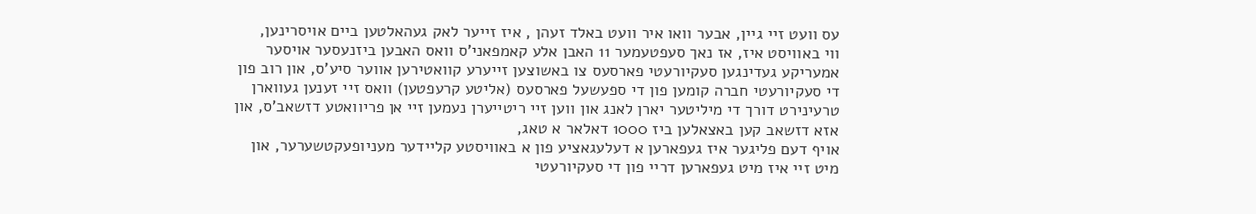עס וועט זיי גיין, אבער וואו איר וועט באלד זעהן , איז זייער לאק געהאלטען ביים אויסרינען,
ווי באוויסט איז, אז נאך סעפטעמער 11 האבן אלע קאמפאני'ס וואס האבען ביזנעסער אויסער אמעריקע געדינגען סעקיורעטי פארסעס צו באשוצען זייערע קוואטירען אווער סיע'ס, און רוב פון די סעקיורעטי חברה קומען פון די ספעשעל פארסעס (אליטע קרעפטען) וואס זיי זענען געווארן טרעינירט דורך די מיליטער יארן לאנג און ווען זיי ריטייערן נעמען זיי אן פריוואטע דזשאב'ס, און אזא דזשאב קען באצאלען ביז 1000 דאלאר א טאג,
אויף דעם פליגער איז געפארען א דעלעגאציע פון א באוויסטע קליידער מעניופעקטשערער, און מיט זיי איז מיט געפארען דריי פון די סעקיורעטי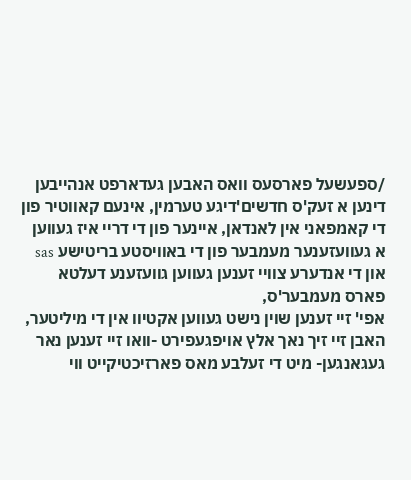/ספעשעל פארסעס וואס האבען געדארפט אנהייבען דינען א זעק'ס חדשים'דיגע טערמין, אינעם קאווטיר פון די קאמפאני אין לאנדאן, איינער פון די דריי איז געווען א געוועזענער מעמבער פון די באוויסטע בריטישע sas און די אנדערע צוויי זענען געווען גוועזענע דעלטא פארס מעמבער'ס,
אפי' זיי זענען שוין נישט געווען אקטיוו אין די מיליטער, האבן זיי זיך נאך אלץ אויפגעפירט -וואו זיי זענען נאר געגאנגען- מיט די זעלבע מאס פארזיכטיקייט ווי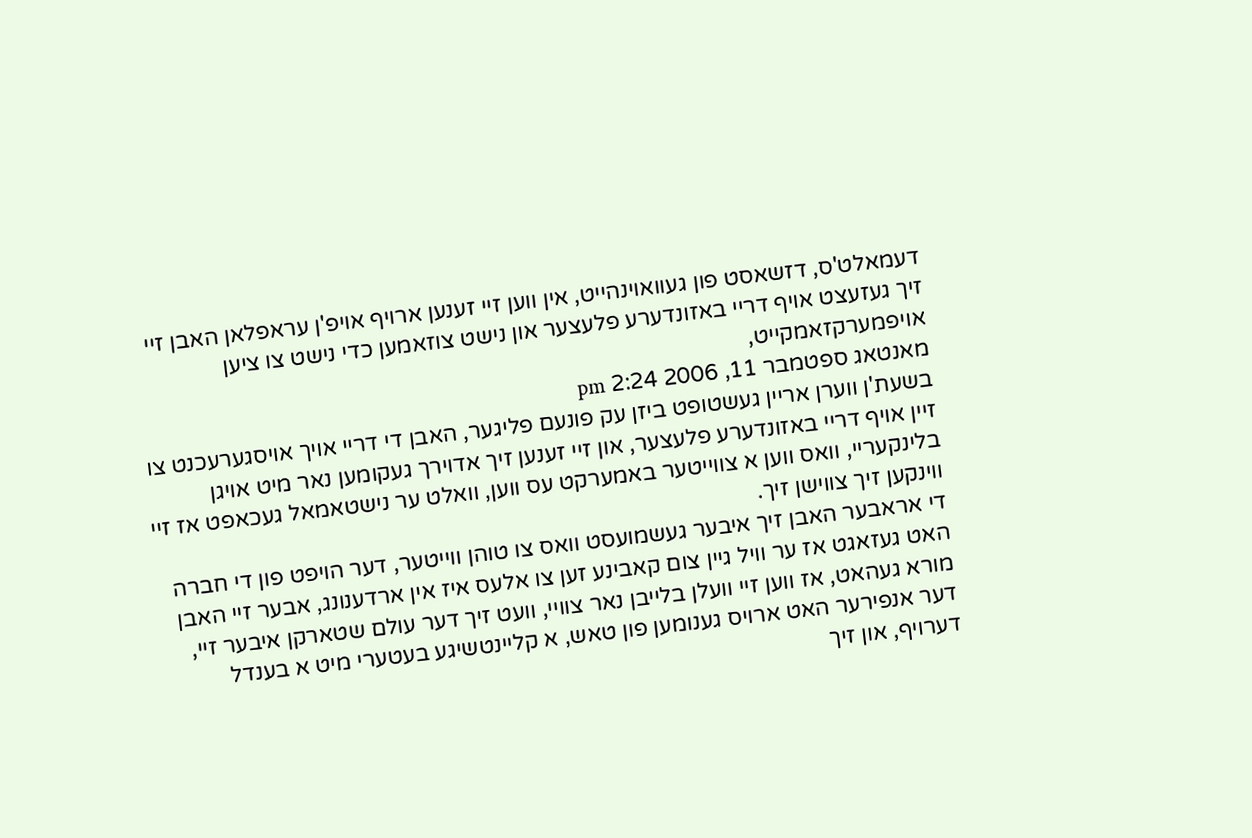דעמאלט'ס, דזשאסט פון געוואוינהייט, אין ווען זיי זענען ארויף אויפ'ן עראפלאן האבן זיי זיך געזעצט אויף דריי באזונדערע פלעצער און נישט צוזאמען כדי נישט צו ציען אויפמערקזאמקייט,
מאנטאג ספטמבר 11, 2006 2:24 pm
בשעת'ן ווערן אריין געשטופט ביזן עק פונעם פליגער, האבן די דריי אויך אויסגערעכנט צו זיין אויף דריי באזונדערע פלעצער, און זיי זענען זיך אדוירך געקומען נאר מיט אויגן בלינקעריי, וואס ווען א צווייטער באמערקט עס ווען, וואלט ער נישטאמאל געכאפט אז זיי ווינקען זיך צווישן זיך.
די אראבער האבן זיך איבער געשמועסט וואס צו טוהן ווייטער, דער הויפט פון די חברה האט געזאגט אז ער וויל גיין צום קאבינע זען צו אלעס איז אין ארדענונג, אבער זיי האבן מורא געהאט, אז ווען זיי וועלן בלייבן נאר צוויי, וועט זיך דער עולם שטארקן איבער זיי, דער אנפירער האט ארויס גענומען פון טאש, א קליינטשיגע בעטערי מיט א בענדל דערויף, און זיך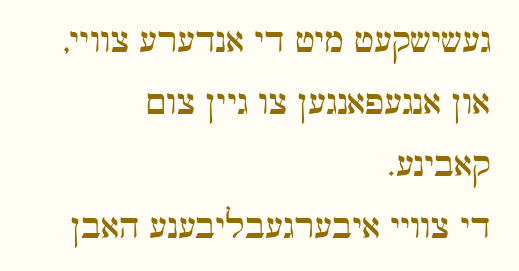געשישקעט מיט די אנדערע צוויי, און אנגעפאנגען צו גיין צום קאבינע.
די צוויי איבערגעבליבענע האבן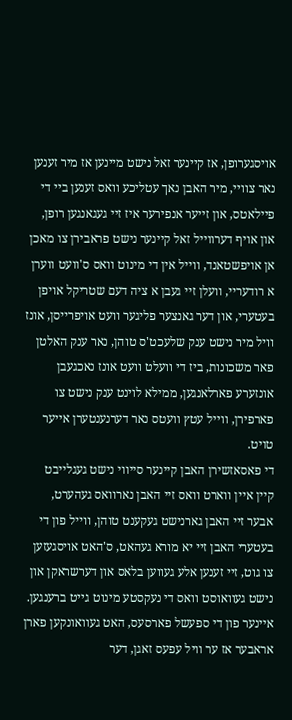אויסגערופן, אז קיינער זאל נישט מיינען אז מיר זענען נאר צוויי, מיר האבן נאך עטליכע וואס זענען ביי די פיילאטס, און זייער אנפירער איז זיי געגאנגען רופן, און אויף דערווייל זאל קיינער נישט פראבירן צו מאכן אן אויפשטאנד, ווייל אין די מינוט וואס ס'וועט ווערן א רודעריי, וועלן זיי געבן א ציה דעם שטריקל אויפן בעטערי, און דער גאנצער פליגער וועט אויפרייסן, אונז וויל מיר נישט ענק שלעכט'ס טוהן, נאר ענק האלטן פאר משכונות, ביז די וועלט וועט אונז נאכגעבן אונזערע פארלאנגען, ממילא לוינט ענק נישט צו פארפירן, ווייל עטץ וועטס נאר דערנענטערן אייער טויט.
די פאסאזשירן האבן קיינער סייווי נישט געגלייבט קיין איין ווארט וואס זיי האבן נארוואס געהערט, אבער זיי האבן גארנישט געקענט טוהן, ווייל פון די בעטערי האבן זיי יא מורא געהאט, ס'האט אויסגעזען צו גוט, זיי זענען אלע געווען בלאס און דערשראקן און נישט געוואוסט וואס די נעקסטע מינוט גייט ברענגען.
איינער פון די ספעשל פארסעס, האט געוואונקען פארן אראבער אז ער וויל עפעס זאגן, דער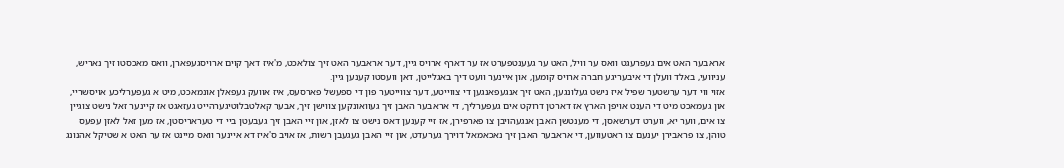אראבער האט אים געפרעגט וואס ער וויל, האט ער געענטפערט אז ער דארף ארויס גיין, דער אראבער האט זיך צולאכט, מ'איז דאך קוים ארויסגעפארן, וואס מאכסטו זיך נאריש, עניוועי, באלד וועלן די איבעריגע חברה ארויס קומען, און איינער וועט דיך באגלייטן, דאן וועסטו קענען גיין.
אזוי ווי דער ערשטער שפיל איז נישט געלונגען, האט זיך אנגעפאנגען די צווייטע, דער צווייטער פון די ספעשל פארסעס, איז אוועק געפאלן אונמאכט, מיט א געפערליכע אויסשריי, און געמאכט מיט די הענט אויפן הארץ אז דארטן דרוקט אים געפערליך, די אראבער האבן זיך געוואונקען צווישן זיך, אבער קאלטבלוטיגערהייט געזאגט אז קיינער זאל נישט צוגיין צו אים, ווער יא, ווערט דערשאסן, די מענטשן האבן אנגעהויבן צו פארפירן, אז זיי קענען דאס נישט צו לאזן, און זיי האבן זיך געבעטן ביי די טעראריסטן, אז מען זאל לאזן עפעס טוהן, צו פראבירן יענעם צו ראטעווען, די אראבער האבן זיך נאכאמאל דוירך גערעדט, און זיי האבן געגעבן רשות, אז אויב ס'איז דא איינער וואס מיינט אז ער האט א שטיקל אהנונג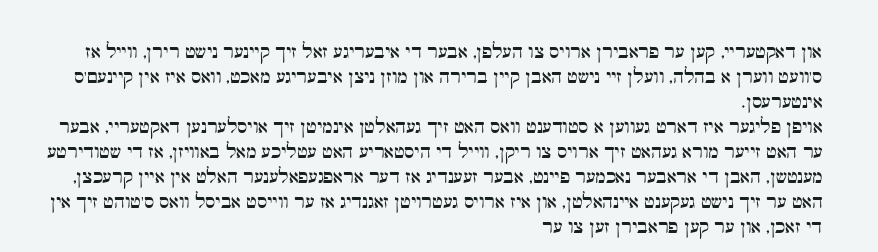און דאקטעריי, קען ער פראבירן ארויס צו העלפן, אבער די איבעריגע זאל זיך קיינער נישט רירן, ווייל אז ס'וועט ווערן א בהלה, וועלן זיי נישט האבן קיין ברירה און מוזן ניצן איבעריגע מאכט, וואס איז אין קיינעם'ס אינטערעסן.
אויפן פליגער איז דארט געווען א סטודענט וואס האט זיך געהאלטן אינמיטן זיך אויסלערנען דאקטעריי, אבער ער האט זייער מורא געהאט זיך ארויס צו ריקן, ווייל די היסטאריע האט עטליכע מאל באוויזן, אז די שטודירטע מענטשן, האבן די אראבער נאכמער פיינט, אבער זעענדיג אז דער אראפגעפאלענער האלט אין איין קרעכצן, האט ער זיך נישט געקענט איינהאלטן, און איז ארויס געטרויטן זאגנדיג אז ער ווייסט אביסל וואס ס'טוהט זיך אין די זאכן, און ער קען פראבירן זען צו ער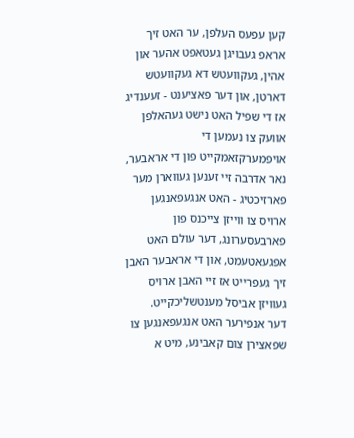קען עפעס העלפן, ער האט זיך אראפ געבויגן געטאפט אהער און אהין, געקוועטש דא געקוועטש דארטן, און דער פאציענט - זעענדיג אז די שפיל האט נישט געהאלפן אוועק צו נעמען די אויפמערקזאמקייט פון די אראבער, נאר אדרבה זיי זענען געווארן מער פארזיכטיג - האט אנגעפאנגען ארויס צו ווייזן צייכנס פון פארבעסערונג, דער עולם האט אפגעאטעמט, און די אראבער האבן זיך געפרייט אז זיי האבן ארויס געוויזן אביסל מענטשליכקייט.
דער אנפירער האט אנגעפאנגען צו שפאצירן צום קאבינע, מיט א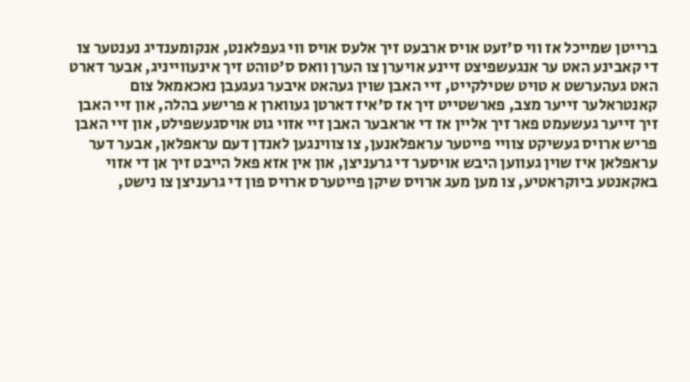ברייטן שמייכל אז ווי ס'זעט אויס ארבעט זיך אלעס אויס ווי געפלאנט, אנקומענדיג נענטער צו די קאבינע האט ער אנגעשפיצט זיינע אויערן צו הערן וואס ס'טוהט זיך אינעווייניג, אבער דארט האט געהערשט א טויט שטילקייט, זיי האבן שוין געהאט איבער געגעבן נאכאמאל צום קאנטראלער זייער מצב, פארשטייט זיך אז ס'איז דארטן געווארן א פרישע בהלה, און זיי האבן זיך זייער געשעמט פאר זיך אליין אז די אראבער האבן זיי אזוי גוט אויסגעשפילט, און זיי האבן פריש ארויס געשיקט צוויי פייטער עראפלאנען, צו צווינגען לאנדן דעם עראפלאן, אבער דער עראפלאן איז שוין געווען היבש אויסער די גרעניצן, און אין אזא פאל הייבט זיך אן די אזוי באקאנטע ביוקראטיע, צו מען מעג ארויס שיקן פייטערס ארויס פון די גרעניצן צו נישט,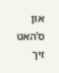און ס'האט זיך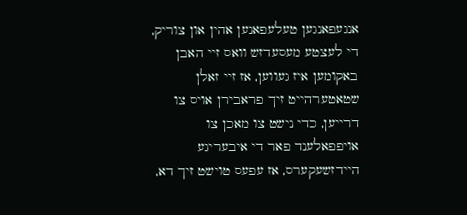אנגעפאנגען טעלעפאנען אהין און צוריק, די לעצטע מעסעדזש וואס זיי האבן באקומען איז געווען, אז זיי זאלן שטאטערהייט זיך פראבירן אויס צו דרייען, כדי נישט צו מאכן צו אויפפאלענד פאר די איבעריגע היידזשעקערס, אז עפעס טוישט זיך דא,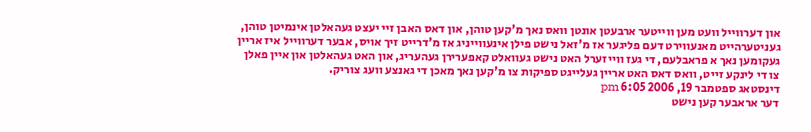און דערווייל וועט מען ווייטער ארבעטן אונטן וואס נאך מ'קען טוהן, און דאס האבן זיי יעצט געהאלטן אינמיטן טוהן, געניטערהייט מאנעווירט דעם פליגער אז מ'זאל נישט פילן אינעווייניג אז מ'דרייט זיך אויס, אבער דערווייל איז אריין געקומען נאך א פראבלעם, די געז ווייזערל האט נישט געוואלט קאפערירן געהעריג, און האט געהאלטן און איין פאלן צו די לינקע זייט, וואס דאס האט אריין געלייגט ספיקות צו מ'קען נאך מאכן די גאנצע וועג צוריק.
דינסטאג ספטמבר 19, 2006 6:05 pm
דער אראבער קען נישט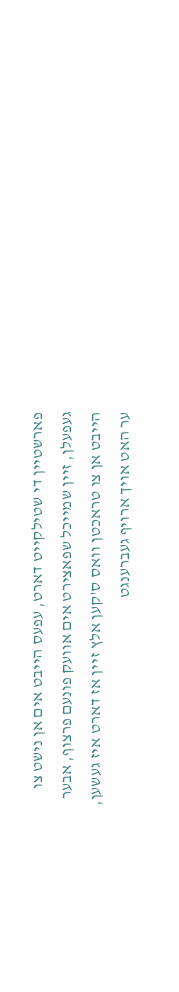פארשטיין די שטילקייט דארט, עפעס הייבט אים אן נישט צו געפעלן, זיין שמייכל שפאצירט אים אוועק פונעם פרצוף, אבער הייבט אן צו טראכטן וואס ס'קען אלץ זיין אז דארט איז געשען, ער האט אויך ארויף געברענגט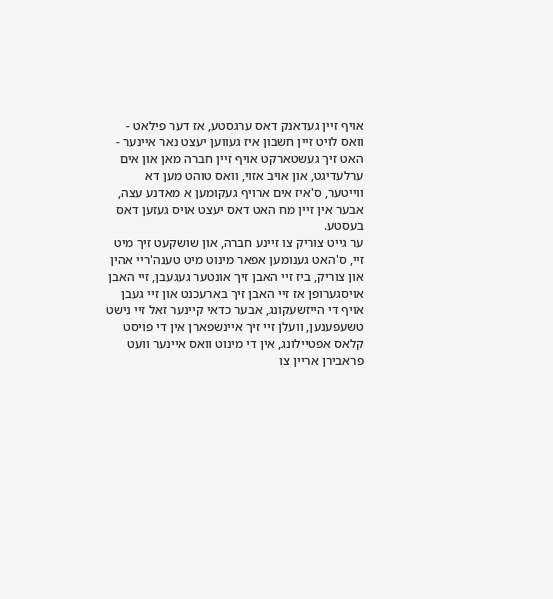אויף זיין געדאנק דאס ערגסטע, אז דער פילאט - וואס לויט זיין חשבון איז געווען יעצט נאר איינער - האט זיך געשטארקט אויף זיין חברה מאן און אים ערלעדיגט, און אויב אזוי, וואס טוהט מען דא ווייטער, ס'איז אים ארויף געקומען א מאדנע עצה, אבער אין זיין מח האט דאס יעצט אויס געזען דאס בעסטע.
ער גייט צוריק צו זיינע חברה, און שושקעט זיך מיט זיי, ס'האט גענומען אפאר מינוט מיט טענה'ריי אהין און צוריק, ביז זיי האבן זיך אונטער געגעבן, זיי האבן אויסגערופן אז זיי האבן זיך בארעכנט און זיי געבן אויף די הייזשעקונג, אבער כדאי קיינער זאל זיי נישט טשעפענען, וועלן זיי זיך איינשפארן אין די פויסט קלאס אפטיילונג, אין די מינוט וואס איינער וועט פראבירן אריין צו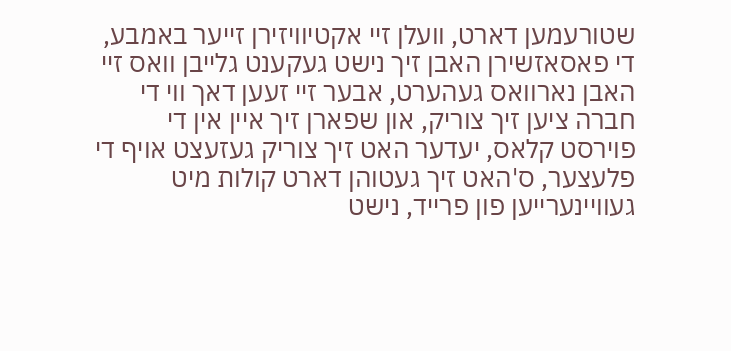שטורעמען דארט, וועלן זיי אקטיוויזירן זייער באמבע,
די פאסאזשירן האבן זיך נישט געקענט גלייבן וואס זיי האבן נארוואס געהערט, אבער זיי זעען דאך ווי די חברה ציען זיך צוריק, און שפארן זיך איין אין די פוירסט קלאס, יעדער האט זיך צוריק געזעצט אויף די פלעצער, ס'האט זיך געטוהן דארט קולות מיט געוויינערייען פון פרייד, נישט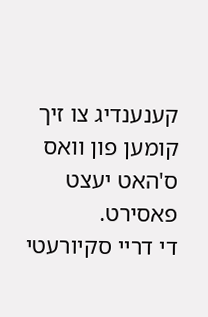קענענדיג צו זיך קומען פון וואס ס'האט יעצט פאסירט.
די דריי סקיורעטי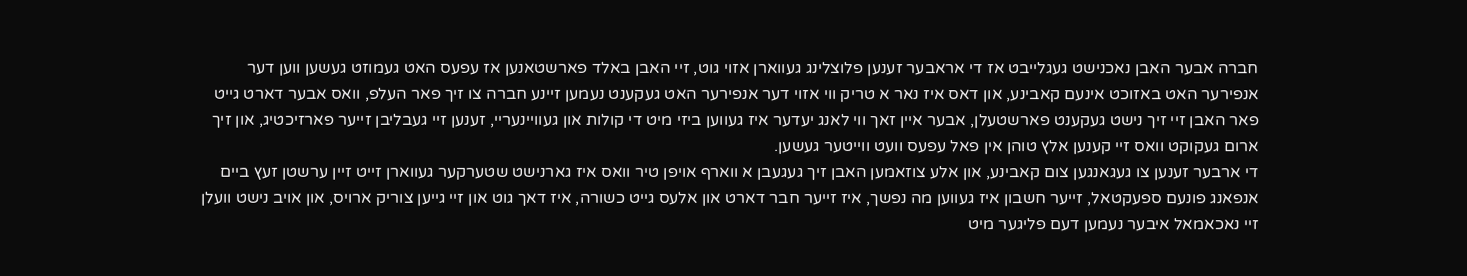חברה אבער האבן נאכנישט געגלייבט אז די אראבער זענען פלוצלינג געווארן אזוי גוט, זיי האבן באלד פארשטאנען אז עפעס האט געמוזט געשען ווען דער אנפירער האט באזוכט אינעם קאבינע, און דאס איז נאר א טריק ווי אזוי דער אנפירער האט געקענט נעמען זיינע חברה צו זיך פאר העלפ, וואס אבער דארט גייט פאר האבן זיי זיך נישט געקענט פארשטעלן, אבער איין זאך ווי לאנג יעדער איז געווען ביזי מיט די קולות און געוויינעריי, זענען זיי געבליבן זייער פארזיכטיג, און זיך ארום געקוקט וואס זיי קענען אלץ טוהן אין פאל עפעס וועט ווייטער געשען.
די ארבער זענען צו געגאנגען צום קאבינע, און אלע צוזאמען האבן זיך געגעבן א ווארף אויפן טיר וואס איז גארנישט שטערקער געווארן זייט זיין ערשטן זעץ ביים אנפאנג פונעם ספעקטאל, זייער חשבון איז געווען מה נפשך, איז זייער חבר דארט און אלעס גייט כשורה, איז דאך גוט און זיי גייען צוריק ארויס, און אויב נישט וועלן זיי נאכאמאל איבער נעמען דעם פליגער מיט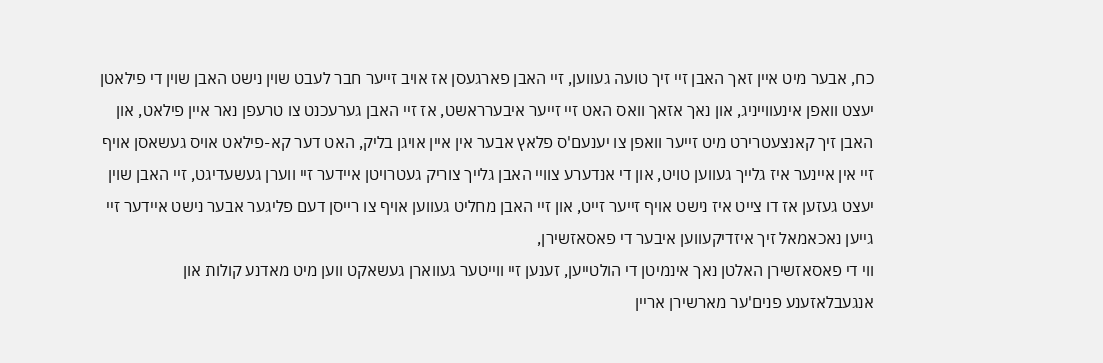כח, אבער מיט איין זאך האבן זיי זיך טועה געווען, זיי האבן פארגעסן אז אויב זייער חבר לעבט שוין נישט האבן שוין די פילאטן יעצט וואפן אינעווייניג, און נאך אזאך וואס האט זיי זייער איבערראשט, אז זיי האבן גערעכנט צו טרעפן נאר איין פילאט, און האבן זיך קאנצעטרירט מיט זייער וואפן צו יענעם'ס פלאץ אבער אין איין אויגן בליק, האט דער קא-פילאט אויס געשאסן אויף זיי אין איינער איז גלייך געווען טויט, און די אנדערע צוויי האבן גלייך צוריק געטרויטן איידער זיי ווערן געשעדיגט, זיי האבן שוין יעצט געזען אז דו צייט איז נישט אויף זייער זייט, און זיי האבן מחליט געווען אויף צו רייסן דעם פליגער אבער נישט איידער זיי גייען נאכאמאל זיך איזדיקעווען איבער די פאסאזשירן,
ווי די פאסאזשירן האלטן נאך אינמיטן די הולטייען, זענען זיי ווייטער געווארן געשאקט ווען מיט מאדנע קולות און אנגעבלאזענע פנים'ער מארשירן אריין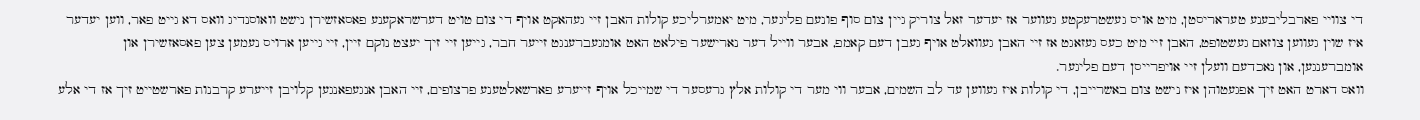די צוויי פארבליבענע טעראריסטן, מיט אויס געשטרעקטע געווער אז יעדער זאל צוריק גיין צום סוף פונעם פליגער, מיט יאמערליכע קולות האבן זיי געהאקט אויף די צום טויט דערשראקענע פאסאזשירן נישט וואוסנדיג וואס דא גייט פאר, ווען יעדער איז שוין געווען צוזאם געשטופט, האבן זיי מיט כעס געזאגט אז זיי האבן געוואלט אויף געבן דעם קאמפ, אבער ווייל דער נארישער פילאט האט אומגעברענגט זייער חבר, גייען זיי זיך יעצט נוקם זיין, זיי גייען ארויס נעמען צען פאסאזשירן און אומברענגען, און נאכדעם וועלן זיי אויפרייסן דעם פליגער.
וואס דארט האט זיך אפגעטוהן איז נישט צום באשרייבן, די קולות איז געווען עד לב השמים, אבער ווי מער די קולות אלץ גרעסער די שמייכל אויף זייערע פארשאלטענע פרצופים, זיי האבן אנגעפאנגען קלויבן זייערע קרבנות פארשטייט זיך אז די אלע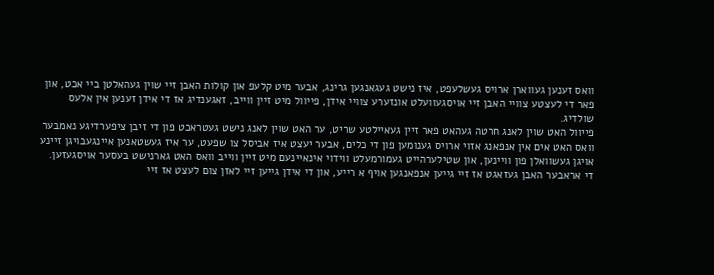וואס זענען געווארן ארויס געשלעפט, איז נישט געגאנגען גרינג, אבער מיט קלעפ און קולות האבן זיי שוין געהאלטן ביי אכט, און פאר די לעצטע צוויי האבן זיי אויסגעוועלט אונזערע צוויי אידן, פייוול מיט זיין ווייב, זאגענדיג אז די אידן זענען אין אלעס שולדיג.
פייוול האט שוין לאנג חרטה געהאט פאר זיין געאיילטע שריט, ער האט שוין לאנג נישט געטראכט פון די זיבן ציפערדיגע נאמבער וואס האט אים אין אנפאנג אזוי ארויס גענומען פון די כלים, אבער יעצט איז אביסל צו שפעט, ער איז געשטאנען איינגעבויגן זיינע אויגן געשוואלן פון וויינען, און שטילערהייט געמורמעלט ווידוי אינאיינעם מיט זיין ווייב וואס האט גארנישט בעסער אויסגעזען.
די אראבער האבן געזאגט אז זיי גייען אנפאנגען אויף א רייע, און די אידן גייען זיי לאזן צום לעצט אז זיי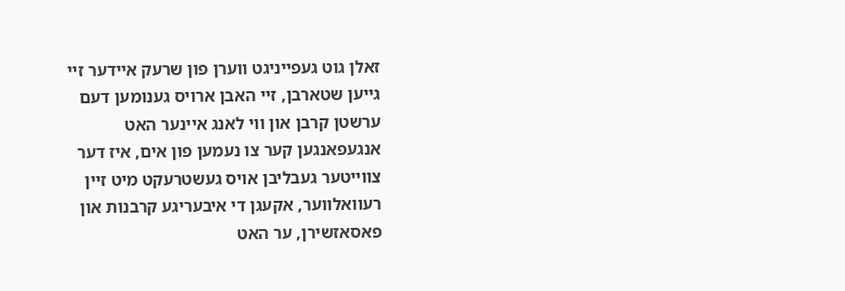זאלן גוט געפייניגט ווערן פון שרעק איידער זיי גייען שטארבן, זיי האבן ארויס גענומען דעם ערשטן קרבן און ווי לאנג איינער האט אנגעפאנגען קער צו נעמען פון אים, איז דער צווייטער געבליבן אויס געשטרעקט מיט זיין רעוואלווער, אקעגן די איבעריגע קרבנות און פאסאזשירן, ער האט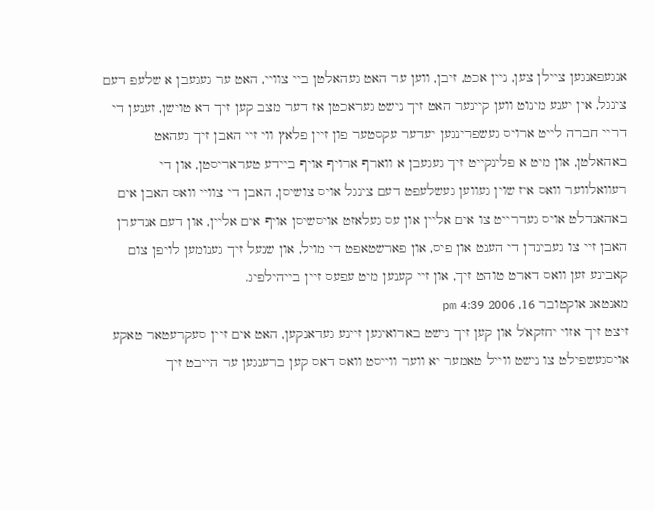אנגעפאנגען ציילן צען, ניין אכט, זיבן, ווען ער האט געהאלטן ביי צוויי, האט ער געגעבן א שלעפ דעם צינגל, אין יענע מינוט ווען קיינער האט זיך נישט געראכטן אז דער מצב קען זיך דא טוישן, זענען די דריי חברה לייט ארויס געשפרינגען יעדער עקסטער פון זיין פלאץ ווי זיי האבן זיך געהאט באהאלטן, און מיט א פלינקייט זיך געגעבן א ווארף ארויף אויף ביידע טעראריסטן, און די רעוואלווער וואס איז שוין געווען געשלעפט דעם צינגל אויס צושיסן, האבן די צוויי וואס האבן אים באהאנדלט אויס געדרייט צו אים אליין און עס געלאזט אויסשיסן אויף אים אליין, און דעם אנדערן האבן זיי צו געבינדן די הענט און פיס, און פארשטאפט די מויל, און שנעל זיך גענומען לויפן צום קאבינע זען וואס דארט טוהט זיך, און זיי קענען מיט עפעס זיין בייהילפיג.
מאנטאג אוקטובר 16, 2006 4:39 pm
זיצט זיך אזוי יחזקא'ל און קען זיך נישט בארואיגען זיינע געדאנקען, האט אים זיין סעקרעטאר טאקע אויסגעשפילט צו נישט ווייל טאמער יא ווער ווייסט וואס דאס קען ברענגען ער הייבט זיך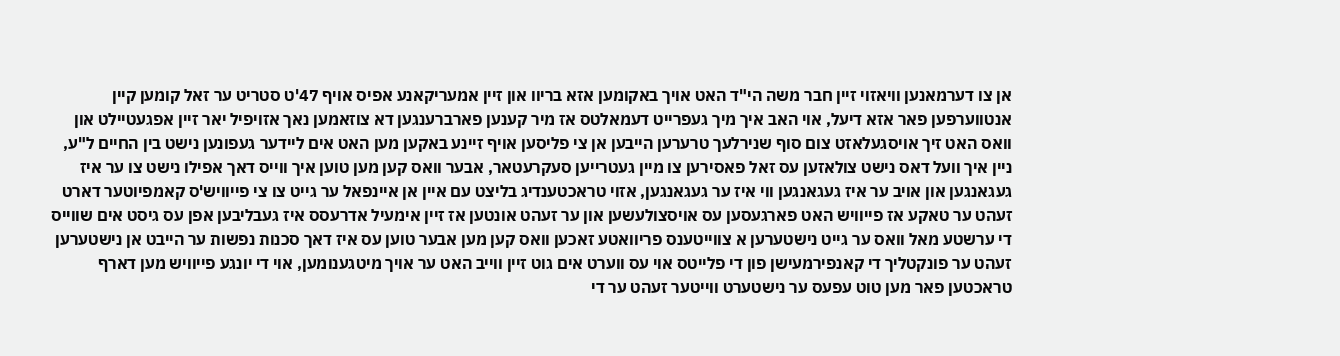אן צו דערמאנען וויאזוי זיין חבר משה הי"ד האט אויך באקומען אזא בריוו און זיין אמעריקאנע אפיס אויף 47'ט סטריט ער זאל קומען קיין אנטווערפען פאר אזא דיעל, אוי האב איך מיך געפרייט דעמאלטס אז מיר קענען פארברענגען דא צוזאמען נאך אזויפיל יאר זיין אפגעטיילט און וואס האט זיך אויסגעלאזט צום סוף שנירלעך טרערען הייבען אן צי פליסען אויף זיינע באקען מען האט אים ליידער געפונען נישט בין החיים ל"ע, ניין איך וועל דאס נישט צולאזען עס זאל פאסירען צו מיין געטרייען סעקרעטאר, אבער וואס קען מען טוען איך ווייס דאך אפילו נישט צו ער איז געגאנגען און אויב ער איז געגאנגען ווי איז ער געגאנגען, אזוי טראכטענדיג בליצט עם איין אן איינפאל ער גייט צו צי פייוויש'ס קאמפיוטער דארט זעהט ער טאקע אז פייוויש האט פארגעסען עס אויסצולעשען און ער זעהט אונטען אז זיין אימעיל אדרעסס איז געבליבען אפן עס גיסט אים שווייס די ערשטע מאל וואס ער גייט נישטערען א צווייטענס פריוואטע זאכען וואס קען מען אבער טוען עס איז דאך סכנות נפשות ער הייבט אן נישטערען זעהט ער פונקטליך די קאנפירמעישן פון די פלייטס אוי עס ווערט אים גוט זיין ווייב האט ער אויך מיטגענומען, אוי די יונגע פייוויש מען דארף טראכטען פאר מען טוט עפעס ער נישטערט ווייטער זעהט ער די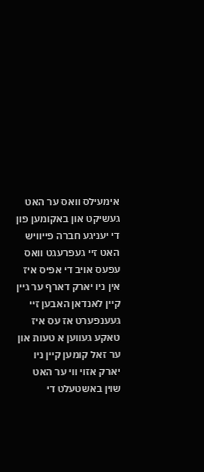אימעילס וואס ער האט געשיקט און באקומען פון די יעניגע חברה פייוויש האט זיי געפרעגט וואס עפעס אויב די אפיס איז אין ניו יארק דארף ער גיין קיין לאנדאן האבען זיי געענפערט אז עס איז טאקע געווען א טעות און ער זאל קומען קיין ניו יארק אזוי ווי ער האט שוין באשטעלט די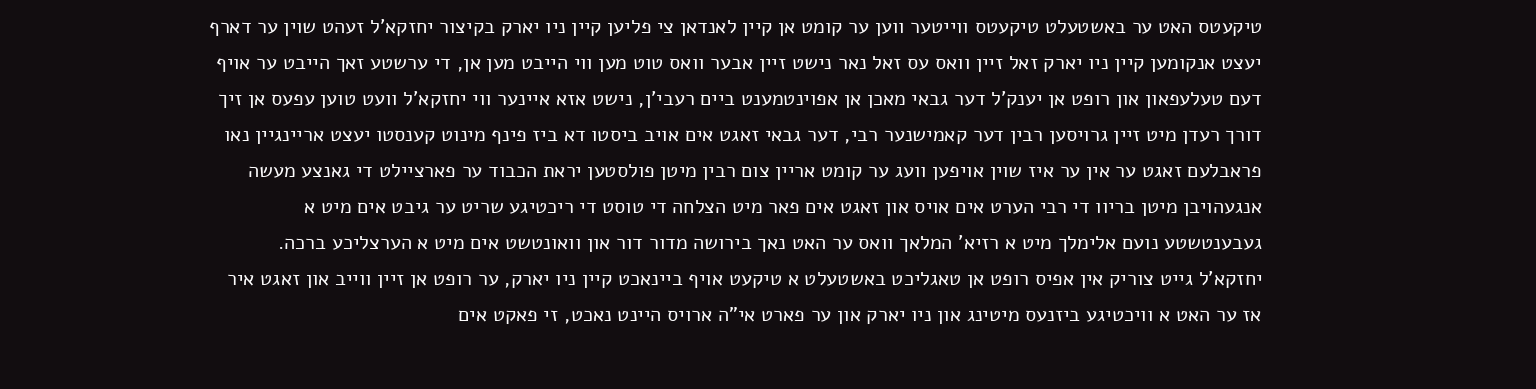טיקעטס האט ער באשטעלט טיקעטס ווייטער ווען ער קומט אן קיין לאנדאן צי פליען קיין ניו יארק בקיצור יחזקא'ל זעהט שוין ער דארף יעצט אנקומען קיין ניו יארק זאל זיין וואס עס זאל נאר נישט זיין אבער וואס טוט מען ווי הייבט מען אן, די ערשטע זאך הייבט ער אויף דעם טעלעפאון און רופט אן יענק'ל דער גבאי מאכן אן אפוינטמענט ביים רעבי'ן, נישט אזא איינער ווי יחזקא'ל וועט טוען עפעס אן זיך דורך רעדן מיט זיין גרויסען רבין דער קאמישנער רבי, דער גבאי זאגט אים אויב ביסטו דא ביז פינף מינוט קענסטו יעצט אריינגיין נאו פראבלעם זאגט ער אין ער איז שוין אויפען וועג ער קומט אריין צום רבין מיטן פולסטען יראת הכבוד ער פארציילט די גאנצע מעשה אנגעהויבן מיטן בריוו די רבי הערט אים אויס און זאגט אים פאר מיט הצלחה די טוסט די ריכטיגע שריט ער גיבט אים מיט א געבענטשטע נועם אלימלך מיט א רזיא' המלאך וואס ער האט נאך בירושה מדור דור און וואונטשט אים מיט א הערצליכע ברכה.
יחזקא'ל גייט צוריק אין אפיס רופט אן טאגליכט באשטעלט א טיקעט אויף ביינאכט קיין ניו יארק, ער רופט אן זיין ווייב און זאגט איר אז ער האט א וויכטיגע ביזנעס מיטינג און ניו יארק און ער פארט אי"ה ארויס היינט נאכט, זי פאקט אים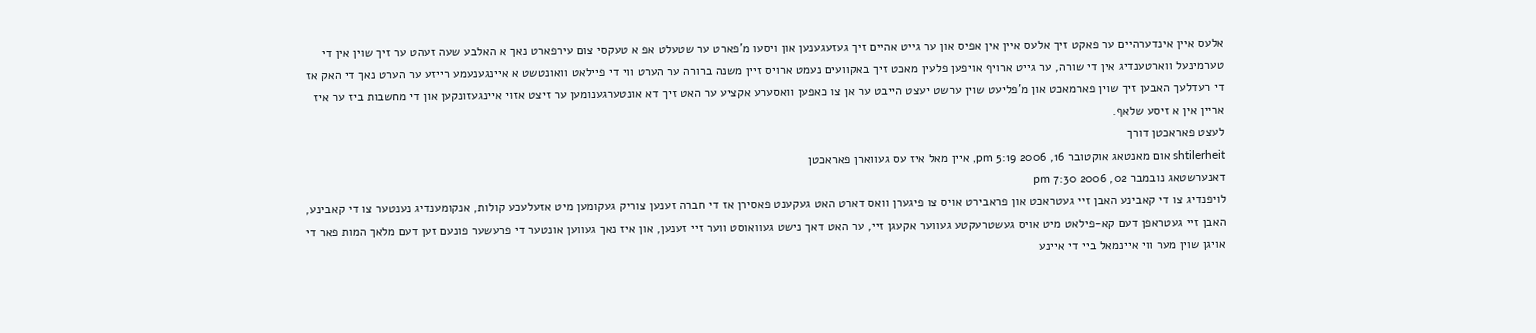אלעס איין אינדערהיים ער פאקט זיך אלעס איין אין אפיס און ער גייט אהיים זיך געזעגענען און ויסעו מ'פארט ער שטעלט אפ א טעקסי צום עירפארט נאך א האלבע שעה זעהט ער זיך שוין אין די טערמינעל ווארטענדיג אין די שורה, ער גייט ארויף אויפען פלעין מאכט זיך באקוועים נעמט ארויס זיין משנה ברורה ער הערט ווי די פיילאט וואונטשט א איינגענעמע רייזע ער הערט נאך די האק אז די רעדלעך האבען זיך שוין פארמאכט און מ'פליעט שוין ערשט יעצט הייבט ער אן צו כאפען וואסערע אקציע ער האט זיך דא אונטערגענומען ער זיצט אזוי איינגעזונקען און די מחשבות ביז ער איז אריין אין א זיסע שלאף.
לעצט פאראכטן דורך
shtilerheit אום מאנטאג אוקטובר 16, 2006 5:19 pm, איין מאל איז עס געווארן פאראכטן
דאנערשטאג נובמבר 02, 2006 7:30 pm
לויפנדיג צו די קאבינע האבן זיי געטראכט און פראבירט אויס צו פיגערן וואס דארט האט געקענט פאסירן אז די חברה זענען צוריק געקומען מיט אזעלעכע קולות, אנקומענדיג נענטער צו די קאבינע, האבן זיי געטראפן דעם קא-פילאט מיט אויס געשטרעקטע געווער אקעגן זיי, ער האט דאך נישט געוואוסט ווער זיי זענען, און איז נאך געווען אונטער די פרעשער פונעם זען דעם מלאך המות פאר די אויגן שוין מער ווי איינמאל ביי די איינע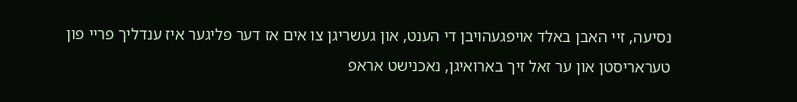נסיעה, זיי האבן באלד אויפגעהויבן די הענט, און געשריגן צו אים אז דער פליגער איז ענדליך פריי פון טעראריסטן און ער זאל זיך בארואיגן, נאכנישט אראפ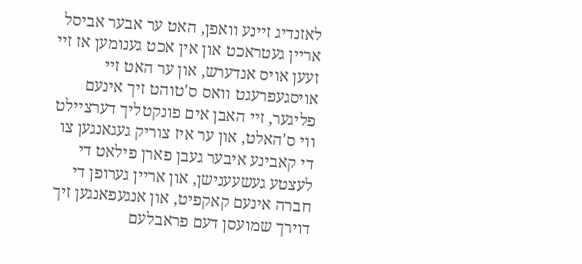לאזנדיג זיינע וואפן, האט ער אבער אביסל אריין געטראכט און אין אכט גענומען אז זיי זעען אויס אנדערש, און ער האט זיי אויסגעפרעגט וואס ס'טוהט זיך אינעם פליגער, זיי האבן אים פונקטליך דערציילט ווי ס'האלט, און ער איז צוריק געגאנגען צו די קאבינע איבער געבן פארן פילאט די לעצטע געשעענישן, און אריין גערופן די חברה אינעם קאקפיט, און אנגעפאנגען זיך דוירך שמועסן דעם פראבלעם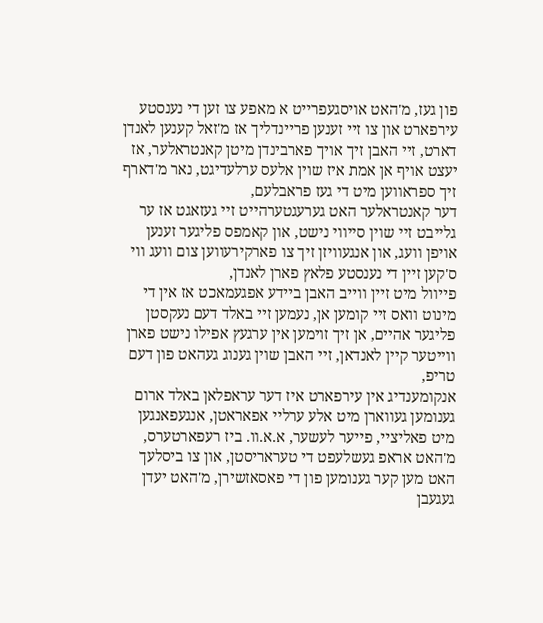פון געז, מ'האט אויסגעפרייט א מאפע צו זען די נענסטע עירפארט און צו זיי זענען פריינדליך אז מ'זאל קענען לאנדן דארט, זיי האבן זיך אויך פארבינדן מיטן קאנטראלער, אז יעצט אויף אן אמת איז שוין אלעס ערלעדיגט, נאר מ'דארף זיך ספראווען מיט די געז פראבלעם,
דער קאנטראלער האט גערעגטערהייט זיי געזאגט אז ער גלייבט זיי שוין סייווי נישט, און קאמפס פליגער זענען אויפן וועג, און אנגעוויזן זיך צו פארקירעווען צום וועג ווי ס'קען זיין די נענסטע פלאץ פארן לאנדן,
פייוול מיט זיין ווייב האבן ביידע אפגעמאכט אז אין די מינוט וואס זיי קומען אן, נעמען זיי באלד דעם נעקסטן פליגער אהיים, אן זיך זוימען אין ערגעץ אפילו נישט פארן ווייטער קיין לאנדאן, זיי האבן שוין גענוג געהאט פון דעם טריפ,
אנקומענדיג אין עירפארט איז דער עראפלאן באלד ארום גענומען געווארן מיט אלע ערליי אפאראטן, אנגעפאנגען מיט פאליציי, פייער לעשער, א.א.וו. ביז רעפארטערס, מ'האט אראפ געשלעפט די טעראריסטן, און צו ביסלעך האט מען קער גענומען פון די פאסאזשירן, מ'האט יעדן געגעבן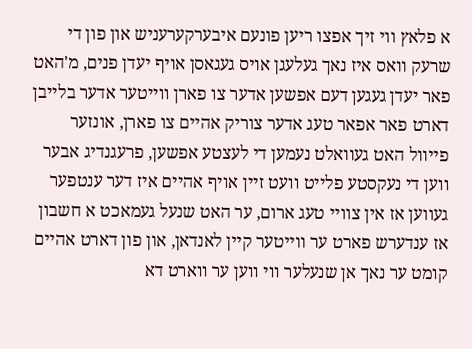א פלאץ ווי זיך אפצו ריען פונעם איבערקערעניש און פון די שרעק וואס איז נאך געלעגן אויס געגאסן אויף יעדן פנים, מ'האט פאר יעדן געגען דעם אפשען אדער צו פארן ווייטער אדער בלייבן דארט פאר אפאר טעג אדער צוריק אהיים צו פארן, אונזער פייוול האט געוואלט נעמען די לעצטע אפשען, פרעגנדיג אבער ווען די נעקסטע פלייט וועט זיין אויף אהיים איז דער ענטפער געווען אז אין צוויי טעג ארום, ער האט שנעל געמאכט א חשבון אז ענדערש פארט ער ווייטער קיין לאנדאן, און פון דארט אהיים קומט ער נאך אן שנעלער ווי ווען ער ווארט דא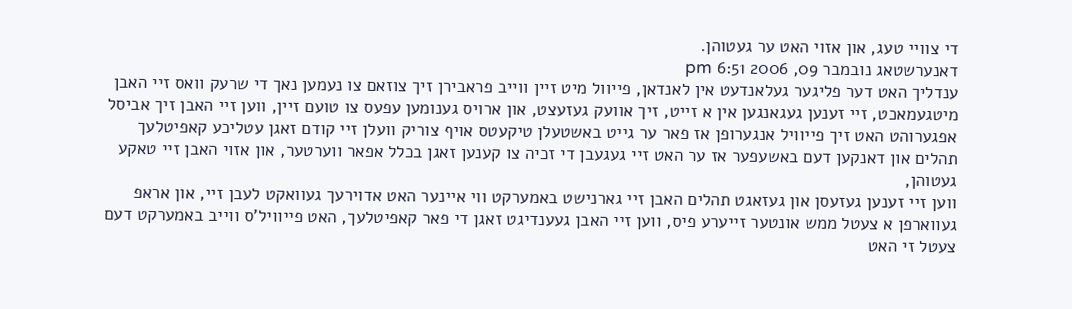די צוויי טעג, און אזוי האט ער געטוהן.
דאנערשטאג נובמבר 09, 2006 6:51 pm
ענדליך האט דער פליגער געלאנדעט אין לאנדאן, פייוול מיט זיין ווייב פראבירן זיך צוזאם צו נעמען נאך די שרעק וואס זיי האבן מיטגעמאכט, זיי זענען געגאנגען אין א זייט, זיך אוועק געזעצט, און ארויס גענומען עפעס צו טועם זיין, ווען זיי האבן זיך אביסל אפגערוהט האט זיך פייוויל אנגערופן אז פאר ער גייט באשטעלן טיקעטס אויף צוריק וועלן זיי קודם זאגן עטליכע קאפיטלעך תהלים און דאנקען דעם באשעפער אז ער האט זיי געגעבן די זכיה צו קענען זאגן בכלל אפאר ווערטער, און אזוי האבן זיי טאקע געטוהן,
ווען זיי זענען געזעסן און געזאגט תהלים האבן זיי גארנישט באמערקט ווי איינער האט אדוירעך געוואקט לעבן זיי, און אראפ געווארפן א צעטל ממש אונטער זייערע פיס, ווען זיי האבן געענדיגט זאגן די פאר קאפיטלעך, האט פייוויל'ס ווייב באמערקט דעם צעטל זי האט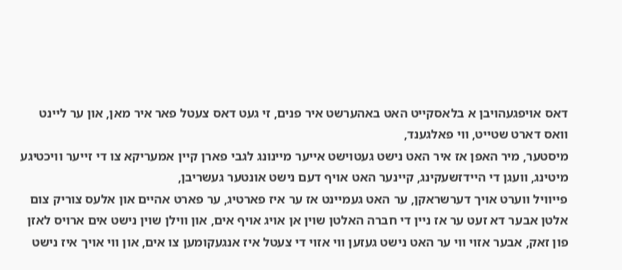דאס אויפגעהויבן א בלאסקייט האט באהערשט איר פנים, זי געט דאס צעטל פאר איר מאן, און ער ליינט וואס דארט שטייט, ווי פאלגענד,
מיסטער, מיר האפן אז איר האט נישט געטוישט אייער מיינונג לגבי פארן קיין אמעריקא צו די זייער וויכטיגע מיטינג, וועגן די היידזשעקינג, קיינער האט אויף דעם נישט אונטער געשריבן,
פייוויל ווערט אויך דערשראקן, ער האט געמיינט אז ער איז פארטיג, ער פארט אהיים און אלעס צוריק צום אלטן אבער דא זעט ער אז ניין די חברה האלטן שוין אן אויג אויף אים, און ווילן שוין נישט אים ארויס לאזן פון זאק, אבער אזוי ווי ער האט נישט געזען ווי אזוי די צעטל איז אנגעקומען צו אים, און ווי אויך איז נישט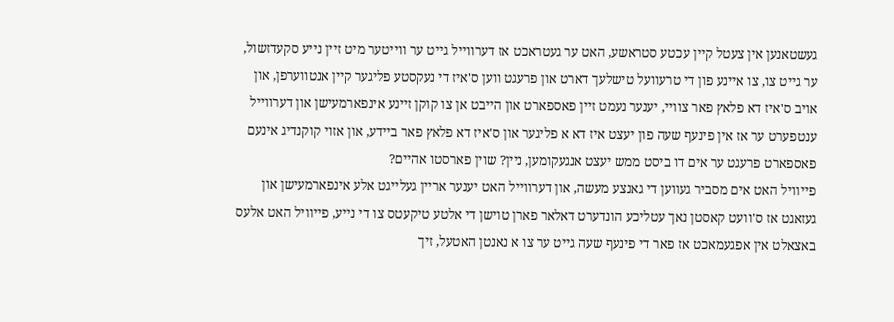געשטאנען אין צעטל קיין עכטע סטראשע, האט ער געטראכט אז דערווייל גייט ער ווייטער מיט זיין נייע סקעדזשול,
ער גייט צו, צו איינע פון די טרעוועל טישלעך דארט און פרעגט ווען ס'איז די נעקסטע פליגער קיין אנטווערפן, און אויב ס'איז דא פלאץ פאר צוויי, יענער נעמט זיין פאספארט און הייבט אן צו קוקן זיינע אינפארמעישן און דערווייל ענטפערט ער אז אין פינעף שעה פון יעצט איז דא א פליגער און ס'איז דא פלאץ פאר ביידע, און אזוי קוקנדיג אינעם פאספארט פרעגט ער אים דו ביסט ממש יעצט אנגעקומען, ניין? שוין פארסטו אהיים?
פייוויל האט אים מסביר געווען די גאנצע מעשה, און דערווייל האט יענער אריין געלייגט אלע אינפארמעישן און געזאגט אז ס'וועט קאסטן נאך עטליכע הונדערט דאלאר פארן טוישן די אלטע טיקעטס צו די נייע, פייוויל האט אלעס באצאלט אין אפגעמאכט אז פאר די פינעף שעה גייט ער צו א נאנטן האטעל, זיך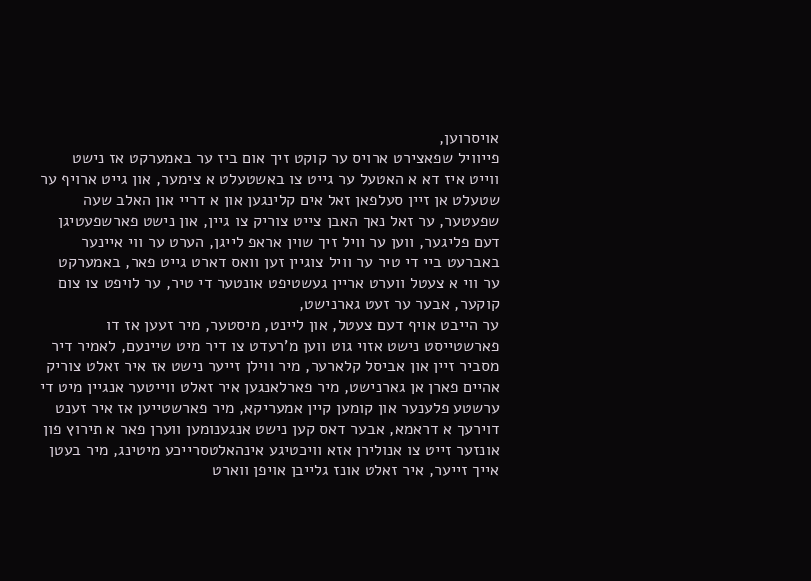אויסרוען,
פייוויל שפאצירט ארויס ער קוקט זיך אום ביז ער באמערקט אז נישט ווייט איז דא א האטעל ער גייט צו באשטעלט א צימער, און גייט ארויף ער שטעלט אן זיין סעלפאן זאל אים קלינגען און א דריי און האלב שעה שפעטער, ער זאל נאך האבן צייט צוריק צו גיין, און נישט פארשפעטיגן דעם פליגער, ווען ער וויל זיך שוין אראפ לייגן, הערט ער ווי איינער באברעט ביי די טיר ער וויל צוגיין זען וואס דארט גייט פאר, באמערקט ער ווי א צעטל ווערט אריין געשטיפט אונטער די טיר, ער לויפט צו צום קוקער, אבער ער זעט גארנישט,
ער הייבט אויף דעם צעטל, און ליינט, מיסטער, מיר זעען אז דו פארשטייסט נישט אזוי גוט ווען מ'רעדט צו דיר מיט שיינעם, לאמיר דיר מסביר זיין און אביסל קלארער, מיר ווילן זייער נישט אז איר זאלט צוריק אהיים פארן אן גארנישט, מיר פארלאנגען איר זאלט ווייטער אנגיין מיט די ערשטע פלענער און קומען קיין אמעריקא, מיר פארשטייען אז איר זענט דוירעך א דראמא, אבער דאס קען נישט אנגענומען ווערן פאר א תירוץ פון אונזער זייט צו אנולירן אזא וויכטיגע אינהאלטסרייכע מיטינג, מיר בעטן אייך זייער, איר זאלט אונז גלייבן אויפן ווארט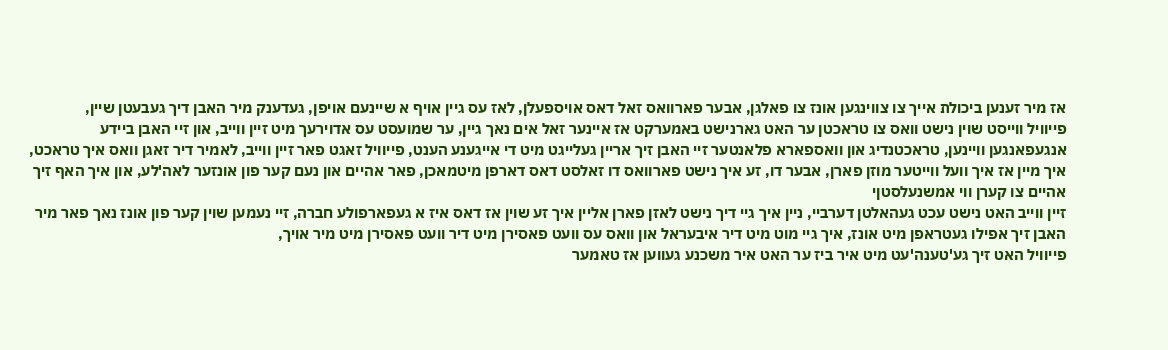אז מיר זענען ביכולת אייך צו צווינגען אונז צו פאלגן, אבער פארוואס זאל דאס אויספעלן, לאז עס גיין אויף א שיינעם אויפן, געדענק מיר האבן דיך געבעטן שיין,
פייוויל ווייסט שוין נישט וואס צו טראכטן ער האט גארנישט באמערקט אז איינער זאל אים נאך גיין, ער שמועסט עס אדוירעך מיט זיין ווייב, און זיי האבן ביידע אנגעפאנגען וויינען, טראכטנדיג און וואספארא פלאנטער זיי האבן זיך אריין געלייגט מיט די אייגענע הענט, פייוויל זאגט פאר זיין ווייב, לאמיר דיר זאגן וואס איך טראכט, איך מיין אז איך וועל ווייטער מוזן פארן, אבער דו, זע איך נישט פארוואס דו זאלסט דאס דארפן מיטמאכן, פאר אהיים און נעם קער פון אונזער לאה'לע, און איך האף זיך אהיים צו קערן ווי אמשנעלסטןי
זיין ווייב האט נישט עכט געהאלטן דערביי, ניין איך גיי דיך נישט לאזן פארן אליין איך זע שוין אז דאס איז א געפארפולע חברה, זיי נעמען שוין קער פון אונז נאך פאר מיר האבן זיך אפילו געטראפן מיט אונז, איך גיי מוט מיט דיר איבעראל און וואס עס וועט פאסירן מיט דיר וועט פאסירן מיט מיר אויך,
פייוויל האט זיך גע'טענה'עט מיט איר ביז ער האט איר משכנע געווען אז טאמער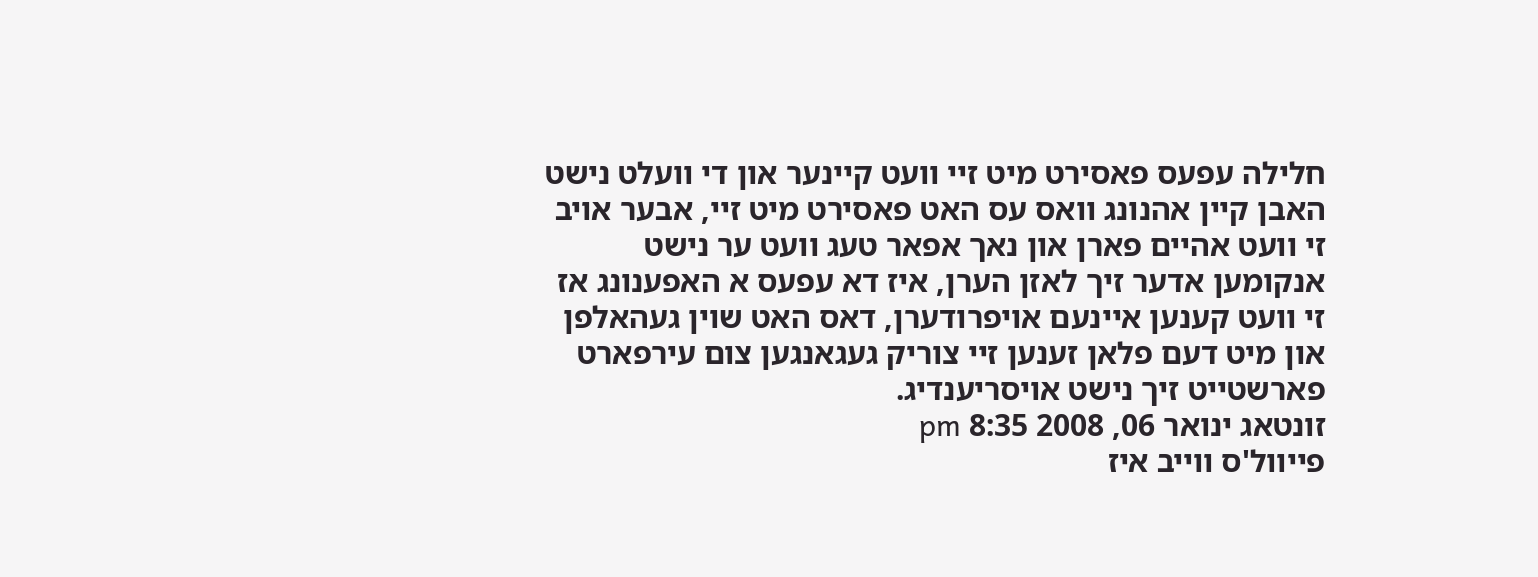חלילה עפעס פאסירט מיט זיי וועט קיינער און די וועלט נישט האבן קיין אהנונג וואס עס האט פאסירט מיט זיי, אבער אויב זי וועט אהיים פארן און נאך אפאר טעג וועט ער נישט אנקומען אדער זיך לאזן הערן, איז דא עפעס א האפענונג אז זי וועט קענען איינעם אויפרודערן, דאס האט שוין געהאלפן און מיט דעם פלאן זענען זיי צוריק געגאנגען צום עירפארט פארשטייט זיך נישט אויסריענדיג.
זונטאג ינואר 06, 2008 8:35 pm
פייוול'ס ווייב איז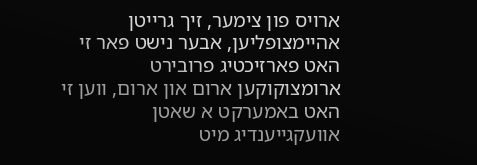ארויס פון צימער, זיך גרייטן אהיימצופליען, אבער נישט פאר זי האט פארזיכטיג פרובירט ארומצוקוקען ארום און ארום, ווען זי האט באמערקט א שאטן אוועקגייענדיג מיט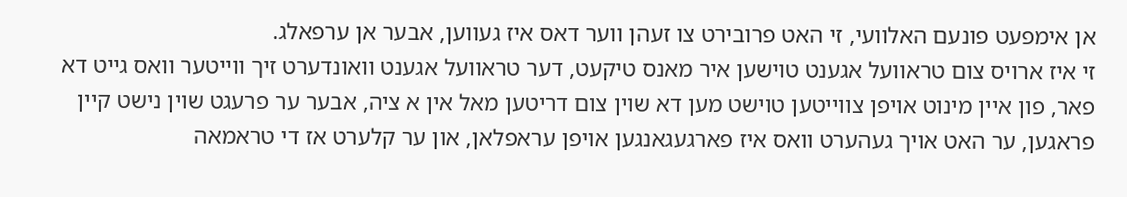אן אימפעט פונעם האלוועי, זי האט פרובירט צו זעהן ווער דאס איז געווען, אבער אן ערפאלג.
זי איז ארויס צום טראוועל אגענט טוישען איר מאנס טיקעט, דער טראוועל אגענט וואונדערט זיך ווייטער וואס גייט דא פאר, פון איין מינוט אויפן צווייטען טוישט מען דא שוין צום דריטען מאל אין א ציה, אבער ער פרעגט שוין נישט קיין פראגען, ער האט אויך געהערט וואס איז פארגעגאנגען אויפן עראפלאן, און ער קלערט אז די טראמאה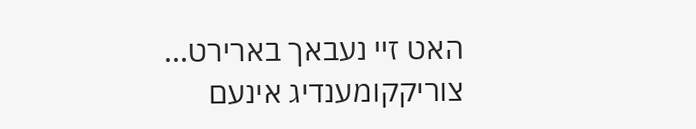האט זיי נעבאך בארירט...
צוריקקומענדיג אינעם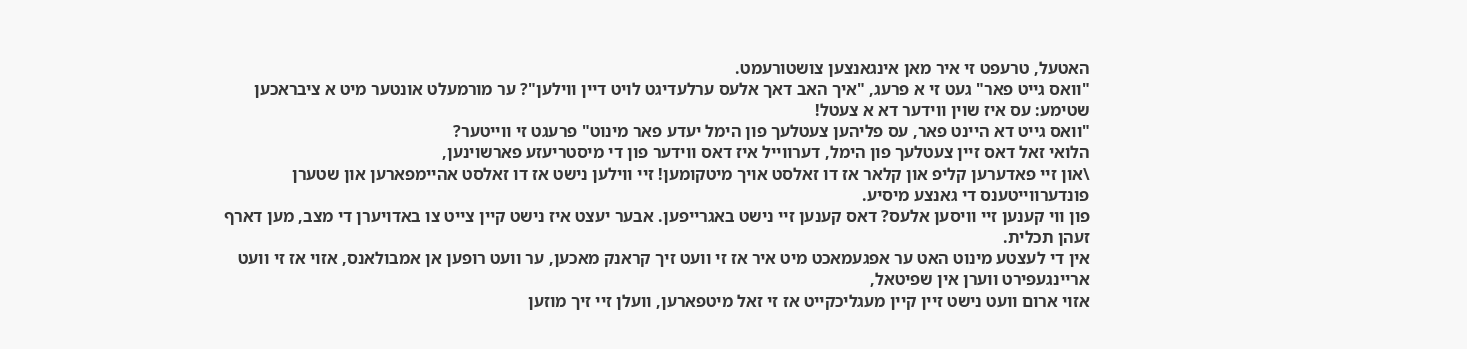האטעל, טרעפט זי איר מאן אינגאנצען צושטורעמט.
"וואס גייט פאר" געט זי א פרעג, "איך האב דאך אלעס ערלעדיגט לויט דיין ווילען"? ער מורמעלט אונטער מיט א ציבראכען שטימע: עס איז שוין ווידער דא א צעטל!
"וואס גייט דא היינט פאר, עס פליהען צעטלעך פון הימל יעדע פאר מינוט" פרעגט זי ווייטער?
הלואי זאל דאס זיין צעטלעך פון הימל, דערווייל איז דאס ווידער פון די מיסטריעזע פארשוינען,
\און זיי פאדערען קליפ און קלאר אז דו זאלסט אויך מיטקומען! זיי ווילען נישט אז דו זאלסט אהיימפארען און שטערן פונדערווייטענס די גאנצע מיסיע.
פון ווי קענען זיי וויסען אלעס? דאס קענען זיי נישט באגרייפען. אבער יעצט איז נישט קיין צייט צו באדויערן די מצב, מען דארף זעהן תכלית.
אין די לעצטע מינוט האט ער אפגעמאכט מיט איר אז זי וועט זיך קראנק מאכען, ער וועט רופען אן אמבולאנס, אזוי אז זי וועט אריינגעפירט ווערן אין שפיטאל,
אזוי ארום וועט נישט זיין קיין מעגליכקייט אז זי זאל מיטפארען, וועלן זיי זיך מוזען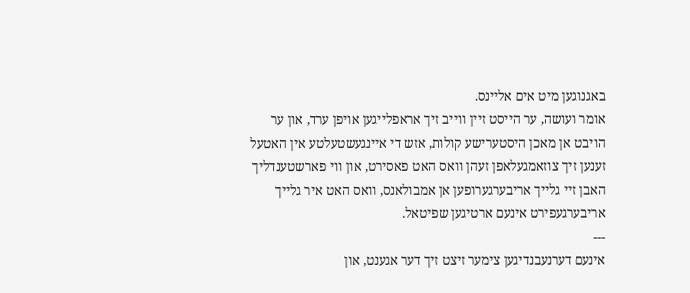באגנוגען מיט אים אליינס.
אומר ועושה, ער הייסט זיין ווייב זיך אראפלייגען אויפן ערד, און ער הויבט אן מאכן היסטערישע קולות, אזש די איינגעשטעלטע אין האטעל זענען זיך צוזאמגעלאפן זעהן וואס האט פאסירט, און ווי פארשטענדליך האבן זיי גלייך אריבערגערופען אן אמבולאנס, וואס האט איר גלייך אריבערגעפירט אינעם ארטיגען שפיטאל.
---
אינעם דערנעבנדיגען צימער זיצט זיך דער אגענט, און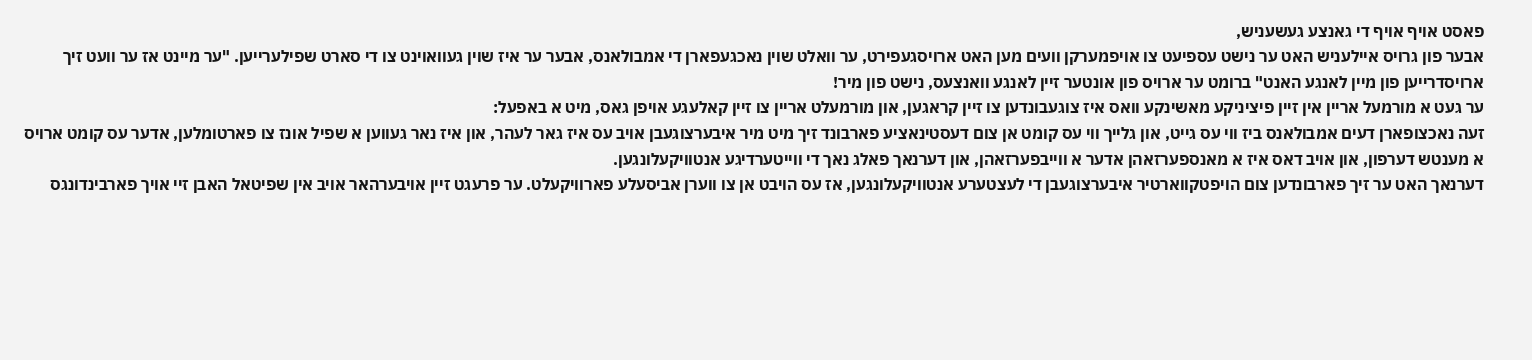פאסט אויף אויף די גאנצע געשעניש,
אבער פון גרויס איילעניש האט ער נישט עספיעט צו אויפמערקן וועים מען האט ארויסגעפירט, ער וואלט שוין נאכגעפארן די אמבולאנס, אבער ער איז שוין געוואוינט צו די סארט שפילערייען. "ער מיינט אז ער וועט זיך ארויסדרייען פון מיין לאנגע האנט" ברומט ער ארויס פון אונטער זיין לאנגע וואנצעס, נישט פון מיר!
ער געט א מורמעל אריין אין זיין פיציניקע מאשינקע וואס איז צוגעבונדען צו זיין קראגען, און מורמעלט אריין צו זיין קאלעגע אויפן גאס, מיט א באפעל:
זעה נאכצופארן דעים אמבולאנס ביז ווי עס גייט, און גלייך ווי עס קומט אן צום דעסטינאציע פארבונד זיך מיט מיר איבערצוגעבן אויב עס איז גאר לעהר, און איז נאר געווען א שפיל אונז צו פארטומלען, אדער עס קומט ארויס א מענטש דערפון, און אויב דאס איז א מאנספערזאהן אדער א ווייבפערזאהן, און דערנאך פאלג נאך די ווייטערדיגע אנטוויקעלונגען.
דערנאך האט ער זיך פארבונדען צום הויפטקווארטיר איבערצוגעבן די לעצטערע אנטוויקעלונגען, אז עס הויבט אן צו ווערן אביסעלע פארוויקעלט. ער פרעגט זיין אויבערהאר אויב אין שפיטאל האבן זיי אויך פארבינדונגס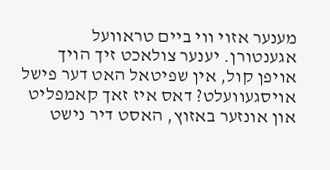מענער אזוי ווי ביים טראוועל אגענטורן. יענער צולאכט זיך הויך אויפן קול, אין שפיטאל האט דער פישל אויסגעוועלט? דאס איז זאך קאמפליט און אונזער באזוץ, האסט דיר נישט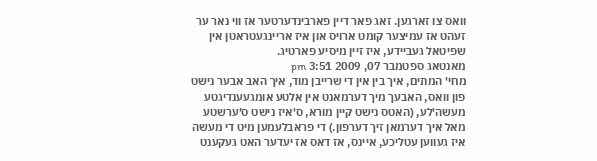וואס צו זארגען. זאג פאר דיין פארבינדערטער אז ווי נאר ער זעהט אז עמיצער קומט ארויס און איז אריינגעטראטן אין שפיטאל געביידע, איז זיין מיסיע פארטיג.
מאנטאג ספטמבר 07, 2009 3:51 pm
מחי' המתים, איך בין אין די שרייבן מוד, איך האב אבער נישט פון וואס, האבעך מיך דערמאנט אין אלטע אומגעענדיגטע מעשה'לע, (האטס נישט קיין מורא, ס'איז נישט ס'ערשטע מאל איך דערמאן זיך דערפון.) די פראבלעמען מיט די מעשה איז געווען עטליכע, איינס, אז דאס אז יעדער האט געקענט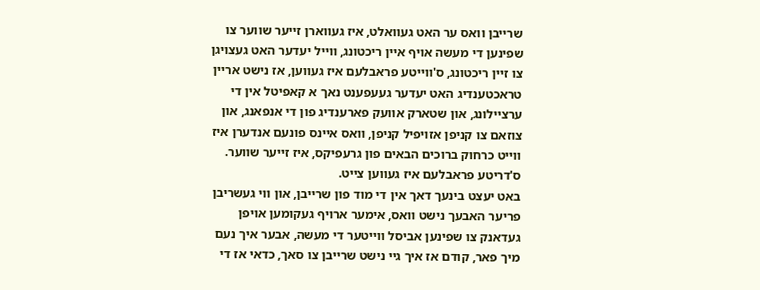שרייבן וואס ער האט געוואלט, איז געווארן זייער שווער צו שפינען די מעשה אויף איין ריכטונג, ווייל יעדער האט געצויגן צו זיין ריכטונג, ס'ווייטע פראבלעם איז געווען, אז נישט אריין טראכטענדיג האט יעדער געעפענט נאך א קאפיטל אין די ערציילונג, און שטארק אוועק פארענדיג פון די אנפאנג, און צוזאם צו קניפן אזויפיל קניפן, וואס איינס פונעם אנדערן איז ווייט כרחוק ברוכים הבאים פון גרעפיקס, איז זייער שווער. ס'דריטע פראבלעם איז געווען צייט.
באט יעצט בינעך דאך אין די מוד פון שרייבן, און ווי געשריבן פריער האבעך נישט וואס, אימער ארויף געקומען אויפן געדאנק צו שפינען אביסל ווייטער די מעשה, אבער איך נעם מיך פאר, קודם אז איך גיי נישט שרייבן צו סאך, כדאי אז די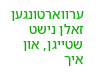ערווארטונגען זאלן נישט שטייגן, און איך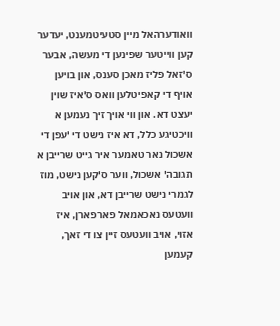וואודערהאל מיין סטעיטמענט, יעדער קען ווייטער שפינען די מעשה, אבער ס'זאל פליז מאכן סענס, און בויען אויף די קאפיטלען וואס ס'איז שוין יעצט דא. און ווי אויך זיך נעמען א וויכטיגע כלל, דא איז נישט די 'עפן די אשכול נאר טאמער איר גייט שרייבן א תגובה' אשכול, ווער ס'קען נישט, מוז לגמרי נישט שרייבן דא, און אויב וועטעס נאכאמאל פארפארן, איז אזוי, אויב וועטעס זיין צו די זאך, קעמען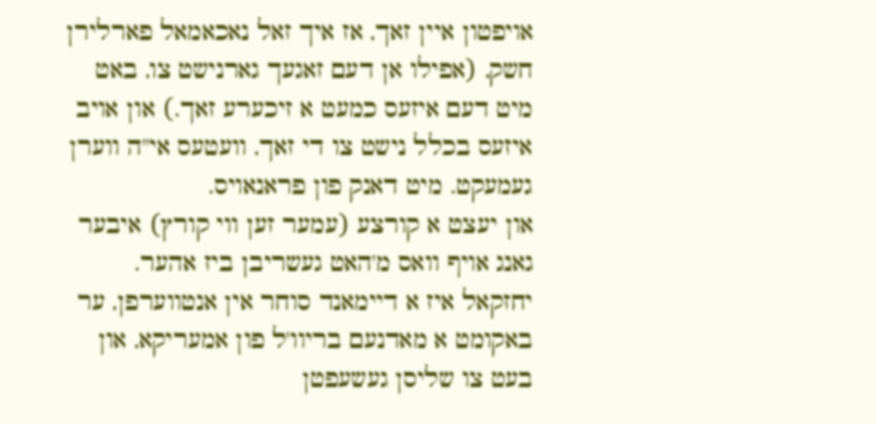אויפטון איין זאך, אז איך זאל נאכאמאל פארלירן חשק, (אפילו אן דעם זאגעך גארנישט צו, באט מיט דעם איזעס כמעט א זיכערע זאך.) און אויב איזעס בכלל נישט צו די זאך, וועטעס אי"ה ווערן געמעקט. מיט דאנק פון פראנאויס.
און יעצט א קורצע (עמער זען ווי קורץ) איבער גאנג אויף וואס מ'האט געשריבן ביז אהער.
יחזקאל איז א דיימאנד סוחר אין אנטווערפן, ער באקומט א מאדנעם בריוו'ל פון אמעריקא, און בעט צו שליסן געשעפטן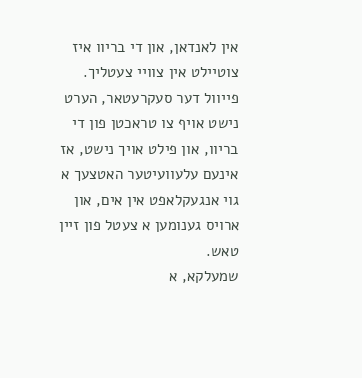אין לאנדאן, און די בריוו איז צוטיילט אין צוויי צעטליך.
פייוול דער סעקרעטאר, הערט נישט אויף צו טראכטן פון די בריוו, און פילט אויך נישט, אז אינעם עלעוועיטער האטצעך א גוי אנגעקלאפט אין אים, און ארויס גענומען א צעטל פון זיין טאש.
שמעלקא, א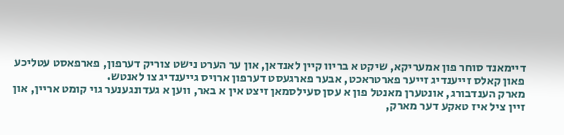דיימאנד סוחר פון אמעריקא, שיקט א בריוו קיין לאנדאן, און ער הערט נישט צוריק דערפון, פארפאסט עטליכע פאון קאלס זייענדיג זייער פארטראכט, אבער פארגעסט דערפון ארויס גייענדיג צו לאנטש.
מארק הענדבורג, אונטערן מאנטל פון א עסן סעילסמאן זיצט אין א באר, ווען א געדונגענער גוי קומט אריין, און זיין ציל איז טאקע דער מארק,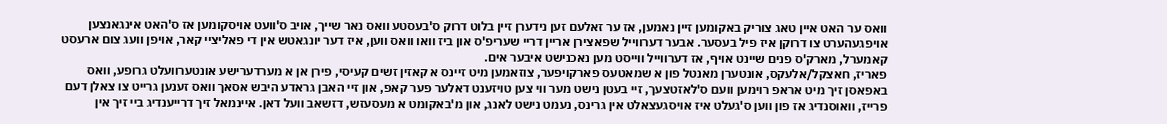וואס ער האט איין טאג צוריק באקומען זיין נאמען, אז ער זאלעם זען נידערן זיין בלוט דרוק ס'בעסטע וואס נאר שייך, אויב ס'וועט אויסקומען אז ס'האט אינגאנצען אויפגעהערט צו דרוקן איז פיל בעסער. אבער דערווייל שפאצירן אריין דריי שעריפ'ס און ביז וואו וואס ווען, איז דער יונגאטש אין די פאליציי קאר, אויפן וועג צום ארעסט קאמערל, מארק'ס פנים שיינט אויף, אז דערווייל ווייסט מען נאכנישט איבער אים.
פאריז, חאצקל/אלעקס, אונטערן מאנטל פון א שמאטעס פארקויפער, צוזאמען מיט זיינס א קאזין זשים קעיסי, פירן אן א מערדערישע אונטערוועלט גרופע, וואס באפאסן זיך מיט אראפ רוימען וועם ס'לאזטצעך, זיי בעטן נישט מער ווי צען טויזענט דאלער פער קאפ, און זיי האבן גראדע היבש אסאך וואס זענען גרייט צו צאלן דעם פרייז, וואוסנדיג אז פון ווען ס'געלט איז אויסגעצאלט אין גרינס, נעמט נישט לאנג, און מ'באקומט א מעסעזש, דזשאב וועל דאן. איינמאל זיך דרייענדיג ביי זיך אין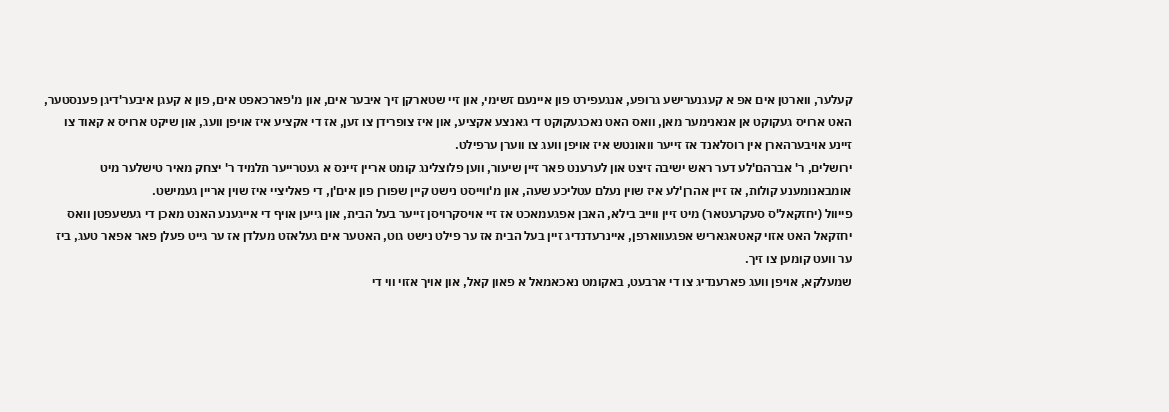קעלער, ווארטן אים אפ א קעגנערישע גרופע, אנגעפירט פון איינעם זשימי, און זיי שטארקן זיך איבער אים, און מ'פארכאפט אים, פון א קעגן איבער'דיגן פענסטער, האט ארויס געקוקט אן אנאנימער מאן, וואס האט נאכגעקוקט די גאנצע אקציע, און איז צופרידן צו זען, אז די אקציע איז אויפן וועג, און שיקט ארויס א קאוד צו זיינע אויבערהארן אין רוסלאנד אז זייער וואונטש איז אויפן וועג צו ווערן ערפילט.
ירושלים, ר' אברהם'לע דער ראש ישיבה זיצט און לערענט פאר זיין שיעור, ווען פלוצלינג קומט אריין זיינס א געטרייער תלמיד ר' יצחק מאיר טישלער מיט אומבאנומענע קולות, אז זיין אהרן'לע איז שוין נעלם עטליכע שעה, און מ'ווייסט נישט קיין שפורן פון אים'ן, די פאליציי איז שוין אריין געמישט.
פייוול (יחזקאל'ס סעקרעטאר) מיט זיין ווייב בילא, האבן אפגעמאכט אז זיי אויסקרויסן זייער בעל הבית, און גייען אויף די אייגענע האנט מאכן די געשעפטן וואס יחזקאל האט אזוי קאטאגאריש אפגעווארפן, איינרעדנדיג זיין בעל הבית אז ער פילט נישט גוט, האטער אים געלאזט מעלדן אז ער גייט פעלן פאר אפאר טעג, ביז ער וועט קומען צו זיך.
שמעלקא, אויפן וועג פארענדיג צו די ארבעט, באקומט נאכאמאל א פאון קאל, און אויך אזוי ווי די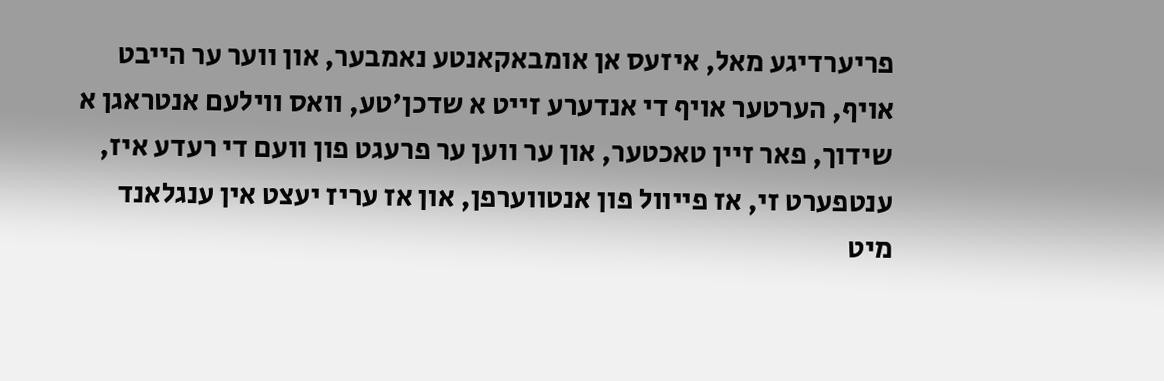פריערדיגע מאל, איזעס אן אומבאקאנטע נאמבער, און ווער ער הייבט אויף, הערטער אויף די אנדערע זייט א שדכן'טע, וואס ווילעם אנטראגן א שידוך, פאר זיין טאכטער, און ער ווען ער פרעגט פון וועם די רעדע איז, ענטפערט זי, אז פייוול פון אנטווערפן, און אז עריז יעצט אין ענגלאנד מיט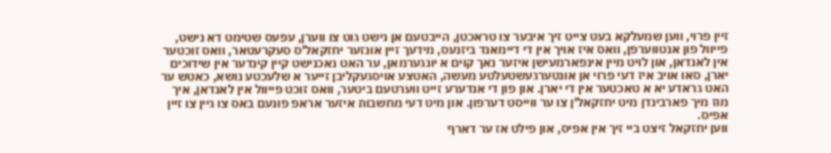זיין פרוי, ווען שמעלקא בעט צייט זיך איבער צו טראכטן, הייבטעם אן נישט גוט צו ווערן, עפעס שטימט דא נישט, פייוול פון אנטווערפן, וואס איז אויך אין די דיימאנד ביזנעס, מידעך זיין אונזער יחזקאל'ס סעקרעטאר, וואס זוכטער אין לאנדאן, און לויט מיין אינפארמעישן איזער נאך קוים א יונגערמאן, ער האט נאכנישט קיין קינדער אין שידוכים יארן, סאו אויב איז דעי פרוי אן אונטערגעשטעלטע מעשה, האטצע אויסגעקליבן זייער א שלעכטע נושא, כאטש ער האט גראדע יא א טאכטער אין די יארן. און פון די אנדערע זייט ווערטעם ביטער, וואס זוכט פייוול אין לאנדאן, איך מוז מיך פארבינדן מיט יחזקאל'ן צו ער ווייסט דערפון. און מיט דעי מחשבות איזער אראפ פונעם באס צו גיין צו זיין אפיס.
ווען יחזקאל זיצט ביי זיך אין אפיס, און פילט אז ער דארף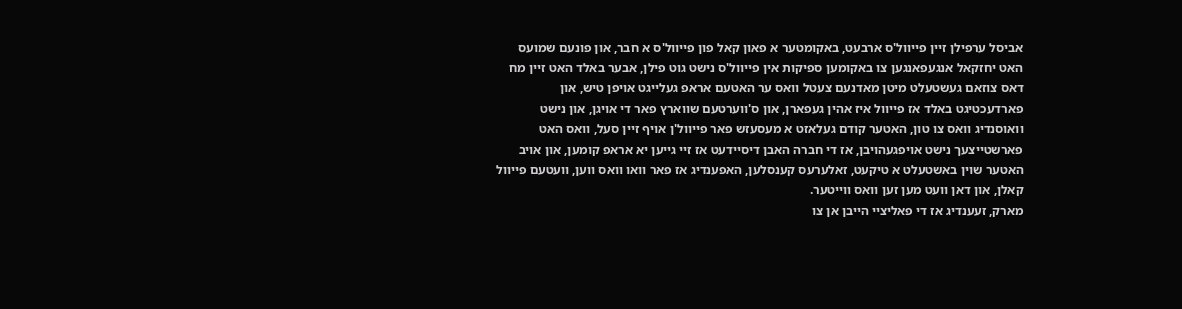אביסל ערפילן זיין פייוול'ס ארבעט, באקומטער א פאון קאל פון פייוול'ס א חבר, און פונעם שמועס האט יחזקאל אנגעפאנגען צו באקומען ספיקות אין פייוול'ס נישט גוט פילן, אבער באלד האט זיין מח דאס צוזאם געשטעלט מיטן מאדנעם צעטל וואס ער האטעם אראפ געלייגט אויפן טיש, און פארדעכטיגט באלד אז פייוול איז אהין געפארן, און ס'ווערטעם שווארץ פאר די אויגן, און נישט וואוסנדיג וואס צו טון, האטער קודם געלאזט א מעסעזש פאר פייוול'ן אויף זיין סעל, וואס האט פארשטייצעך נישט אויפגעהויבן, אז די חברה האבן דיסיידעט אז זיי גייען יא אראפ קומען, און אויב האטער שוין באשטעלט א טיקעט, זאלערעס קענסלען, האפענדיג אז פאר וואו וואס ווען, וועטעם פייוול קאלן, און דאן וועט מען זען וואס ווייטער.
מארק, זעענדיג אז די פאליציי הייבן אן צו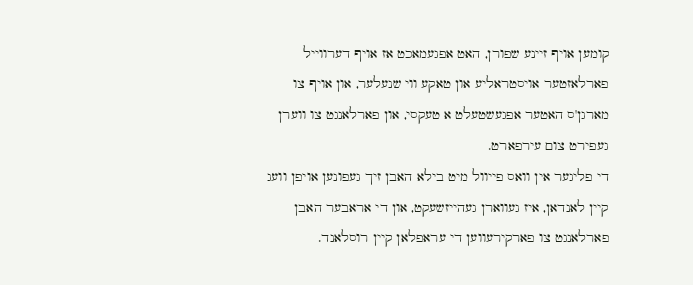קומען אויף זיינע שפורן, האט אפגעמאכט אז אויף דערווייל פארלאזטער אויסטראליע און טאקע ווי שנעלער, און אויף צו מארגן'ס האטער אפגעשטעלט א טעקסי, און פארלאנגט צו ווערן געפירט צום עירפארט.
די פליגער אין וואס פייוול מיט בילא האבן זיך געפונען אויפן וועג קיין לאנדאן, איז געווארן געהייזשעקט, און די אראבער האבן פארלאנגט צו פארקירעווען די עראפלאן קיין רוסלאנד.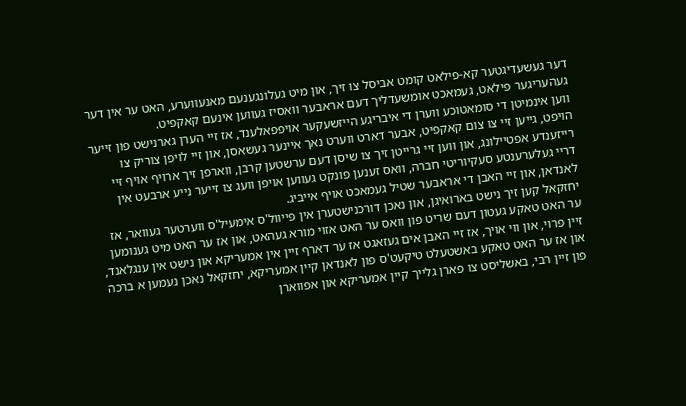דער געשעדיגטער קא-פילאט קומט אביסל צו זיך, און מיט געלונגענעם מאנעווערע, האט ער אין דער געהעריגער פילאט, געמאכט אומשעדליך דעם אראבער וואסיז געווען אינעם קאקפיט.
ווען אינמיטן די סומאטוכע ווערן די איבריגע הייזשעקער אויפפאלענד, אז זיי הערן גארנישט פון זייער הויפט, גייען זיי צו צום קאקפיט, אבער דארט ווערט נאך איינער געשאסן, און זיי לויפן צוריק צו רייזענדע אפטיילונג, און ווען זיי גרייטן זיך צו שיסן דעם ערשטען קרבן, ווארפן זיך ארויף אויף זיי דריי געלערענטע סעקיוריטי חברה, וואס זענען פונקט געווען אויפן וועג צו זייער נייע ארבעט אין לאנדאן, און זיי האבן די אראבער שטיל געמאכט אויף אייביג.
יחזקאל קען זיך נישט בארואיגן, און נאכן דורכנישטערן אין פייוול'ס אימעיל'ס ווערטער געוואר, אז ער האט טאקע געטון דעם שריט פון וואס ער האט אזוי מורא געהאט, און אז ער האט מיט גענומען זיין פרוי, און ווי אויך, אז זיי האבן אים געזאגט אז ער דארף זיין אין אמעריקא און נישט אין ענגלאנד, און אז ער האט טאקע באשטעלט טיקעט'ס פון לאנדאן קיין אמעריקא, יחזקאל נאכן נעמען א ברכה פון זיין רבי, באשליסט צו פארן גלייך קיין אמעריקא און אפווארן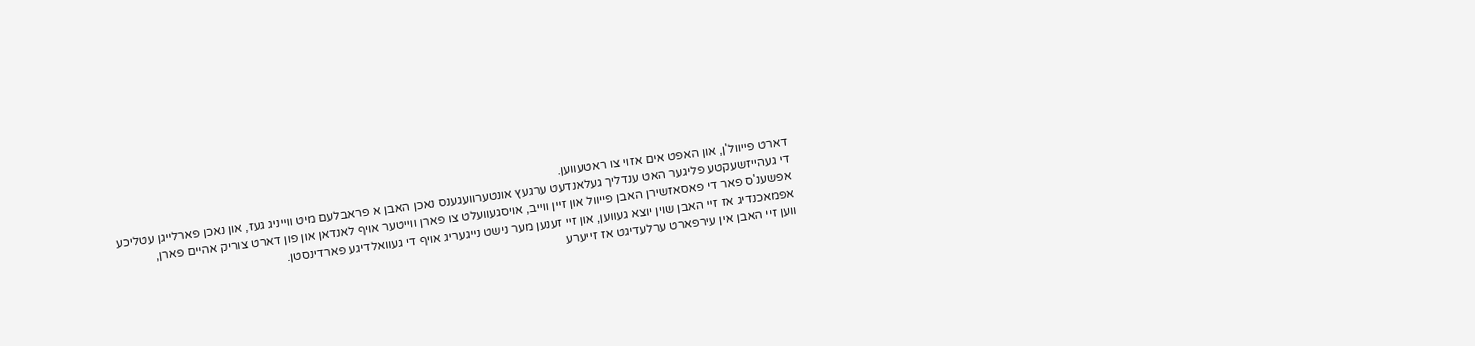דארט פייוול'ן, און האפט אים אזוי צו ראטעווען.
די געהייזשעקטע פליגער האט ענדליך געלאנדעט ערגעץ אונטערוועגענס נאכן האבן א פראבלעם מיט ווייניג געז, און נאכן פארלייגן עטליכע אפשענ'ס פאר די פאסאזשירן האבן פייוול און זיין ווייב, אויסגעוועלט צו פארן ווייטער אויף לאנדאן און פון דארט צוריק אהיים פארן, אפמאכנדיג אז זיי האבן שוין יוצא געווען, און זיי זענען מער נישט נייגעריג אויף די געוואלדיגע פארדינסטן.
ווען זיי האבן אין עירפארט ערלעדיגט אז זייערע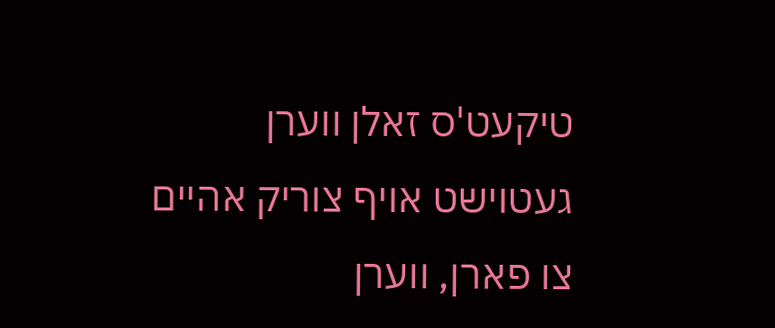טיקעט'ס זאלן ווערן געטוישט אויף צוריק אהיים צו פארן, ווערן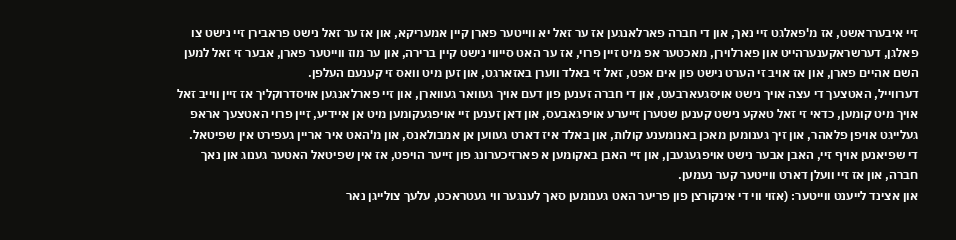זיי איבערראשט, אז מ'פאלגט זיי נאך, און די חברה פארלאנגען אז ער זאל יא ווייטער פארן קיין אמעריקא, און אז ער זאל נישט פראבירן זיי נישט צו פאלגן, דערשראקענערהייט און פארלוירן, מאכטער אפ מיט זיין פרוי, אז ער האט סייווי נישט קיין ברירה, און ער מוז ווייטער פארן, אבער זי זאל למען השם אהיים פארן, און אז אויב זי הערט נישט פון אים אפט, זאל זי באלד ווערן באזארגט, און זען מיט וואס זי קענעם העלפן.
דערווייל, האטצעך די עצה אויך נישט אויסגעארבעט, און די חברה זענען פון דעם אויך געוואר געווארן, און זיי פארלאנגען אויסדרוקליך אז זיין ווייב זאל אויך מיט קומען, כדאי זי זאל טאקע נישט קענען שטערן זייערע אויפגאבעס, און דאן זענען זיי אויפגעקומען מיט אן איידיע, זיין פרוי האטצעך אראפ געלייגט אויפן פלאהר, און זיך גענומען מאכן באנומענע קולות, און באלד איז דארט געווען אן אמבולאנס, און מ'האט איר אריין געפירט אין שפיטאל.
די שפיאנען אויף זיי, האבן אבער נישט אויפגעגעבן, און זיי האבן באקומען א פארזיכערונג פון זייער הויפט, אז אין שפיטאל האטער גענוג און נאך חברה, און אז זיי וועלן דארט ווייטער קער נעמען.
און אצינד לייענט ווייטער: (אזוי ווי די אינקורצן פון פריער האט גענומען סאך לענגער ווי געטראכט, עלעך צולייגן נאר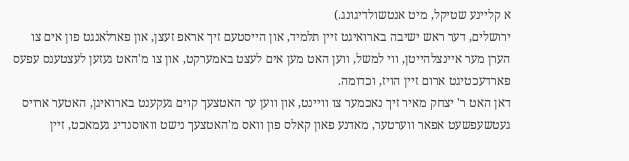א קליינע שטיקל, מיט אנטשולדיגונג.)
ירושלים, דער ראש ישיבה בארואיגט זיין תלמיד, און הייסטעם זיך אראפ זעצן, און פארלאנגט פון אים צו הערן מער איינצלהייטן, ווי למשל, ווען האט מען אים לעצט באמערקט, און צו מ'האט געזען לעצטענס עפעס פארדעכטיגט ארום זיין הויז, וכדומה.
דאן האט ר' יצחק מאיר זיך נאכמער צו וויינט, און ווען ער האטצעך קוים געקענט בארואיגן, האטער ארויס געטשעפשעט אפאר ווערטער, מאדנע פאון קאלס פון וואס מ'האטצעך נישט וואוסנדיג געמאכט, זיין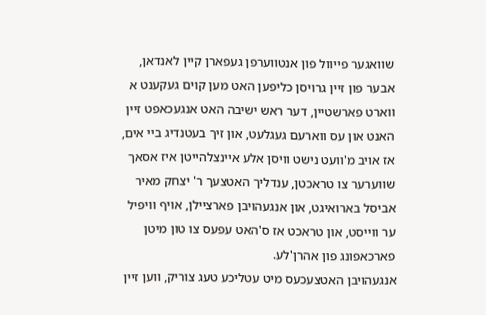שוואגער פייוול פון אנטווערפן געפארן קיין לאנדאן, אבער פון זיין גרויסן כליפען האט מען קוים געקענט א ווארט פארשטיין, דער ראש ישיבה האט אנגעכאפט זיין האנט און עס ווארעם געגלעט, און זיך בעטנדיג ביי אים, אז אויב מ'וועט נישט וויסן אלע איינצלהייטן איז אסאך שווערער צו טראכטן, ענדליך האטצעך ר' יצחק מאיר אביסל בארואיגט, און אנגעהויבן פארציילן, אויף וויפיל ער ווייסט, און טראכט אז ס'האט עפעס צו טון מיטן פארכאפונג פון אהרן'לע.
אנגעהויבן האטצעכעס מיט עטליכע טעג צוריק, ווען זיין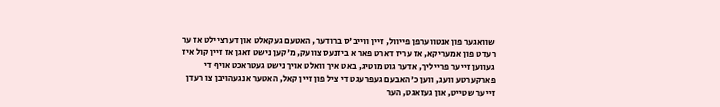שוואגער פון אנטווערפן פייוול, זיין ווייב'ס ברודער, האטעם געקאלט און דערציילט אז ער רעדט פון אמעריקא, אז עריז דארט פאר א ביזנעס צוועק, מ'קען נישט זאגן אז זיין קול איז געווען זייער פרייליך, אדער גוט מוטיג, באט איך וואלט אויך נישט געטראכט אויף די פארקערטע וועג, ווען כ'האבעם געפרעגט די ציל פון זיין קאל, האטער אנגעהויבן צו רעדן זייער שטייט, און געזאגט, הער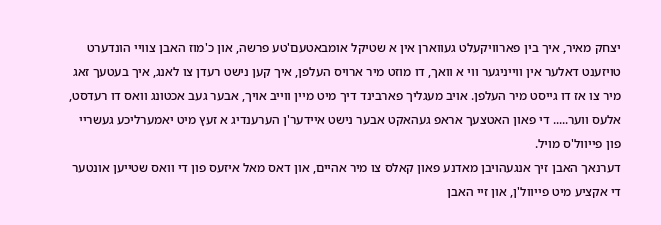יצחק מאיר, איך בין פארוויקעלט געווארן אין א שטיקל אומבאטעם'טע פרשה, און כ'מוז האבן צוויי הונדערט טויזענט דאלער אין ווייניגער ווי א וואך, דו מוזט מיר ארויס העלפן, איך קען נישט רעדן צו לאנג, איך בעטעך זאג מיר צו אז דו גייסט מיר העלפן. אויב מעגליך פארבינד דיך מיט מיין ווייב אויך, אבער געב אכטונג וואס דו רעדסט, אלעס ווער..... די פאון האטצעך אראפ געהאקט אבער נישט איידער'ן הערענדיג א זעץ מיט יאמערליכע געשריי פון פייוול'ס מויל.
דערנאך האבן זיך אנגעהויבן מאדנע פאון קאלס צו מיר אהיים, און דאס מאל איזעס פון די וואס שטייען אונטער די אקציע מיט פייוול'ן, און זיי האבן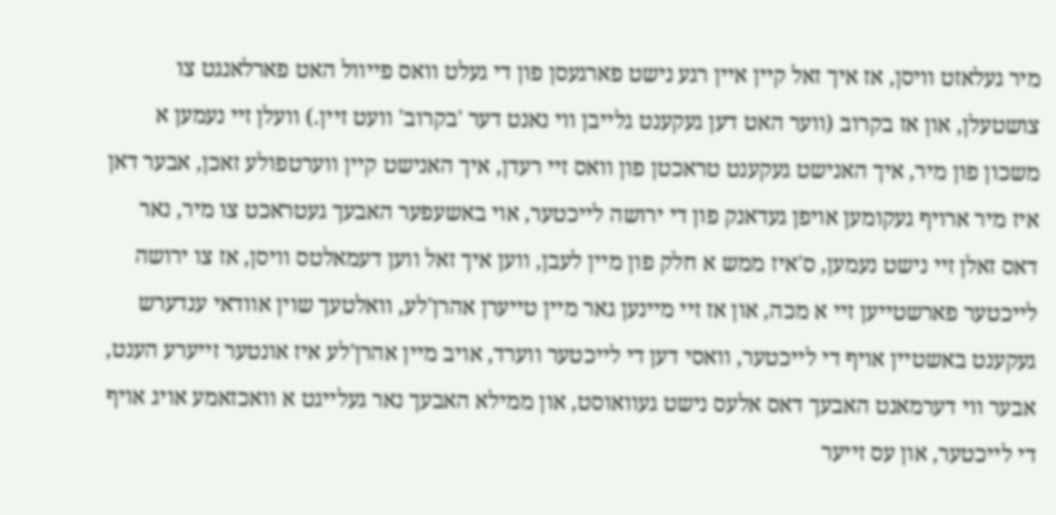מיר געלאזט וויסן, אז איך זאל קיין איין רגע נישט פארגעסן פון די געלט וואס פייוול האט פארלאנגט צו צושטעלן, און אז בקרוב (ווער האט דען געקענט גלייבן ווי נאנט דער 'בקרוב' וועט זיין.) וועלן זיי נעמען א משכון פון מיר, איך האנישט געקענט טראכטן פון וואס זיי רעדן, איך האנישט קיין ווערטפולע זאכן, אבער דאן איז מיר ארויף געקומען אויפן געדאנק פון די ירושה לייכטער, אוי באשעפער האבעך געטראכט צו מיר, נאר דאס זאלן זיי נישט נעמען, ס'איז ממש א חלק פון מיין לעבן, ווען איך זאל ווען דעמאלטס וויסן, אז צו ירושה לייכטער פארשטייען זיי א מכה, און אז זיי מיינען גאר מיין טייערן אהרן'לע, וואלטעך שוין אוודאי ענדערש געקענט באשטיין אויף די לייכטער, וואסי דען די לייכטער ווערד, אויב מיין אהרן'לע איז אונטער זייערע הענט, אבער ווי דערמאנט האבעך דאס אלעס נישט געוואוסט, און ממילא האבעך נאר געלייגט א וואכזאמע אויג אויף די לייכטער, און עס זייער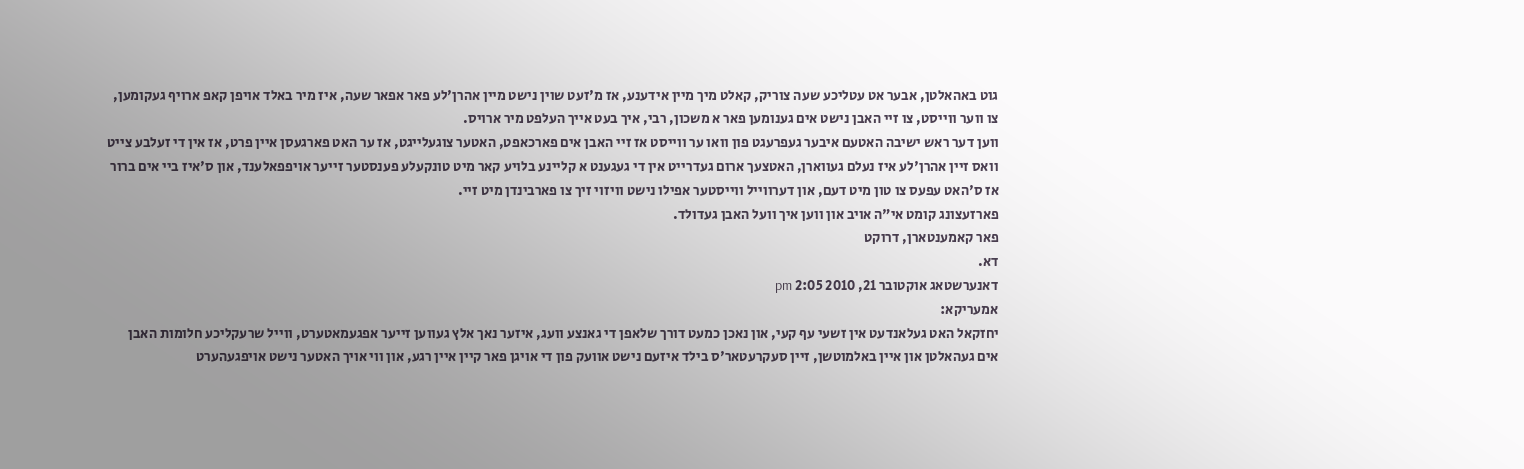גוט באהאלטן, אבער אט עטליכע שעה צוריק, קאלט מיך מיין אידענע, אז מ'זעט שוין נישט מיין אהרן'לע פאר אפאר שעה, איז מיר באלד אויפן קאפ ארויף געקומען, צו ווער ווייסט, צו זיי האבן נישט אים גענומען פאר א משכון, רבי, איך בעט אייך העלפט מיר ארויס.
ווען דער ראש ישיבה האטעם איבער געפרעגט פון וואו ער ווייסט אז זיי האבן אים פארכאפט, האטער צוגעלייגט, אז ער האט פארגעסן איין פרט, אז אין די זעלבע צייט וואס זיין אהרן'לע איז נעלם געווארן, האטצעך ארום געדרייט אין די געגענט א קליינע בלויע קאר מיט טונקעלע פענסטער זייער אויפפאלענד, און ס'איז ביי אים ברור אז ס'האט עפעס צו טון מיט דעם, און דערווייל ווייסטער אפילו נישט וויזוי זיך צו פארבינדן מיט זיי.
פארזעצונג קומט אי"ה אויב און ווען איך וועל האבן געדולד.
פאר קאמענטארן, דרוקט
דא.
דאנערשטאג אוקטובר 21, 2010 2:05 pm
אמעריקא:
יחזקאל האט געלאנדעט אין זשעי עף קעי, און נאכן כמעט דורך שלאפן די גאנצע וועג, איזער נאך אלץ געווען זייער אפגעמאטערט, ווייל שרעקליכע חלומות האבן אים געהאלטן און איין באלמוטשן, זיין סעקרעטאר'ס בילד איזעם נישט אוועק פון די אויגן פאר קיין איין רגע, און ווי אויך האטער נישט אויפגעהערט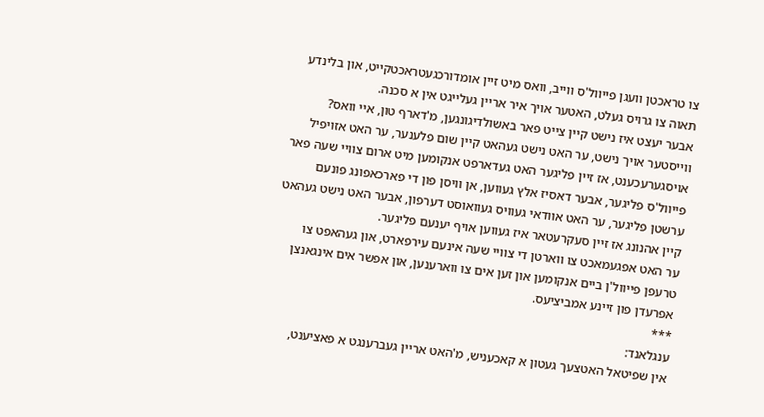צו טראכטן וועגן פייוול'ס ווייב, וואס מיט זיין אומדורכגעטראכטקייט, און בלינדע תאוה צו גרויס געלט, האטער אויך איר אריין געלייגט אין א סכנה.
אבער יעצט איז נישט קיין צייט פאר באשולדיגונגען, מ'דארף טון, איי וואס? ווייסטער אויך נישט, ער האט נישט געהאט קיין שום פלענער, ער האט אזויפיל אויסגערעכענט, אז זיין פליגער האט געדארפט אנקומען מיט ארום צוויי שעה פאר פייוול'ס פליגער, אבער דאסיז אלץ געווען, אן וויסן פון די פארכאפונג פונעם ערשטן פליגער, ער האט אוודאי געוויס געוואוסט דערפון, אבער האט נישט געהאט קיין אהנונג אז זיין סעקרעטאר איז געווען אויף יענעם פליגער.
ער האט אפגעמאכט צו ווארטן די צוויי שעה אינעם עירפארט, און געהאפט צו טרעפן פייוול'ן ביים אנקומען און זען אים צו ווארענען, און אפשר אים אינגאנצן אפרעדן פון זיינע אמביציעס.
***
ענגלאנד:
אין שפיטאל האטצעך געטון א קאכעניש, מ'האט אריין געברענגט א פאציענט,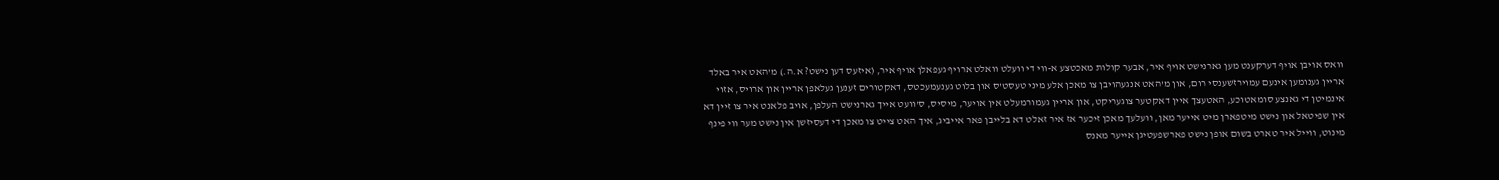וואס אויבן אויף דערקענט מען גארנישט אויף איר, אבער קולות מאכטצע א-ווי די וועלט וואלט ארויף געפאלן אויף איר, (איזעס דען נישט? א.ה.) מ'האט איר באלד אריין גענומען אינעם עמוירזשענסי רום, און מ'האט אנגעהויבן צו מאכן אלע מיני טעסט'ס און בלוט גענעמעכטס, דאקטורים זענען געלאפן אריין און ארויס, אזוי אינמיטן די גאנצע סומאטוכע, האטעצך איין דאקטער צוגעריקט, און אריין געמורמעלט אין אויער, מיסיס, ס'וועט אייך גארנישט העלפן, אויב פלאנט איר צו זיין דא אין שפיטאל און נישט מיטפארן מיט אייער מאן, וועלעך מאכן זיכער אז איר זאלט דא בלייבן פאר אייביג, איך האט צייט צו מאכן די דעסיזשן אין נישט מער ווי פינף מינוט, ווייל איר טארט בשום אופן נישט פארשפעטיגן אייער מאנס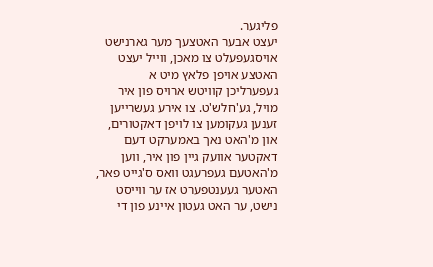פליגער.
יעצט אבער האטצעך מער גארנישט אויסגעפעלט צו מאכן, ווייל יעצט האטצע אויפן פלאץ מיט א געפערליכן קוויטש ארויס פון איר מויל, גע'חלש'ט. צו אירע געשרייען זענען געקומען צו לויפן דאקטורים, און מ'האט נאך באמערקט דעם דאקטער אוועק גיין פון איר, ווען מ'האטעם געפרעגט וואס ס'גייט פאר, האטער געענטפערט אז ער ווייסט נישט, ער האט געטון איינע פון די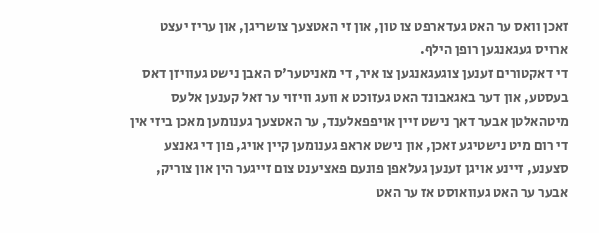זאכן וואס ער האט געדארפט צו טון, און זי האטצעך צושריגן, און עריז יעצט ארויס געגאנגען רופן הילף.
די דאקטורים זענען צוגעגאנגען צו איר, די מאניטער'ס האבן נישט געוויזן דאס בעסטע, און דער באגאבונד האט געזוכט א וועג וויזוי ער זאל קענען אלעס מיטהאלטן אבער דאך נישט זיין אויפפאלענד, ער האטצעך גענומען מאכן ביזי אין די רום מיט נישטיגע זאכן, און נישט אראפ גענומען קיין אויג, פון די גאנצע סצענע, זיינע אויגן זענען געלאפן פונעם פאציענט צום זייגער הין און צוריק, אבער ער האט געוואוסט אז ער האט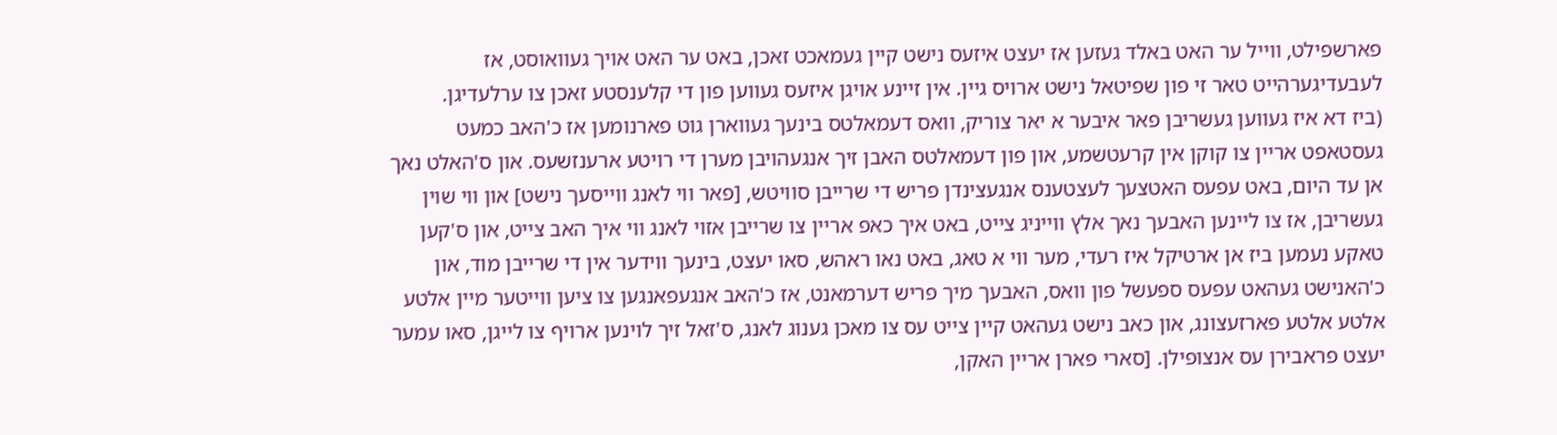פארשפילט, ווייל ער האט באלד געזען אז יעצט איזעס נישט קיין געמאכט זאכן, באט ער האט אויך געוואוסט, אז לעבעדיגערהייט טאר זי פון שפיטאל נישט ארויס גיין. אין זיינע אויגן איזעס געווען פון די קלענסטע זאכן צו ערלעדיגן.
(ביז דא איז געווען געשריבן פאר איבער א יאר צוריק, וואס דעמאלטס בינעך געווארן גוט פארנומען אז כ'האב כמעט געסטאפט אריין צו קוקן אין קרעטשמע, און פון דעמאלטס האבן זיך אנגעהויבן מערן די רויטע ארענזשעס. און ס'האלט נאך אן עד היום, באט עפעס האטצעך לעצטענס אנגעצינדן פריש די שרייבן סוויטש, [פאר ווי לאנג ווייסעך נישט] און ווי שוין געשריבן, אז צו ליינען האבעך נאך אלץ ווייניג צייט, באט איך כאפ אריין צו שרייבן אזוי לאנג ווי איך האב צייט, און ס'קען טאקע נעמען ביז אן ארטיקל איז רעדי, מער ווי א טאג, באט נאו ראהש, סאו יעצט, בינעך ווידער אין די שרייבן מוד, און כ'האנישט געהאט עפעס ספעשל פון וואס, האבעך מיך פריש דערמאנט, אז כ'האב אנגעפאנגען צו ציען ווייטער מיין אלטע אלטע אלטע פארזעצונג, און כאב נישט געהאט קיין צייט עס צו מאכן גענוג לאנג, ס'זאל זיך לוינען ארויף צו לייגן, סאו עמער יעצט פראבירן עס אנצופילן. [סארי פארן אריין האקן,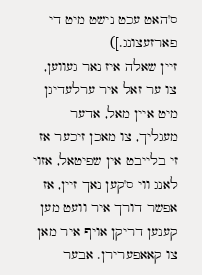ס'האט עכט נישט מיט די פארזעצונג.])
זיין שאלה איז נאר געווען, צו ער זאל איר ערלעדיגן מיט איין מאל, אדער מעגליך, צו מאכן זיכער אז זי בלייבט אין שפיטאל, אזוי לאנג ווי ס'קען נאך זיין, אז אפשר דורך איר וועט מען קענען דריקן אויף איר מאן צו קאאפערירן. אבער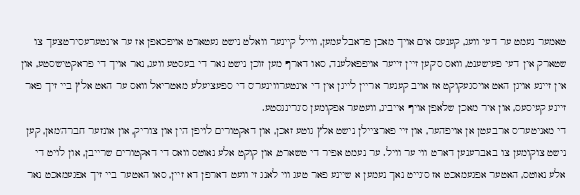טאמער נעמט ער דעי וועג, קענעס אים אויך מאכן פראבלעמען, ווייל קיינער וואלט נישט געטארט אויפכאפן אז ער אינטערעסירטצעך צו שטארק אין דעי פעישענט, וואס ס'קען זיין זייער אויפפאלענד, סאו דארף מען זוכן נישט נאר די בעסטע וועג, נאר אויך די פראקטיש'סטע, און אין זיינע אויגן האט אויסגעקוקט אז אויב קענער אריין לייגן אין די אינטערווינער'ס די ספעציעלע מאטריאל וואס ער האט אלץ ביי זיך פאר זיינע קעיסעס, און איר מאכן שלאפן אויף אייביג, וועטער אפקומען ס'גרינגסטע.
די מאניטער'ס ארבעטן אן אויפהער, און זיי פארציילן נישט אלץ גוטע זאכן, און דאקטורים לויפן הין און צוריק, און אונזער חברה'מאן, קען נישט צוקומען צו באברענען דארט ווי ער וויל. ער נעמט אפיר די טשארט, און קוקט אלע נאוטס וואס די דאקטורים שרייבן, און לויט די אלע נאוטס, האטער אפגעמאכט אז ס'גייט נאך נעמען א שיינע פאר טעג ווי לאנג זי וועט דארפן דא זיין, סאו האטער ביי זיך אפגעמאכט נאר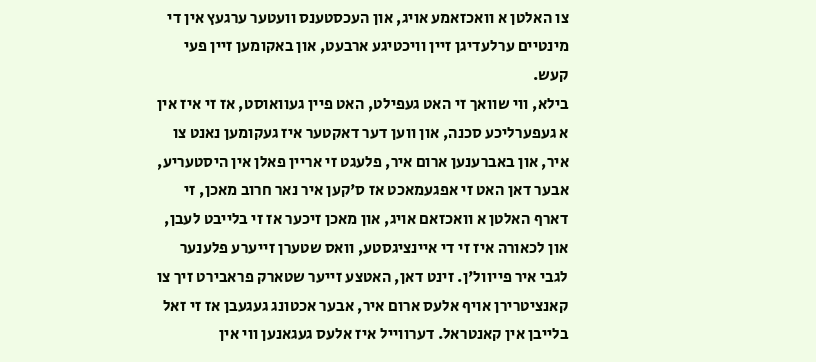צו האלטן א וואכזאמע אויג, און העכסטענס וועטער ערגעץ אין די מינטיים ערלעדיגן זיין וויכטיגע ארבעט, און באקומען זיין פעי קעש.
בילא, ווי שוואך זי האט געפילט, האט פיין געוואוסט, אז זי איז אין א געפערליכע סכנה, און ווען דער דאקטער איז געקומען נאנט צו איר, און באברענען ארום איר, פלעגט זי אריין פאלן אין היסטעריע, אבער דאן האט זי אפגעמאכט אז ס'קען איר נאר חרוב מאכן, זי דארף האלטן א וואכזאם אויג, און מאכן זיכער אז זי בלייבט לעבן, און לכאורה איז זי די איינציגסטע, וואס שטערן זייערע פלענער לגבי איר פייוול'ן. זינט דאן, האטצע זייער שטארק פראבירט זיך צו קאנציטרירן אויף אלעס ארום איר, אבער אכטונג געגעבן אז זי זאל בלייבן אין קאנטראל. דערווייל איז אלעס געגאנען ווי אין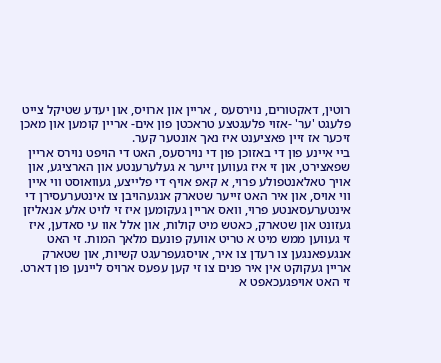רוטין, דאקטורים, נוירסעס , אריין און ארויס, און יעדע שטיקל צייט פלעגט 'ער' -אזוי פלעגטצע טראכטן פון אים- אריין קומען און מאכן זיכער אז זיין פאציענט איז נאך אונטער קער.
ביי איינע פון די באזוכן פון די נוירסעס, האט די הויפט נוירס אריין שפאצירט, און זי איז געווען זייער א געלערענטע און הארציגע, און אויך טאלאנטפולע פרוי, א קאפ אויף די פלייצע, געוואוסט ווי איין ווי אויס, און איר האט זייער שטארק אנגעהויבן צו אינטערעסירן די אינטערעסאנטע פרוי, וואס אריין געקומען איז זי לויט אלע אנאליזן געזונט און שטארק, כאטש מיט קולות, און אלל אוו עי סאדען, איז זי געווען ממש מיט א טריט אוועק פונעם מלאך המות. זי האט אנגעפאנגען צו רעדן צו איר, אויסגעפרעגט קשיות, און שטארק אריין געקוקט אין איר פנים צו זי קען עפעס ארויס ליינען פון דארט. זי האט אויפגעכאפט א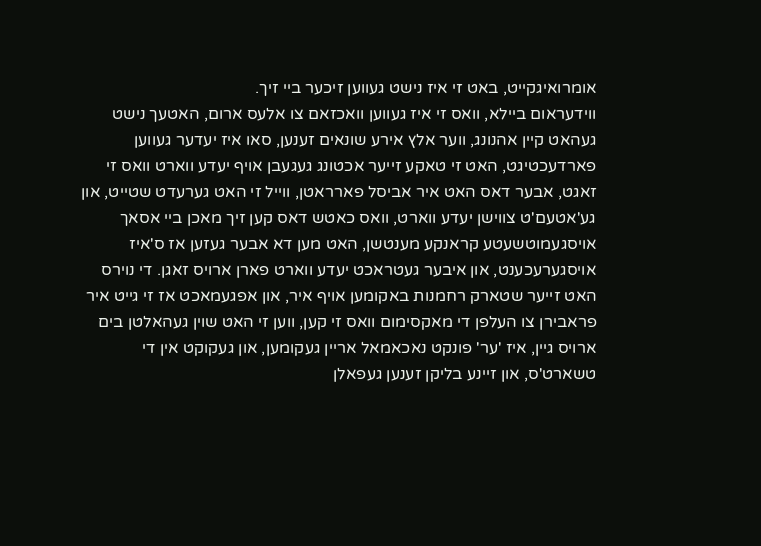אומרואיגקייט, באט זי איז נישט געווען זיכער ביי זיך.
ווידעראום ביילא, וואס זי איז געווען וואכזאם צו אלעס ארום, האטעך נישט געהאט קיין אהנונג, ווער אלץ אירע שונאים זענען, סאו איז יעדער געווען פארדעכטיגט, האט זי טאקע זייער אכטונג געגעבן אויף יעדע ווארט וואס זי זאגט, אבער דאס האט איר אביסל פארראטן, ווייל זי האט גערעדט שטייט, און גע'אטעם'ט צווישן יעדע ווארט, וואס כאטש דאס קען זיך מאכן ביי אסאך אויסגעמוטשעטע קראנקע מענטשן, האט מען דא אבער געזען אז ס'איז אויסגערעכענט, און איבער געטראכט יעדע ווארט פארן ארויס זאגן. די נוירס האט זייער שטארק רחמנות באקומען אויף איר, און אפגעמאכט אז זי גייט איר פראבירן צו העלפן די מאקסימום וואס זי קען, ווען זי האט שוין געהאלטן בים ארויס גיין, איז 'ער' פונקט נאכאמאל אריין געקומען, און געקוקט אין די טשארט'ס, און זיינע בליקן זענען געפאלן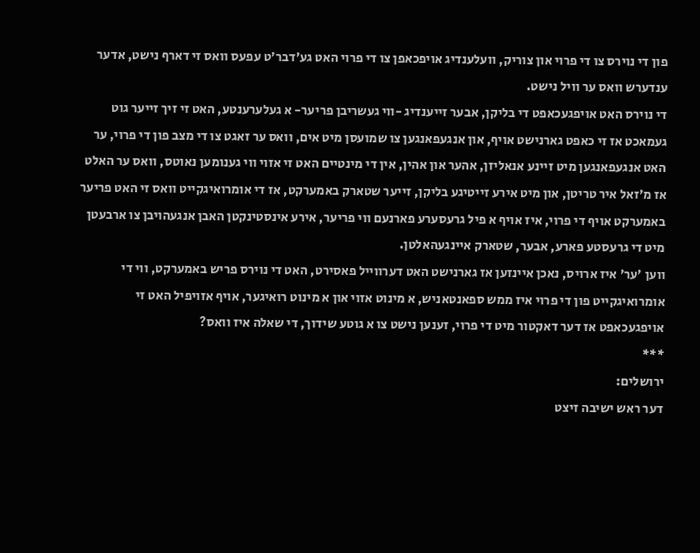פון די נוירס צו די פרוי און צוריק, וועלענדיג אויפכאפן צו די פרוי האט גע'דבר'ט עפעס וואס זי דארף נישט, אדער ענדערש וואס ער וויל נישט.
די נוירס האט אויפגעכאפט די בליקן, אבער זייענדיג -ווי געשריבן פריער- א געלערענטע, האט זי זיך זייער גוט געמאכט אז זי כאפט גארנישט אויף, און אנגעפאנגען צו שמועסן מיט אים, וואס ער זאגט צו די מצב פון די פרוי, ער האט אנגעפאנגען מיט זיינע אנאליזן, אהער און אהין, אין די מינטיים האט זי אזוי ווי גענומען נאוטס, וואס ער האלט אז מ'זאל איר טריטן, און מיט אירע זייטיגע בליקן, זייער שטארק באמערקט, אז די אומרואיגקייט וואס זי האט פריער באמערקט אויף די פרוי, איז אויף א פיל גרעסערע פארנעם ווי פריער, אירע אינסטינקטן האבן אנגעהויבן צו ארבעטן מיט די גרעסטע פארע, אבער, שטארק איינגעהאלטן.
ווען 'ער' איז ארויס, נאכן איינזען אז גארנישט האט דערווייל פאסירט, האט די נוירס פריש באמערקט, ווי די אומרואיגקייט פון די פרוי איז ממש ספאנטאניש, א מינוט אזוי און א מינוט רואיגער, אויף אזויפיל האט זי אויפגעכאפט אז דער דאקטור מיט די פרוי, זענען נישט צו א גוטע שידוך, די שאלה איז וואס?
***
ירושלים:
דער ראש ישיבה זיצט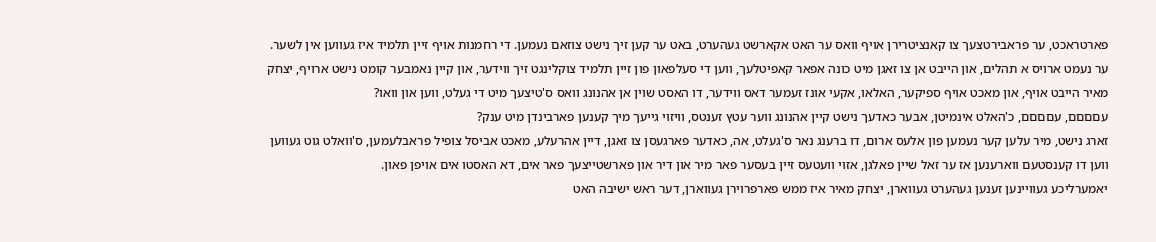פארטראכט, ער פראבירטצעך צו קאנציטרירן אויף וואס ער האט אקארשט געהערט, באט ער קען זיך נישט צוזאם נעמען. די רחמנות אויף זיין תלמיד איז געווען אין לשער. ער נעמט ארויס א תהלים, און הייבט אן צו זאגן מיט כונה אפאר קאפיטלעך, ווען די סעלפאון פון זיין תלמיד צוקלינגט זיך ווידער, און קיין נאמבער קומט נישט ארויף, יצחק מאיר הייבט אויף, און מאכט אויף ספיקער, האלאו, אקעי אונז זעמער דאס ווידער, דו האסט שוין אן אהנונג וואס ס'טיצעך מיט די געלט, ווען און וואו?
עםםםם, עםםםם, כ'האלט אינמיטן, אבער כאדעך נישט קיין אהנונג ווער עטץ זענטס, וויזוי גייעך מיך קענען פארבינדן מיט ענק?
זארג נישט, מיר עלען קער נעמען פון אלעס ארום, דו ברענג נאר ס'געלט, אה, כאדער פארגעסן צו זאגן, דיין אהרעלע, מאכט אביסל צופיל פראבלעמען, ס'וואלט גוט געווען ווען דו קענסטעם ווארענען אז ער זאל שיין פאלגן, אזוי וועטעס זיין בעסער פאר מיר און דיר און פארשטייצעך פאר אים, דא האסטו אים אויפן פאון.
יאמערליכע געוויינען זענען געהערט געווארן, יצחק מאיר איז ממש פארפרוירן געווארן, דער ראש ישיבה האט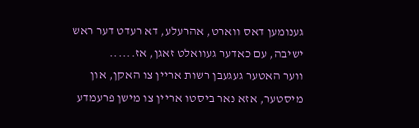גענומען דאס ווארט, אהרעלע, דא רעדט דער ראש ישיבה, עם כאדער געוואלט זאגן, אז......
ווער האטער געגעבן רשות אריין צו האקן, און מיסטער, אזא נאר ביסטו אריין צו מישן פרעמדע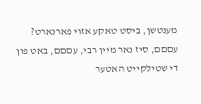מענטשן, ביסט טאקע אזוי פארנארט?
עםםם, סיז נאר מיין רבי, עםםם, באט פון די שטילקייט האטער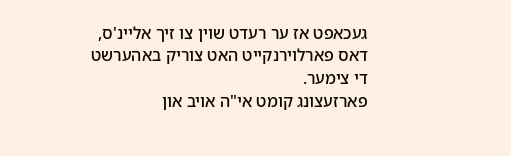געכאפט אז ער רעדט שוין צו זיך אליינ'ס, דאס פארלוירנקייט האט צוריק באהערשט די צימער.
פארזעצונג קומט אי"ה אויב און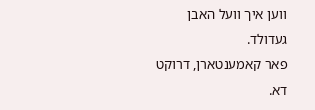ווען איך וועל האבן געדולד.
פאר קאמענטארן, דרוקט
דא.